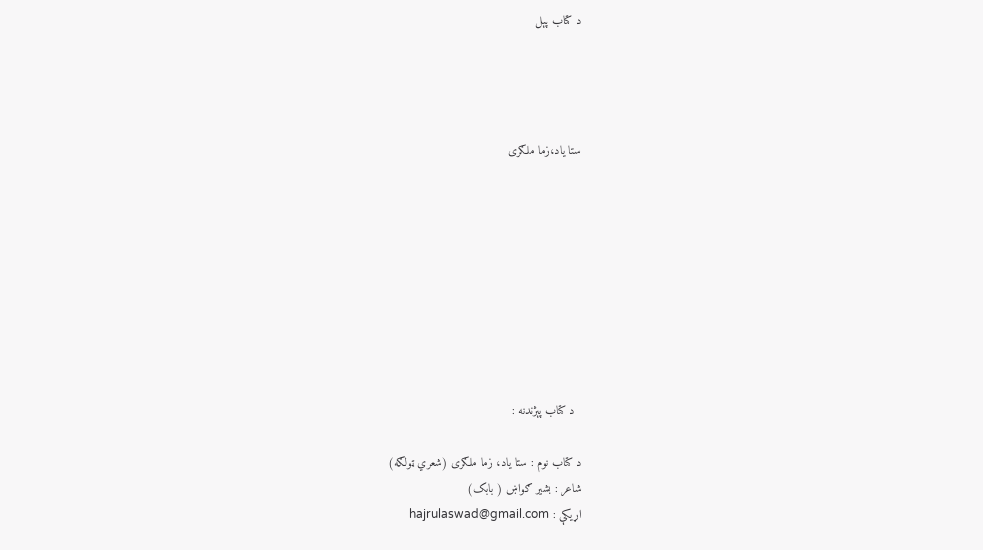د کتاب پېل




ستا ياد،زما ملګری









  د کتاب پېژندنه :

د کتاب نوم : ستا ياد، زما ملګرى (شعري ټولګه)
شاعر : بشير ګواښ ( بابک)
اړيکې : hajrulaswad@gmail.com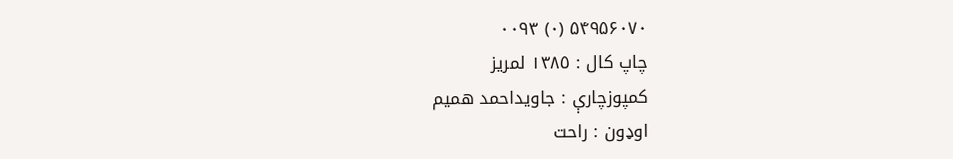۵۴۹۵۶۰۷۰ (۰) ۰۰۹۳
چاپ کال : ١٣٨٥ لمريز
کمپوزچارې : جاويداحمد هميم
اوډون : راحت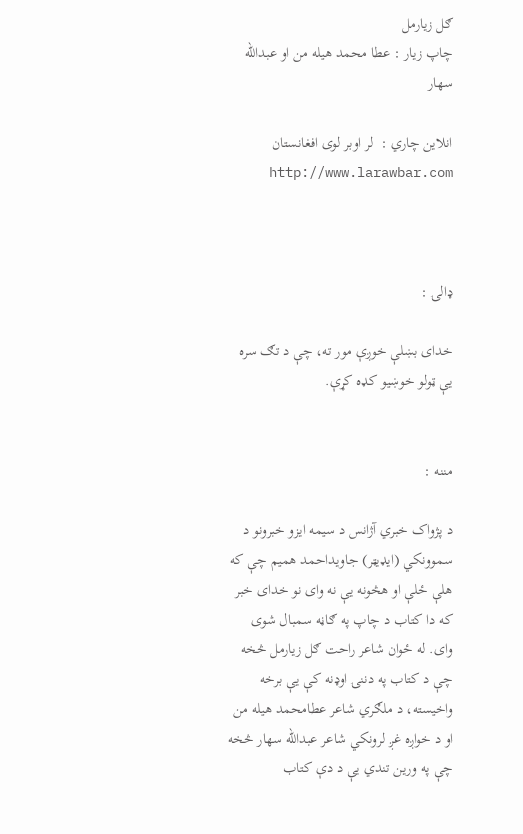ګل زيارمل
چاپ زيار : عطا محمد هيله من او عبدالله سهار

انلاين چاري :  لر اوبر لوی افغانستان  http://www.larawbar.com



ډالۍ :

خداى بښلې خوږې مور ته، چې د تګ سره يې ټولو خوښيو کډه کړې.


مننه :

د پژواک خبري آژانس د سيمه ايزو خبرونو د سموونکي (ايډيټر) جاويداحمد هميم چې که هلې ځلې او هڅونه يې نه واى نو خداى خبر که دا کتاب د چاپ په ګاڼه سمبال شوى واى. له ځوان شاعر راحت ګل زيارمل څخه چې د کتاب په دننۍ اوډنه کې يې برخه واخيسته، د ملګري شاعر عطامحمد هيله من او د خواږه غږ لرونکي شاعر عبدالله سهار څخه چې په ورين تندي يې د دې کتاب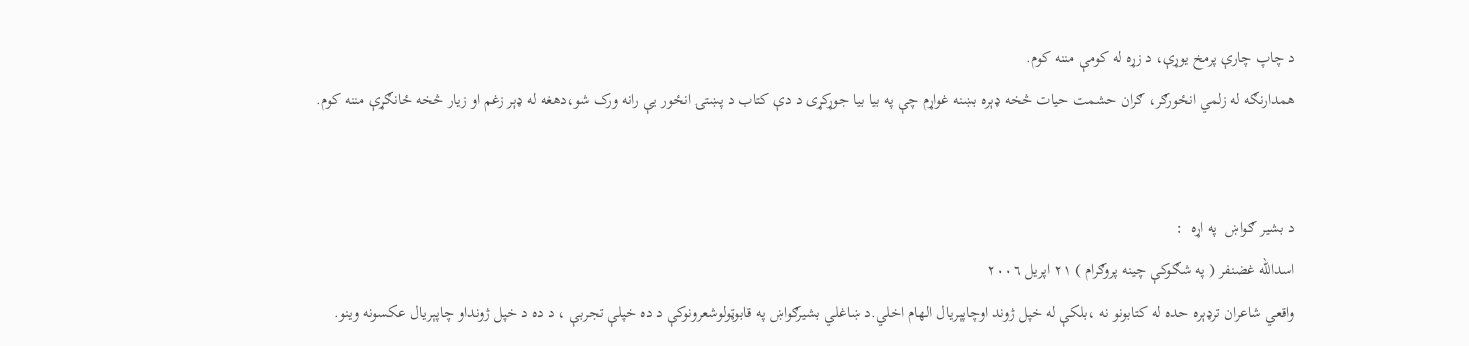د چاپ چارې پرمخ يوړې، د زړه له کومې مننه کوم.
همدارنګه له زلمي انځورګر، ګران حشمت حيات څخه ډېره بښنه غواړم چې په بيا بيا جوړکړى د دې کتاب د پښتۍ انځور يې رانه ورک شو،دهغه له ډېر زغم او زيار څخه ځانګړې مننه کوم.


د بشير ګواښ  په اړه  :
اسدالله غضنفر ( په شګوکې چينه پروګرام ) ٢١ اپريل ٢٠٠٦
واقعي شاعران ترډېره حده له کتابونو نه ،بلکې له خپل ژوند اوچاپېريال الهام اخلي.د ښاغلي بشيرګواښ په قابوټولوشعرونوکې د ده خپلې تجربې ، د ده د خپل ژونداو چاپېريال عکسونه وينو.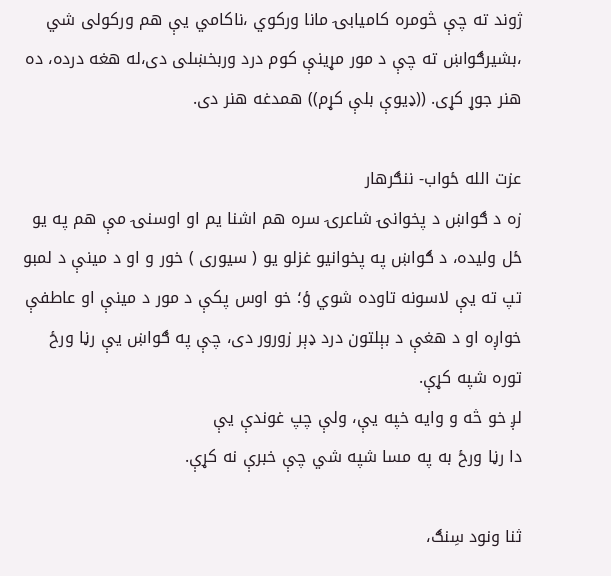ژوند ته چې څومره کاميابۍ مانا ورکوي ،ناکامي يې هم ورکولى شي ،بشيرګواښ ته چې د مور مړينې کوم درد وربخښلى دى،له هغه درده، ده هنر جوړ کړى. ((ډيوې بلې کړم)) همدغه هنر دى.

عزت الله ځواب- ننګرهار
زه د ګواښ د پخوانۍ شاعرۍ سره هم اشنا يم او اوسنۍ مې هم په يو ځل وليده، د ګواښ په پخوانيو غزلو يو ( سيورى ) خور و او د مينې د لمبو تپ ته يې لاسونه تاوده شوي ؤ؛ خو اوس پکې د مور د مينې او عاطفې خواږه او د هغې د بېلتون درد ډېر زورور دى، چې په ګواښ يې رڼا ورځ توره شپه کړې.
لږ خو څه و وايه خپه يې، ولې چپ غوندې يې
دا رڼا ورځ به په مسا شپه شي چې خبرې نه کړې.

ثنا ونود سِنګ،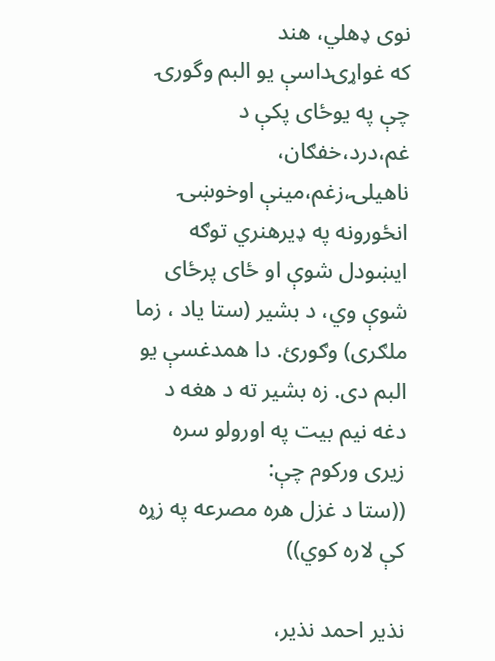نوى ډهلي، هند
که غواړۍداسې يو البم وگورۍ چې په يوځاى پکې د غم،درد،خفګان، ناهيلۍ،زغم،مينې اوخوښۍ انځورونه په ډيرهنري توګه ايښودل شوې او ځاى پرځاى شوې وي، د بشير (ستا ياد ، زما ملګرى) وګورئ. دا همدغسې يو البم دى. زه بشير ته د هغه د دغه نيم بيت په اورولو سره زيرى ورکوم چې:
((ستا د غزل هره مصرعه په زړه کې لاره کوي))

نذير احمد نذير،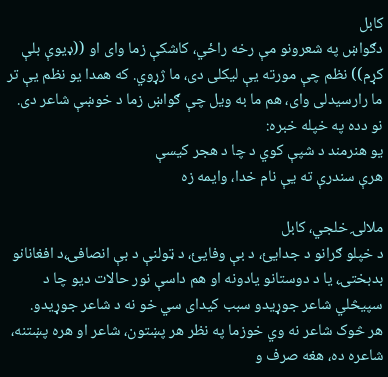کابل
دګواښ په شعرونو مې رخه راځي، کاشکې زما واى او ((ډيوې بلې کړم)) نظم چې مورته يې ليکلى دى، ما ژړوي. که همدا يو نظم يې تر ما رارسيدلى واى، هم ما به ويل چې ګواښ زما د خوښې شاعر دى. نو دده په خپله خبره:
يو هنرمند د شپې کوي د چا د هجر کيسې
هرې سندرې ته يې نام خدا، وايمه زه

ملالۍ خلجي، کابل
د خپلو ګرانو د جدايئ، د بې وفايئ، د ټولنې د بې انصافۍ،د افغانانو بدبختۍ، يا د دوستانو يادونه او هم داسې نور حالات ديو چا د سپيڅلي شاعر جوړيدو سبب کيدای سي خو نه د شاعر جوړيدو.
هر څوک شاعر نه وي خوزما په نظر هر پښتون، شاعر او هره پښتنه، شاعره ده، هغه صرف و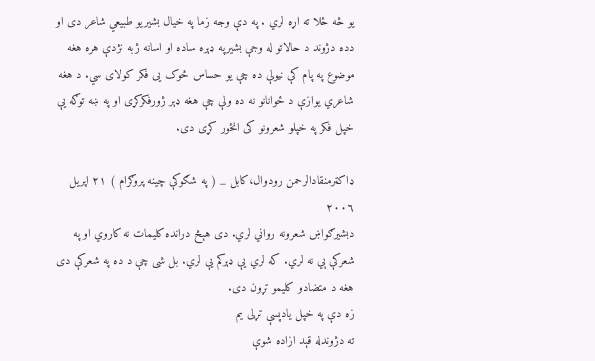يو څه ځلا ته اړه لري . په دې وجه زما په خيال بشيريو طبيعي شاعر دی او دده دژوند د حالاتو له وجې بشيرپه ډېره ساده او اسانه ژبه نژدې هره هغه موضوع په پام کې نيولې ده چې يو حساس څوک يی فکر کولای سي. د هغه شاعري يوازې د ځوانانو نه ده ولې چې هغه ډېر ژورفکرکړی او په ښه توګه يې خپل فکر په خپلو شعرونو کی انځور کړى دى.

ډاکټرمنقادالرحمن رودوال،کابل _ ( په شګوکې چينه پروګرام ) ٢١ اپريل ٢٠٠٦
دبشيرګواښ شعرونه رواني لري. دى هېڅ درانده کليمات نه کاروي او په شعرکې ېي نه لري. که لري يې ډېرکم يې لري. بل شى چې د ده په شعرکې دى هغه د متضادو کليمو تړون دى.
زه دې په خپل يادپسې تړلى يم
ته دژوندله قېد ازاده شوې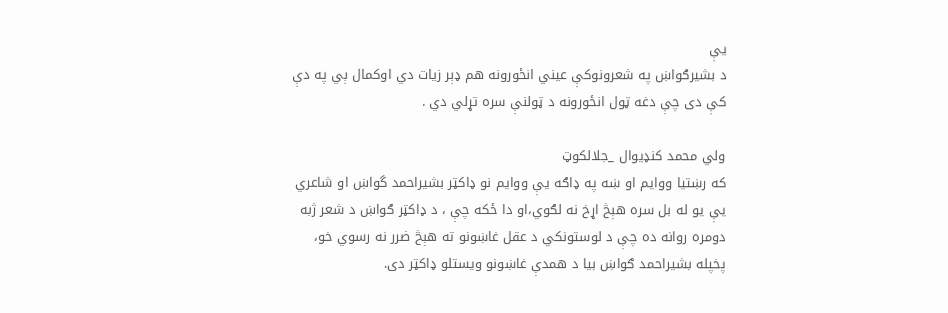يې
د بشيرګواښ په شعرونوکې عيني انځورونه هم ډېر زيات دي اوکمال ېي په دې کې دى چې دغه ټول انځورونه د ټولنې سره تړلي دي .

ولي محمد کنډيوال _جلالکوټ
که رښتيا ووايم او ښه په ډاګه يې ووايم نو ډاکټر بشيراحمد گواښ او شاعري يې يو له بل سره هېڅ اړخ نه لګوي،او دا ځکه چې ، د ډاکټر ګواښ د شعر ژبه دومره روانه ده چې د لوستونکي د عقل غاښونو ته هېڅ ضرر نه رسوي خو، پخپله بشيراحمد ګواښ بيا د همدې غاښونو ويستلو ډاکټر دى.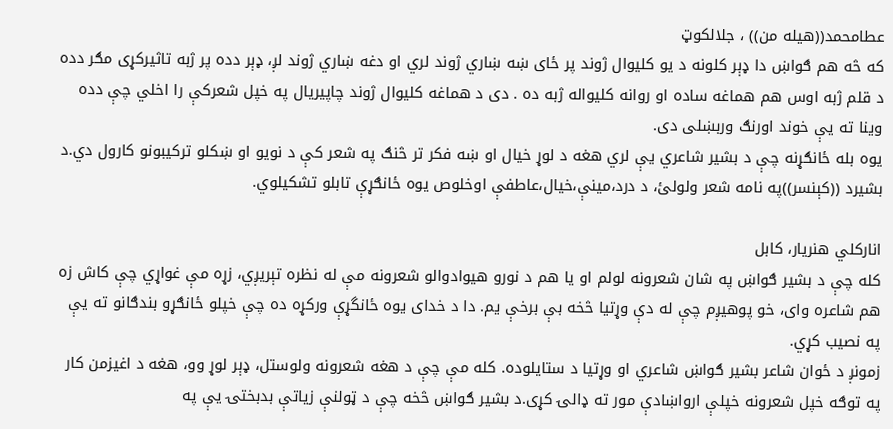عطامحمد((هيله من)) ، جلالکوټ
که څه هم ګواښ دا ډېر کلونه د يو کليوال ژوند پر ځاى ښه ښاري ژوند لري او دغه ښاري ژوند لږ، ډېر دده پر ژبه تاثيرکړى مګر دده د قلم ژبه اوس هم هماغه ساده او روانه کليواله ژبه ده . دى د هماغه کليوال ژوند چاپيريال په خپل شعرکې را اخلي چې دده وينا ته يې خوند اورنګ وربښلى دى.
يوه بله ځانګړنه چې د بشير شاعري يې لري هغه د لوړ خيال او ښه فکر تر څنګ په شعر کې د نويو او ښکلو ترکيبونو کارول دي.د بشيرد ((کېنسر))په نامه شعر ولولئ، د درد،مينې،خيال،عاطفې اوخلوص يوه ځانګړې تابلو تشکيلوي.

انارکلي هنريار، کابل
کله چې د بشير ګواښ په شان شعرونه لولم او يا هم د نورو هيوادوالو شعرونه مې له نظره تېريږي، زړه مې غواړي چې کاش زه هم شاعره واى، خو پوهيږم چې له دې وړتيا څخه بې برخې يم. دا د خداى يوه ځانگړې ورکړه ده چې خپلو ځانګړو بندګانو ته يې په نصيب کړي.
زمونږ د ځوان شاعر بشير ګواښ شاعري او وړتيا د ستايلوده. کله مې چې د هغه شعرونه ولوستل، ډېر لوړ وو، هغه د اغيزمن کار په توګه خپل شعرونه خپلې ارواښادې مور ته ډالۍ کړى.د بشير ګواښ څخه چې د ټولنې زياتې بدبختۍ يې په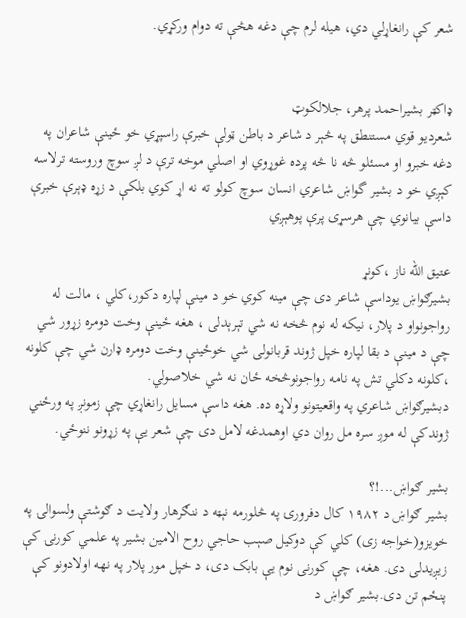شعر کې رانغاړلي دي، هيله لرم چې دغه هڅې ته دوام ورکړي.


ډاکټر بشيراحمد پرهر، جلالکوټ
شعرديو قوي مستنطق په څېر د شاعر د باطن ټولې خبرې راسپړي خو ځينې شاعران په دغه خبرو او مسئلو څه نا څه پرده غوړوي او اصلي موخه ترې د لږ سوچ وروسته ترلاسه کېږي خو د بشير گواښ شاعري انسان سوچ کولو ته نه اړ کوي بلکې د زړه ډېرې خبرې داسې بيانوي چې هرسړى پرې پوهېږي

عتيق الله ناز ،کونړ
بشيرګواښ يوداسې شاعر دى چې مينه کوي خو د مينې لپاره دکور،کلي ، مالت له رواجونواو د پلار، نيکه له نوم څخه نه شي تېرېدلى ، هغه ځينې وخت دومره زړور شي چې د مينې د بقا لپاره خپل ژوند قربانولى شي خوځينې وخت دومره ډارن شي چې کلونه ،کلونه دکلي تش په نامه رواجونوڅخه ځان نه شي خلاصولي.
دبشيرګواښ شاعري په واقعيتونو ولاړه ده. هغه داسې مسايل رانغاړي چې زمونږ په ورځني ژوندکې له موږ سره مل روان دي اوهمدغه لامل دى چې شعر يې په زړونو ننوځي.

بشير ګواښ...!؟
بشير ګواښ د ١٩٨٢ کال دفرورۍ په څلورمه نېټه د ننګرهار ولايت د ګوشتې ولسوالۍ په خويزو(خواجه زى) کلي کې دوکيل صېب حاجي روح الامين بشير په علمي کورنۍ کې زيږيدلى دى. هغه، چې کورنى نوم يې بابک دى، د خپل مور پلار په نهه اولادونو کې پنځم تن دى.بشير ګواښ د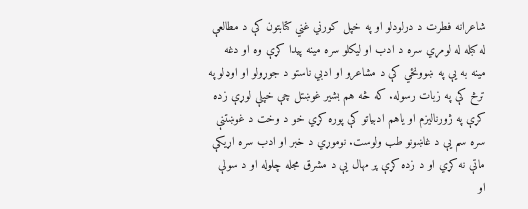شاعرانه فطرت د درلودلو او په خپل کورني غني کتابتون کې د مطالعې له کبله له لومړي سره د ادب او ليکلو سره مينه پيدا کړې وه او دغه مينه به يې په ښوونځي کې د مشاعرو او ادبي ناستو د جوړولو او اوډلو په ترڅ کې په زبات رسوله. که څه هم بشير غوښتل چې خپلې لوړې زده کړې په ژورناليزم او ياهم ادبياتو کې پوره کړي خو د وخت د غوښتنې سره سم يې د غاښونو طب ولوست. نوموړي د خبر او ادب سره اړيکې ماتې نه کړي او د زده کړې پر مهال يې د مشرق مجله چلوله او د سولې او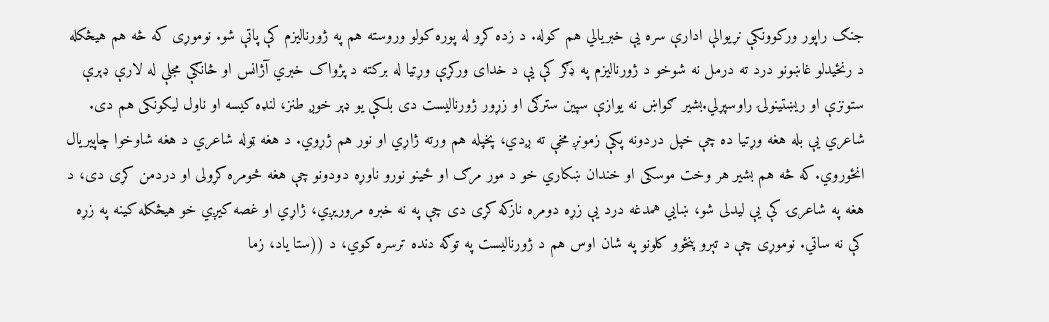جنګ راپور ورکوونکې نړيوالې ادارې سره يې خبريالي هم کوله. د زده کړو له پوره کولو وروسته هم په ژورناليزم کې پاتې شو. نوموړى که څه هم هيڅکله د رنځيدلو غاښونو درد ته درمل نه شوخو د ژورناليزم په ډګر کې يې د خداى ورکړې وړتيا له برکته د پژواک خبري آژانس او څانګې مجلې له لارې ډېرې ستونزې او ريښتينولۍ راوسپړلي.بشير ګواښ نه يوازې سپين سترګى او زړور ژورناليست دى بلکې يو ډېر خوږ طنز، لنډه کيسه او ناول ليکونکى هم دى. شاعري يې بله هغه وړتيا ده چې خپل دردونه پکې زمونږ مخې ته ږدي، پخپله هم ورته ژاړي او نور هم ژړوي. د هغه ټوله شاعري د هغه شاوخوا چاپيريال انځوروي.که څه هم بشير هر وخت موسکى او خندان ښکاري خو د مور مرګ او ځينو نورو ناوړه دودونو چې هغه څومره کړولى او دردمن کړى دى، د هغه په شاعرۍ کې يې ليدلى شو، ښايي همدغه درد يې زړه دومره نازکه کړى دى چې په نه خبره مروريږي، ژاړي او غصه کيږي خو هيڅکله کينه په زړه کې نه ساتي. نوموړى چې د تېرو پنځوو کلونو په شان اوس هم د ژورناليست په توګه دنده ترسره کوي، د ((ستا ياد، زما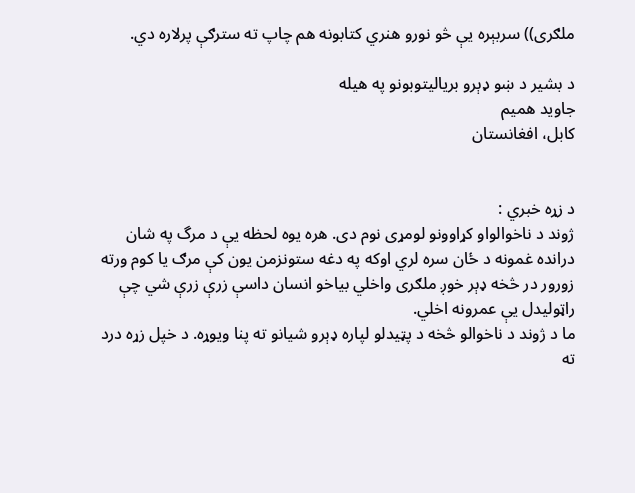ملګرى)) سربېره يې څو نورو هنري کتابونه هم چاپ ته سترګې پرلاره دي.

د بشير د ښو ډېرو برياليتوبونو په هيله
جاويد هميم
کابل، افغانستان


د زړه خبري :
ژوند د ناخوالواو کړاوونو لومړى نوم دى. هره يوه لحظه يې د مرگ په شان درانده غمونه د ځان سره لري اوکه په دغه ستونزمن يون کې مرګ يا کوم ورته زورور در څخه ډېر خوږ ملګرى واخلي بياخو انسان داسې زرې زرې شي چې راټوليدل يې عمرونه اخلي.
ما د ژوند د ناخوالو څخه د پټيدلو لپاره ډېرو شيانو ته پنا ويوړه. د خپل زړه درد ته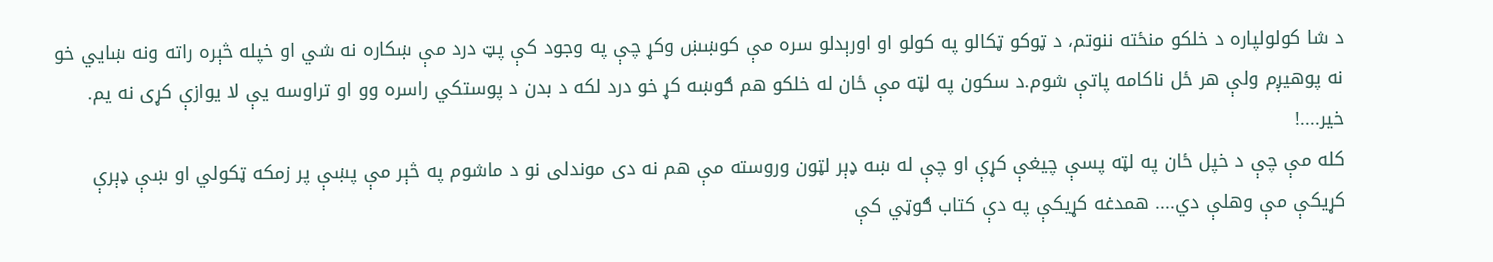د شا کولولپاره د خلکو منځته ننوتم، د ټوکو ټکالو په کولو او اورېدلو سره مې کوښښ وکړ چې په وجود کې پټ درد مې ښکاره نه شي او خپله څېره راته ونه ښايي خو نه پوهيږم ولې هر ځل ناکامه پاتې شوم.د سکون په لټه مې ځان له خلکو هم ګوښه کړ خو درد لکه د بدن د پوستکي راسره وو او تراوسه يې لا يوازې کړى نه يم.
خير....!
کله مې چې د خپل ځان په لټه پسې چيغې کړې او چې له ښه ډېر لټون وروسته مې هم نه دى موندلى نو د ماشوم په څېر مې پښې پر زمکه ټکولي او ښې ډېرې کړيکې مې وهلې دي.... همدغه کړيکې په دې کتاب ګوټي کې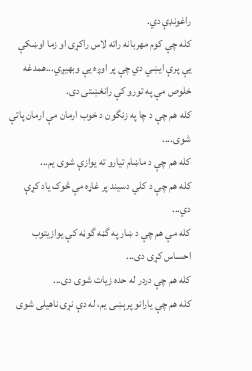راغونډې دي.
کله چې کوم مهربانه راته لاس راکړى او زما اوښکې يې پرې ايښي دي چې پر اوږه يې وبهيږي...همدغه خلوص مې په تورو کې رانغښتى دى.
کله هم چې د چا په زنگون د خوب ارمان مې ارمان پاتې شوى....
کله هم چې د ماښام تيارو ته يوازې شوى يم...
کله هم چې د کلي دسيند پر غاړه مې څوک ياد کړې دي...
کله مې هم چې د ښار په گڼه گوڼه کې يوازيتوب احساس کړى دى...
کله هم چې دردر له حده زيات شوى دى...
کله هم چې يارانو پرېښى يم، له دې نړۍ ناهيلى شوى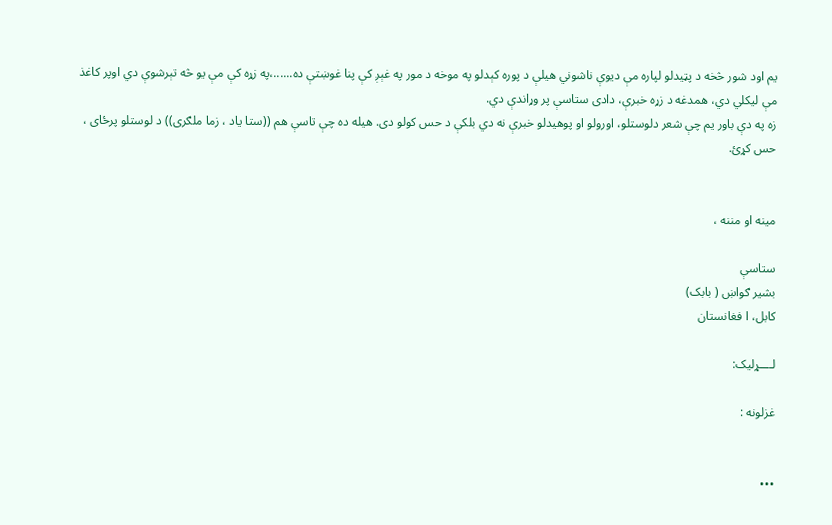يم اود شور څخه د پټيدلو لپاره مې ديوې ناشوني هيلې د پوره کېدلو په موخه د مور په غېږ کې پنا غوښتې ده......،په زړه کې مې يو څه تېرشوې دي اوپر کاغذ مې ليکلي دي، همدغه د زړه خبرې، دادى ستاسې پر وړاندې دي.
زه په دې باور يم چې شعر دلوستلو، اورولو او پوهيدلو خبرې نه دي بلکې د حس کولو دى. هيله ده چې تاسې هم ((ستا ياد ، زما ملګرى)) د لوستلو پرځاى ، حس کړئ.


مينه او مننه ،

ستاسې
بشير ګواښ ( بابک)
کابل، ا فغانستان

لــــړليک:

غزلونه :


•••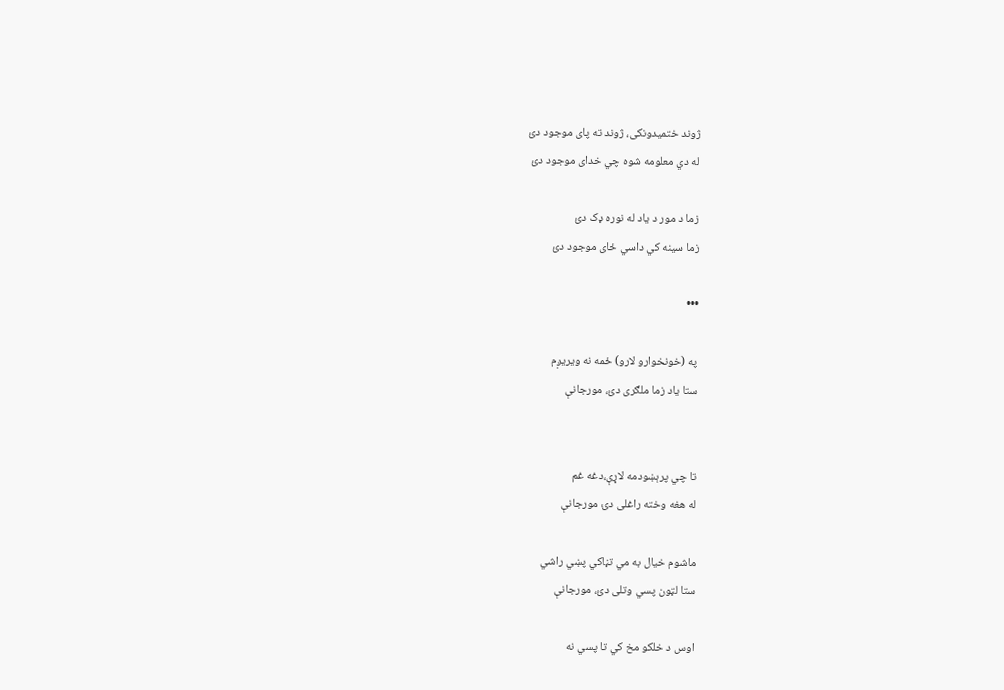ژوند ختميدونکى، ژوند ته پاى موجود دئ
له دي معلومه شوه چي خداى موجود دئ

زما د مور د ياد له نوره ډک دئ
زما سينه کي داسي ځاى موجود دئ

•••

په (خونخوارو لارو) ځمه نه ويريږم
ستا ياد زما ملګرى دئ، مورجانې


تا چي پرېښودمه لاړې،دغه غم
له هغه وخته راغلى دئ مورجانې

ماشوم خيال به مي تڼاکي پښي راشي
ستا لټون پسي وتلى دئ، مورجانې

اوس د خلکو مخ کي تا پسي نه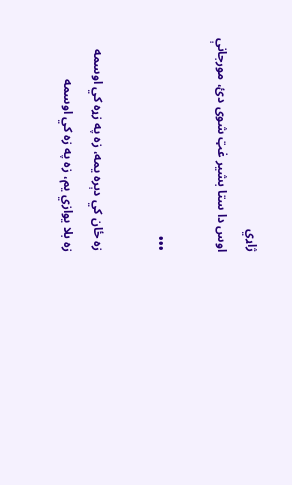ژاړي
اوس دا ستا بشير غټ شوى دئ، مورجانې

•••

زه ځان کي دېره يمه، زه په زړه کي اوسمه
زه بلا يوازي يم، زه په زه کي اوسمه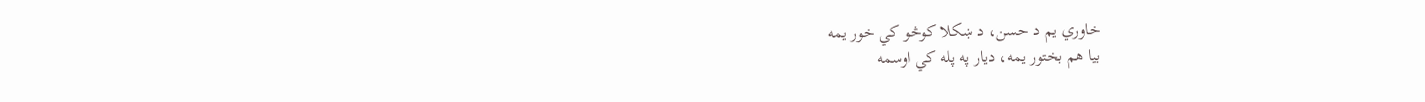خاوري يم د حسن، د ښکلا کوڅو کي خور يمه
بيا هم بختور يمه، ديار په پله کي اوسمه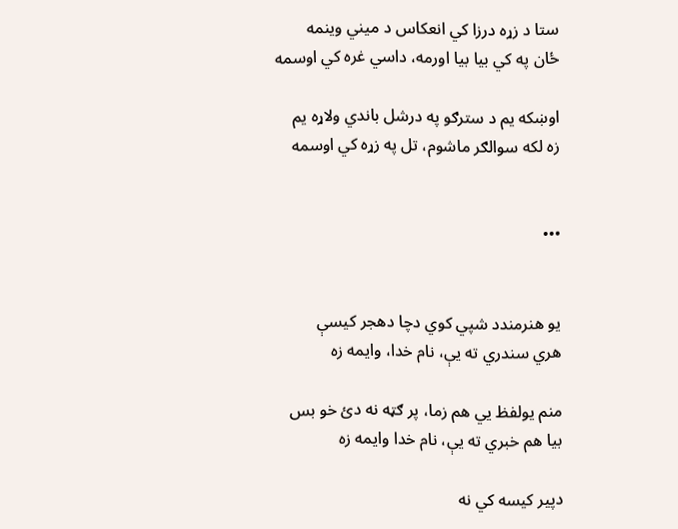ستا د زړه درزا کي انعکاس د ميني وينمه
ځان په کي بيا بيا اورمه، داسي غره کي اوسمه

اوښکه يم د سترګو په درشل باندي ولاړه يم
زه لکه سوالګر ماشوم، تل په زړه کي اوسمه


•••


يو هنرمندد شپي کوي دچا دهجر کيسې
هري سندري ته يې، نام خدا، وايمه زه

منم يولفظ يي هم زما، پر ګټه نه دئ خو بس
بيا هم خبري ته يې، نام خدا وايمه زه

دپير کيسه کي نه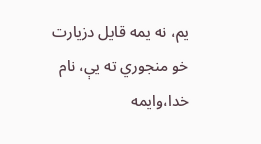يم، نه يمه قايل دزيارت
خو منجوري ته يې، نام خدا،وايمه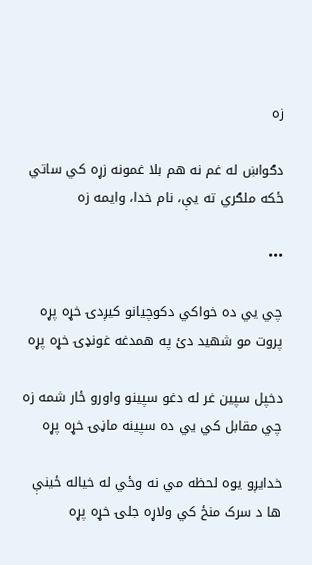زه

دګواښ له غم نه هم بلا غمونه زړه کي ساتي
ځکه ملګري ته يې، نام خدا، وايمه زه

•••

چي يي ده خواکي دکوچيانو کيږدۍ خړه پړه
پروت مو شهيد دئ په همدغه غونډۍ خړه پړه

دخپل سپين غر له دغو سپينو واورو ځار شمه زه
چي مقابل کي يي ده سپينه ماڼۍ خړه پړه

خدايږو يوه لحظه مي نه وځي له خياله ځينې
ها د سرک منځ کي ولاړه جلۍ خړه پړه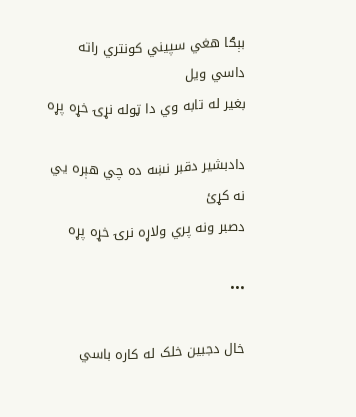بېګا هغي سپيني کونتري راته داسي ويل
بغير له تابه وي دا ټوله نړۍ خړه پړه

دادبشير دقبر نښه ده چي هېره يي نه کړئ
دصبر ونه پري ولاړه نرۍ خړه پړه

•••

خال دجبين خلک له کاره باسي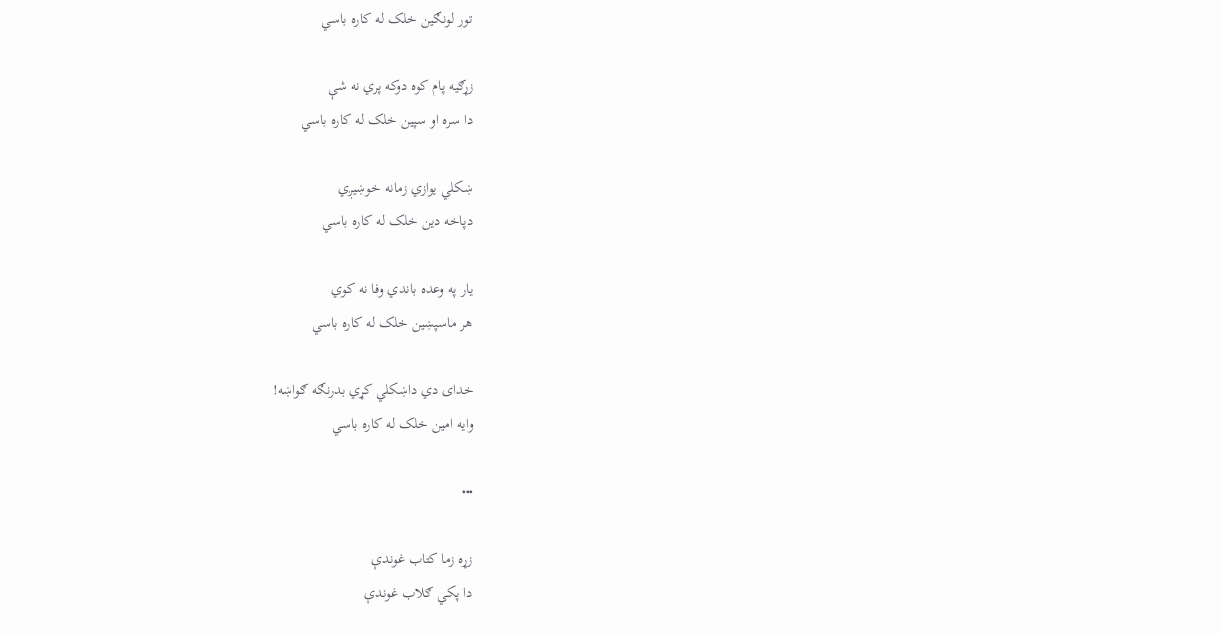تور لونګين خلک له کاره باسي

زړګيه پام کوه دوکه پري نه شې
دا سره او سپين خلک له کاره باسي

ښکلي يوازي زمانه خوښيږي
دپاخه دين خلک له کاره باسي

يار په وعده باندي وفا نه کوي
هر ماسپښين خلک له کاره باسي

خداى دي داښکلي کړي بدرنګه ګواښه!
وايه امين خلک له کاره باسي

•••

زړه زما کتاب غوندې
دا پکي ګلاب غوندې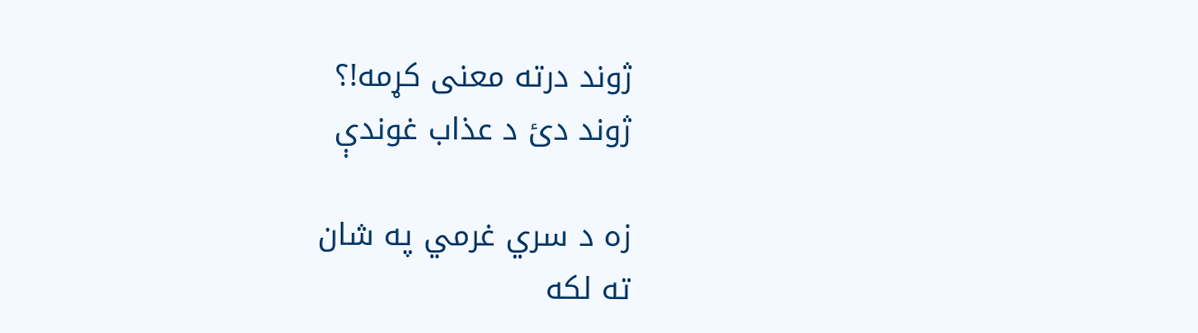ژوند درته معنى کړمه!؟
ژوند دئ د عذاب غوندې

زه د سري غرمي په شان
ته لکه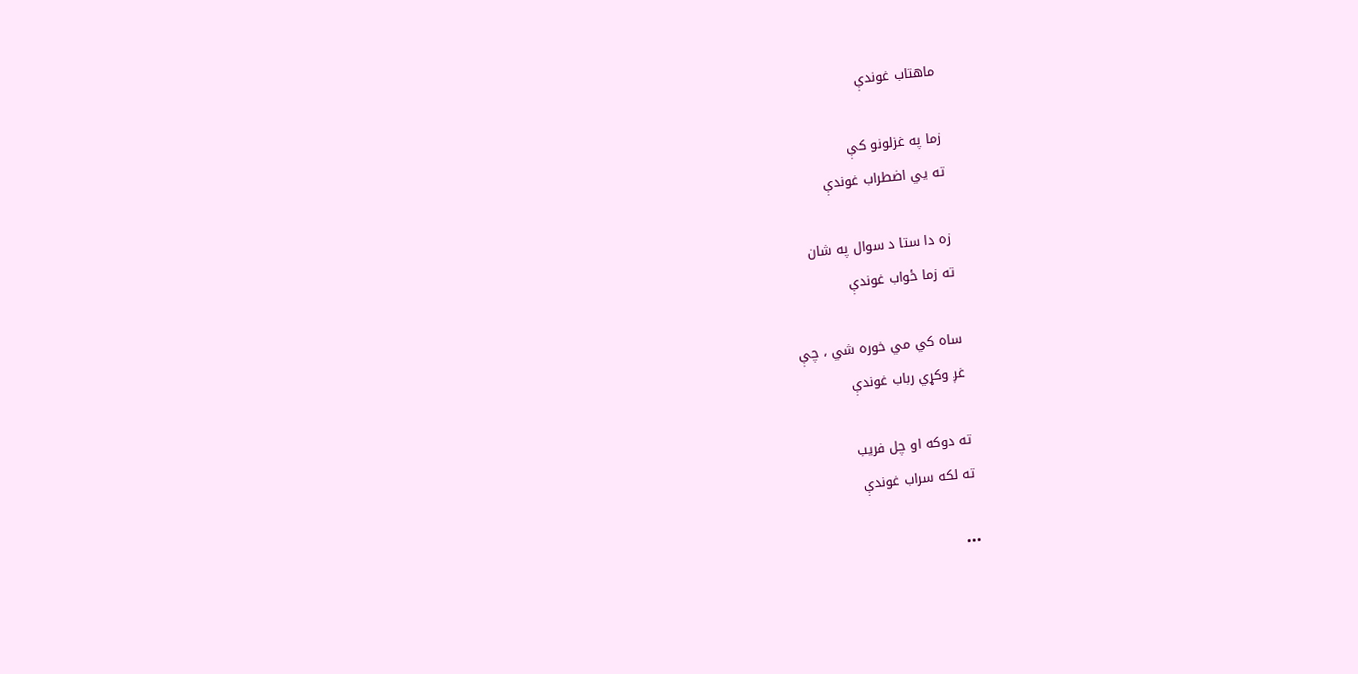ماهتاب غوندې

زما په غزلونو کې
ته يي اضطراب غوندې

زه دا ستا د سوال په شان
ته زما ځواب غوندې

ساه کي مي خوره شي ، چې
غږ وکړي رباب غوندې

ته دوکه او چل فريب
ته لکه سراب غوندې

•••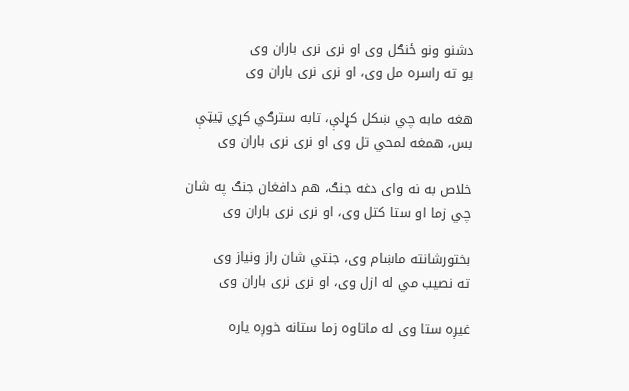دشنو ونو ځنګل وى او نرى نرى باران وى
يو ته راسره مل وى، او نرى نرى باران وى

هغه مابه چي ښکل کړلې، تابه سترګي کړي ټيټې
بس، همغه لمحي تل وى او نرى نرى باران وى

خلاص به نه واى دغه جنګ، هم دافغان جنګ په شان
چي زما او ستا کتل وى، او نرى نرى باران وى

بختورشانته ماښام وى، جنتي شان راز ونياز وى
ته نصيب مي له ازل وى، او نرى نرى باران وى

غيږه ستا وى له ماتاوه زما ستانه خوږه ياره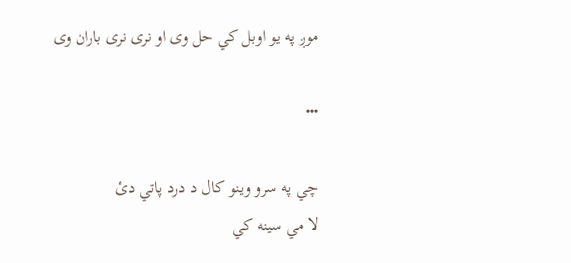موږ په يو اوبل کي حل وى او نرى نرى باران وى

•••

چي په سرو وينو کال د درد پاتي دئ
لا مي سينه کي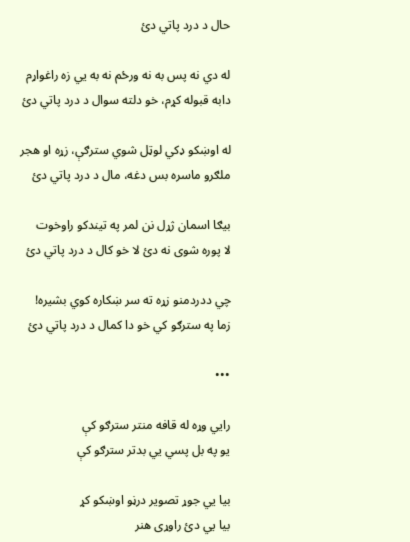حال د درد پاتي دئ

له دي نه پس به نه ورځم نه به يي زه راغواړم
دابه قبوله کړم، خو دلته سوال د درد پاتي دئ

له اوښکو ډکي لوټل شوي سترګې، زړه او هجر
ملګرو ماسره بس دغه، مال د درد پاتي دئ

بيګا اسمان ژړل نن لمر په تيندکو راوخوت
لا پوره شوى نه دئ لا خو کال د درد پاتي دئ

چي ددردمنو زړه ته سر ښکاره کوي بشيره!
زما په سترګو کي خو دا کمال د درد پاتي دئ

•••

رايي وړه له قافه منتر سترګو کې
يو په بل پسي يي بدتر سترګو کې

بيا يي جوړ تصوير درڼو اوښکو کړ
بيا يي دئ راوړى هنر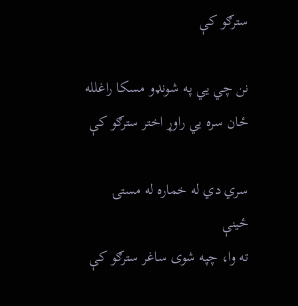سترګو کې

نن چي يي په شونډو مسکا راغلله
ځان سره يي راوړ اختر سترګو کې

سري دي له خماره له مستۍ ځينې
ته وا، چپه شوى ساغر سترګو کې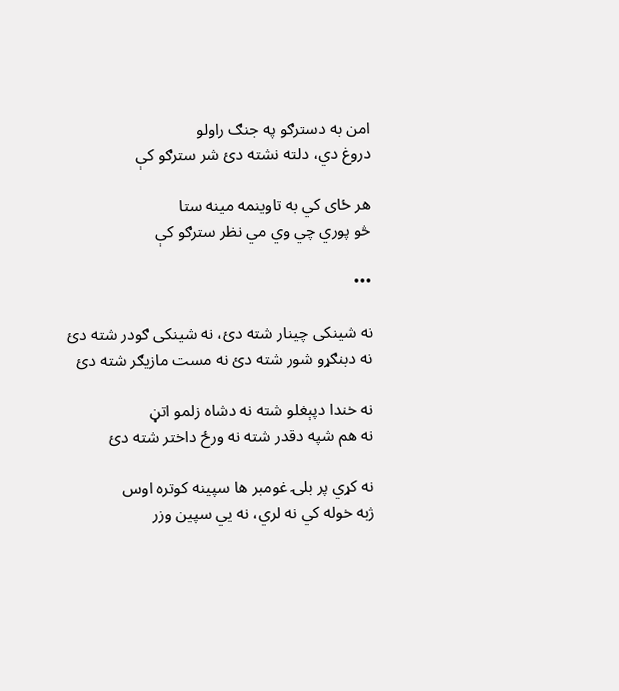امن به دسترګو په جنګ راولو
دروغ دي، دلته نشته دئ شر سترګو کې

هر ځاى کي به تاوينمه مينه ستا
څو پوري چي وي مي نظر سترګو کې

•••

نه شينکى چينار شته دئ، نه شينکى ګودر شته دئ
نه دبنګړو شور شته دئ نه مست مازيګر شته دئ

نه خندا دپېغلو شته نه دشاه زلمو اتڼ
نه هم شپه دقدر شته نه ورځ داختر شته دئ

نه کړي پر بلۍ غومبر ها سپينه کوتره اوس
ژبه خوله کي نه لري، نه يي سپين وزر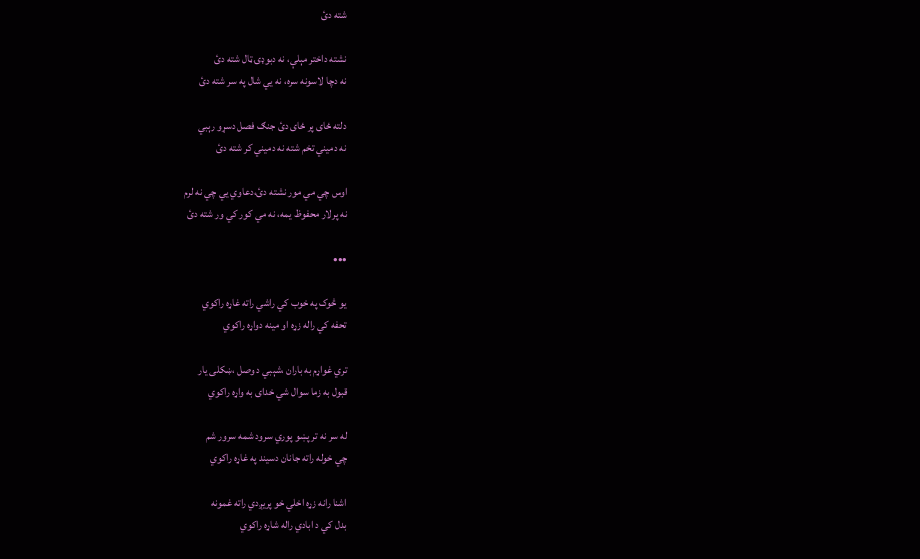شته دئ

نشته داختر مېلې، نه دبوډۍ ټال شته دئ
نه دچا لاسونه سره، نه يي شال په سر شته دئ

دلته ځاى پر ځاى دئ جنګ فصل دسړو رېبي
نه دميني تخم شته نه دميني کر شته دئ

اوس چي مي مور نشته دئ،دعاوي يي چي نه لرم
نه پرلار محفوظ يمه، نه مي کور کي ور شته دئ

•••

يو څوک په خوب کي راشي راته غاړه راکوي
تحفه کي راله زړه او مينه دواړه راکوي

تري غواړم به باران ،شېبي د وصل ،ښکلى يار
قبول به زما سوال شي خداى به واړه راکوي

له سر نه تر پښو پوري سرود شمه سرور شم
چي خوله راته جانان دسيند په غاړه راکوي

اشنا رانه زړه اخلي خو پريږدي راته غمونه
بدل کي د ابادي راله شاړه راکوي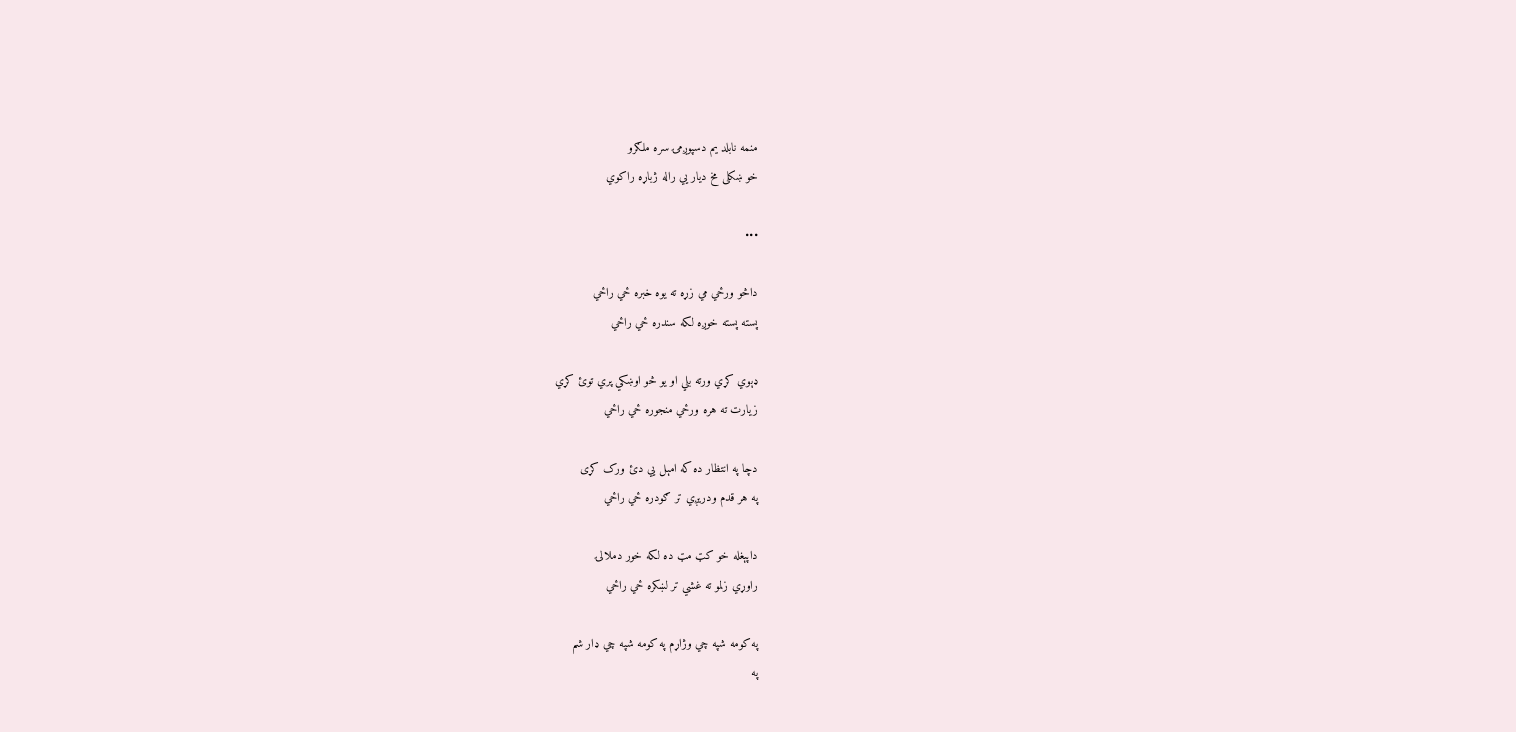منمه نابلد يم دسپوږمۍ سره ملګرو
خو ښکلى مخ ديار يي راله ژباړه راکوي

•••

داڅو ورځي مي زړه ته يوه خبره ځي راځي
پسته پسته خوږه لکه سندره ځي راځي

ډېوي کړي ورته بلي او يو څو اوښکي پري توئ کړي
زيارت ته هره ورځي منجوره ځي راځي

دچا په انتظار ده که امېل يي دئ ورک کړى
په هر قدم ودريږي تر ګودره ځي راځي

داپېغله خو کټ مټ ده لکه خور دملالۍ
راوړي زلمو ته غشي تر لښکره ځي راځي

په کومه شپه چي وژاړم په کومه شپه چي ډار شم
په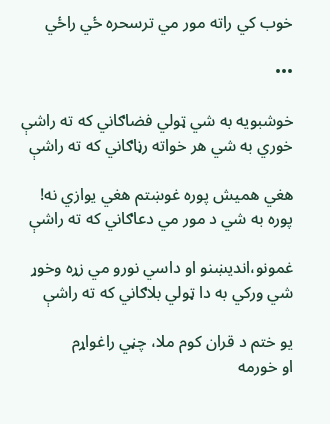خوب کي راته مور مي ترسحره ځي راځي

•••

خوشبويه به شي ټولي فضاګاني که ته راشې
خوري به شي هر خواته رڼاګاني که ته راشې

هغي هميش پوره غوښتم هغي يوازي نه!
پوره به شي د مور مي دعاګاني که ته راشې

غمونو،انديښنو او داسي نورو مي زړه وخوړ
شي ورکي به دا ټولي بلاګاني که ته راشې

يو ختم د قران کوم ملا، چڼي راغواړم
او خورمه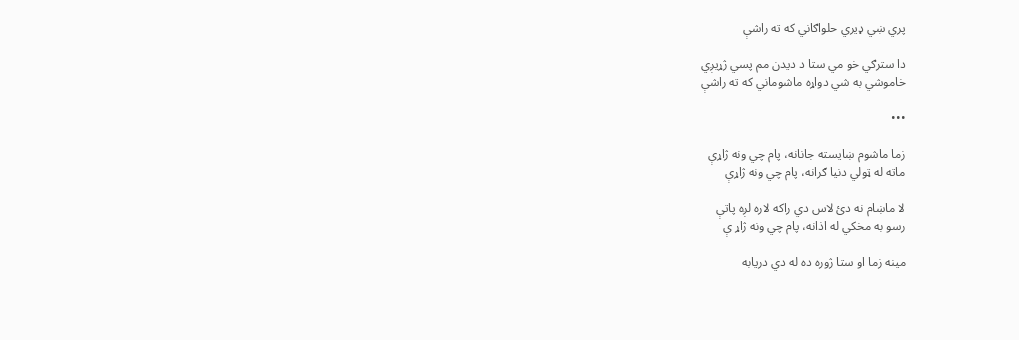پري ښي ډيري حلواګاني که ته راشې

دا سترګي خو مي ستا د ديدن مم پسي ژړيږي
خاموشي به شي دواړه ماشوماني که ته راشې

•••

زما ماشوم ښايسته جانانه، پام چي ونه ژاړې
ماته له ټولي دنيا ګرانه، پام چي ونه ژاړې

لا ماښام نه دئ لاس دي راکه لاره لږه پاتې
رسو به مخکي له اذانه، پام چي ونه ژاړ ې

مينه زما او ستا ژوره ده له دي دريابه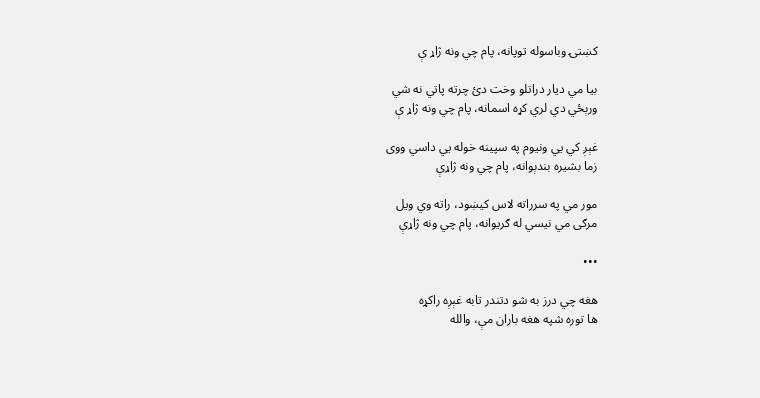کښتۍ وباسوله توپانه، پام چي ونه ژاړ ې

بيا مي ديار دراتلو وخت دئ چرته پاتي نه شي
ورېځي دي لري کړه اسمانه، پام چي ونه ژاړ ې

غېږ کي يي ونيوم په سپينه خوله يي داسي ووى
زما بشيره بندېوانه، پام چي ونه ژاړې

مور مي په سرراته لاس کيښود، راته وي ويل
مرګى مي نيسي له ګريوانه، پام چي ونه ژاړې

•••

هغه چي درز به شو دتندر تابه غېږه راکړه
ها توره شپه هغه باران مې، والله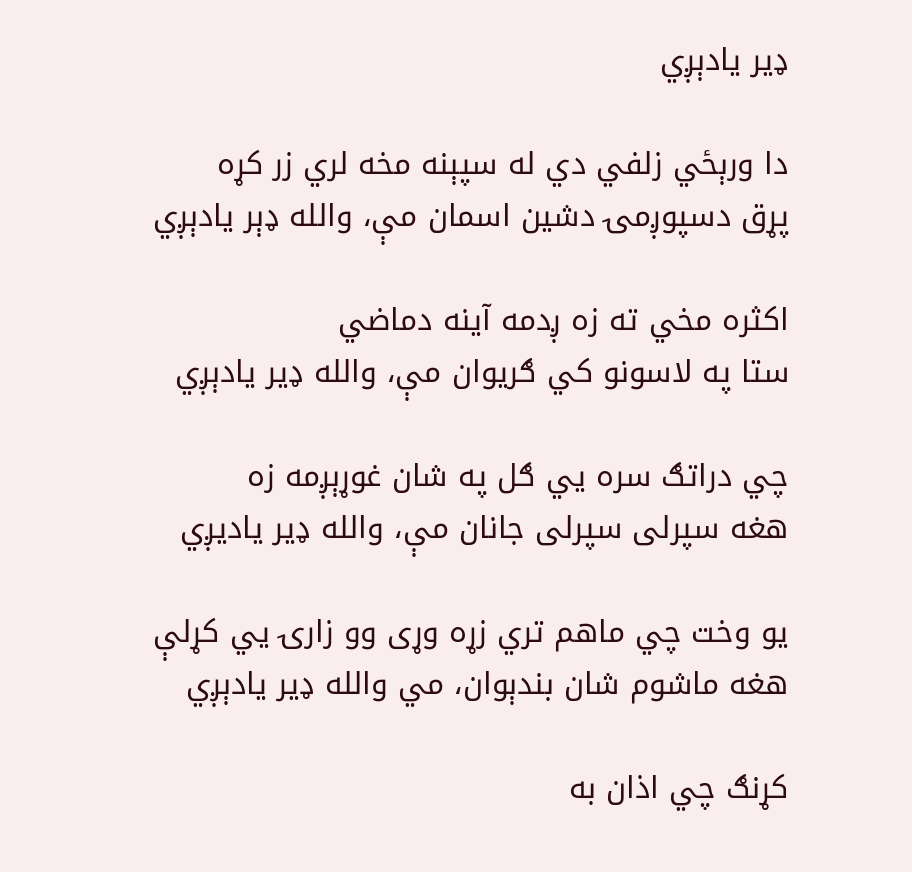ډير يادېږي

دا ورېځي زلفي دي له سپېنه مخه لري زر کړه
پړق دسپوږمۍ دشين اسمان مې، والله ډېر يادېږي

اکثره مخي ته زه ږدمه آينه دماضي
ستا په لاسونو کي ګريوان مې، والله ډير يادېږي

چي دراتګ سره يي ګل په شان غوړېږمه زه
هغه سپرلى سپرلى جانان مې، والله ډير ياديږي

يو وخت چي ماهم تري زړه وړى وو زارۍ يي کړلې
هغه ماشوم شان بندېوان، مي والله ډير يادېږي

کړنګ چي اذان به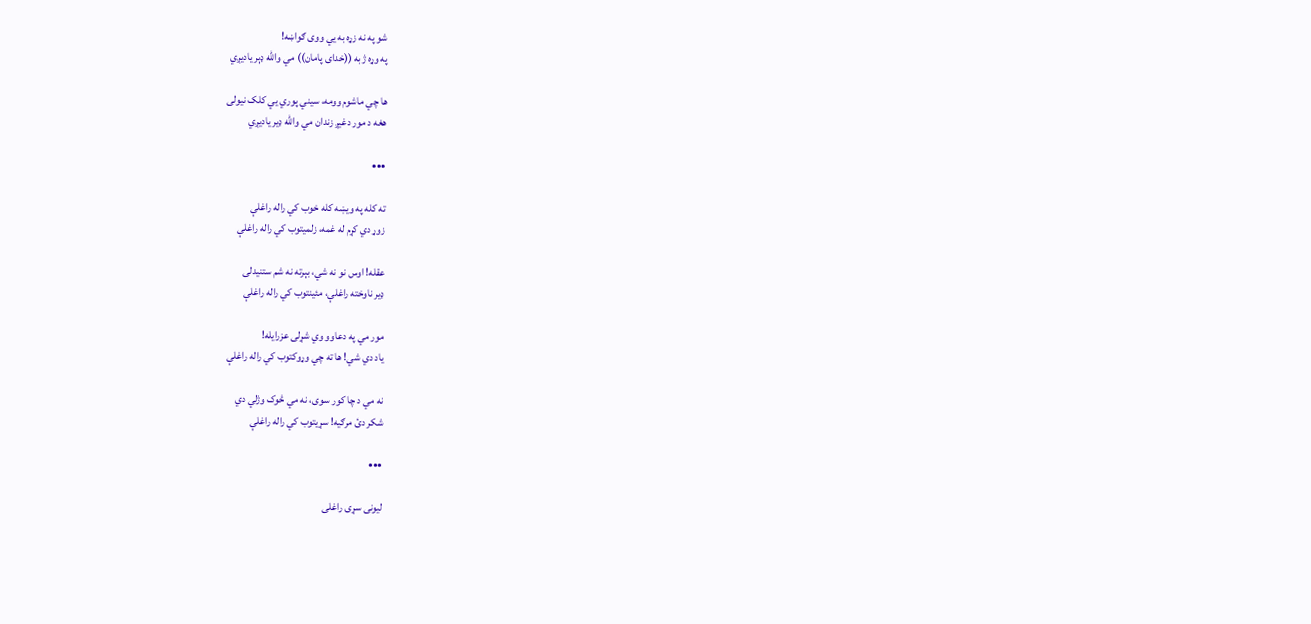شو په نه زړه به يي ووى ګواښه!
په وړه ژبه ((خداى پامان)) مي والله ډېر ياديږي

ها چي ماشوم وومه، سيني پوري يي کلک نيولى
هغه د مور دغيږ زندان مي والله ډير ياديږي

•••

ته کله په ويښه کله خوب کي راله راغلې
زوړ دي کړم له غمه، زلميتوب کي راله راغلې

عقله! اوس نو نه شي، بېرته نه شم ستنيدلى
ډير ناوخته راغلې، مئينتوب کي راله راغلې

مور مي په دعاوو وي شړلى عزرايله!
ياد دي شي! ها ته چي وړوکتوب کي راله راغلې

نه مي د چا کور سوى، نه مي څوک وژلي دي
شکر دئ مرګيه! سړيتوب کي راله راغلې

•••

ليونى سړى راغلى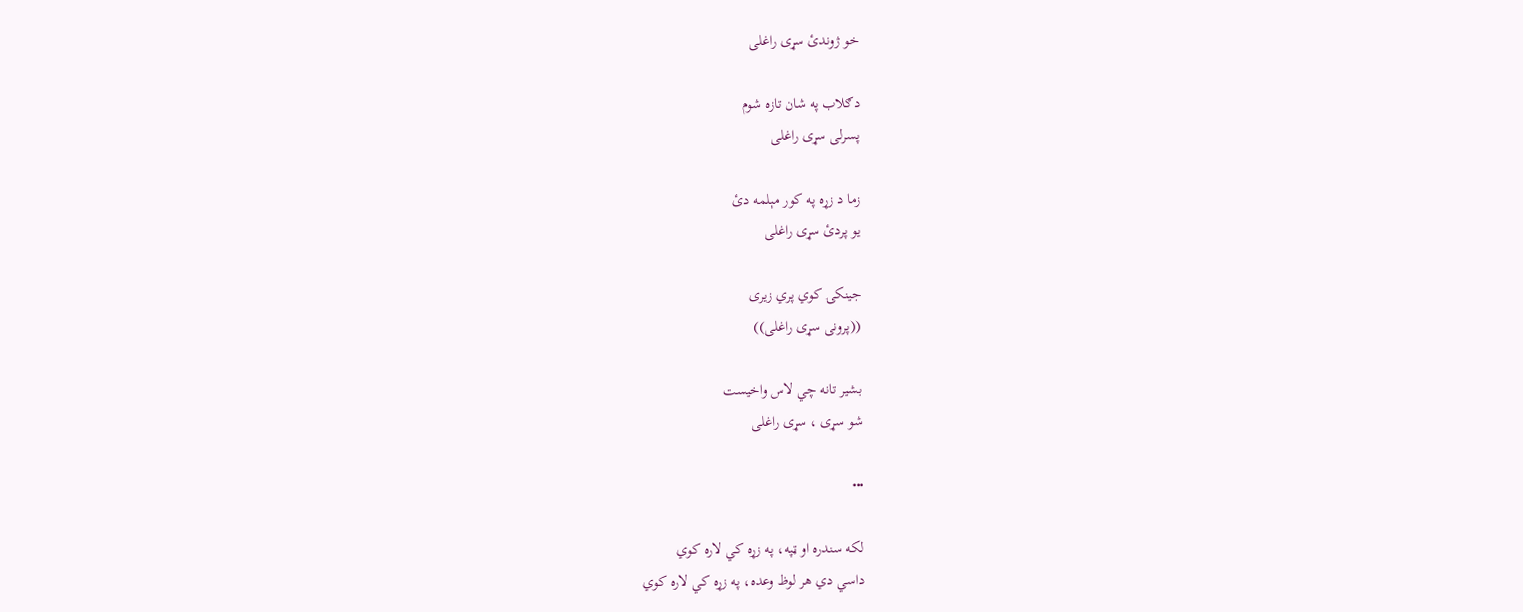خو ژوندئ سړى راغلى

دګلاب په شان تازه شوم
پسرلى سړى راغلى

زما د زړه په کور مېلمه دئ
يو پردئ سړى راغلى

جينکۍ کوي پري زيرى
((پرونى سړى راغلى))

بشير تانه چي لاس واخيست
شو سړى ، سړى راغلى

•••

لکه سندره او ټپه، په زړه کي لاره کوي
داسي دي هر لوظ وعده، په زړه کي لاره کوي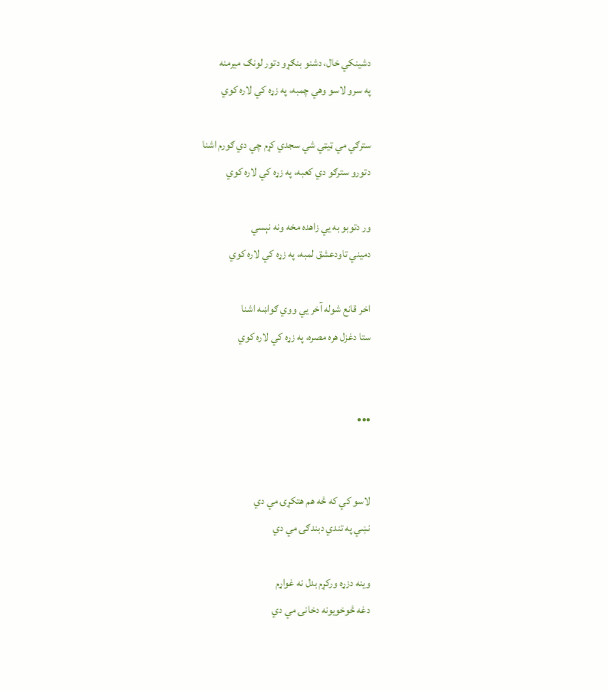دشينکي خال، دشنو بنګړو دتور لونګ ميرمنه
په سرو لاسو وهي چمبه، په زړه کي لاره کوي

سترګي مي ټيټي شي سجدي کړم چي دي ګورم اشنا
دتورو سترګو دي کعبه، په زړه کي لاره کوي

ور دتوبو به يي زاهده مخه ونه نېسي
دميني تاودعشق لمبه، په زړه کي لاره کوي

اخر قانع شوله آخر يي ووي ګواښه اشنا
ستا دغزل هره مصره، په زړه کي لاره کوي


•••


لاسو کي که څه هم هتکړۍ مي دي
نښي په تندي دبندګۍ مي دي

وينه دزړه ورکړم بدل نه غواړم
دغه څوخويونه دخانۍ مي دي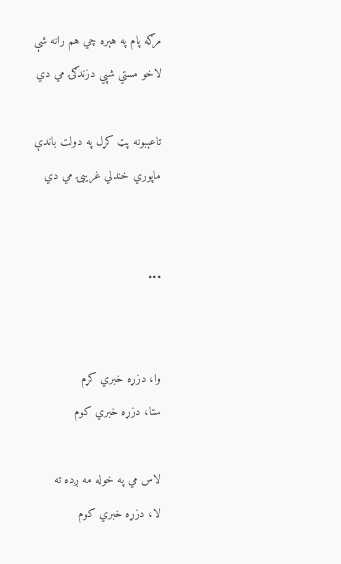مرګه پام په هېره چي هم رانه شې
لاخو مستي شپي دزندګۍ مي دي

تاعېبونه پټ کړل په دولت باندې
ماپوري خندلي غريبۍ مي دي


•••


وا، دزړه خبري کړم
ستا، دزړه خبري کوم

لاس مي په خوله مه ږده ته
لا، دزړه خبري کوم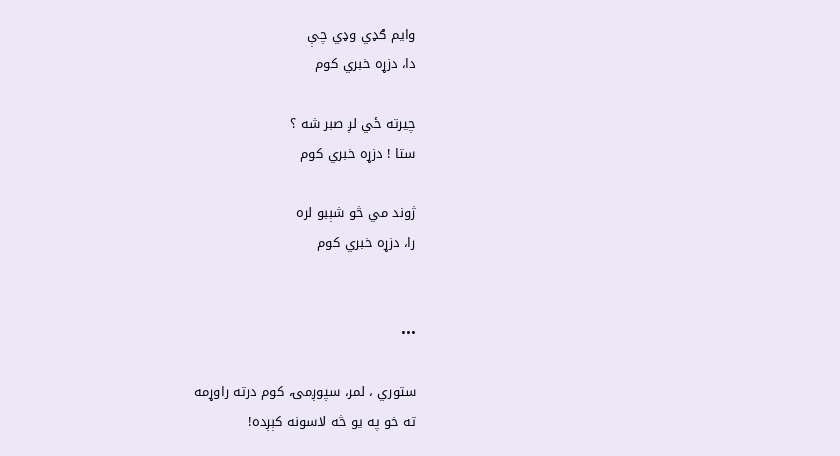وايم ګډي وډي چې
دا، دزړه خبري کوم

چيرته ځي لږ صبر شه ؟
ستا ! دزړه خبري کوم

ژوند مي څو شېبو لره
را، دزړه خبري کوم


•••

ستوري ، لمر، سپوږمۍ، کوم درته راوړمه
ته خو په يو څه لاسونه کېږده!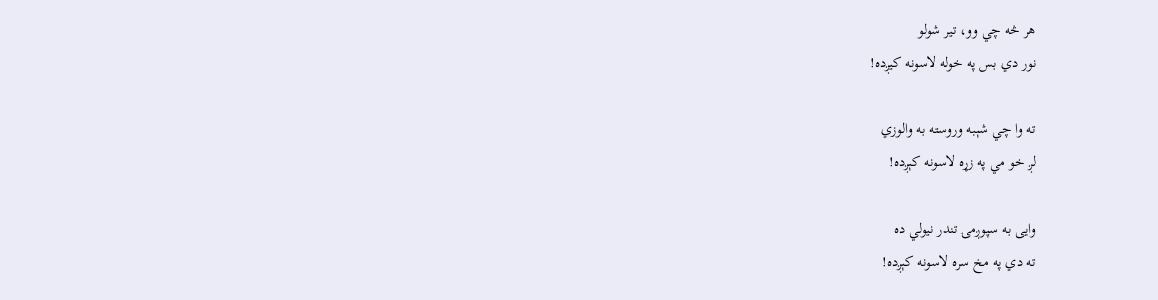هر څه چي وو، تير شولو
نور دي بس په خوله لاسونه کيږده!

ته وا چي شېبه وروسته به والوزي
لږ خو مي په زړه لاسونه کېږده!

وايى به سپوږمۍ تندر نيولي ده
ته دي په مخ سره لاسونه کېږده!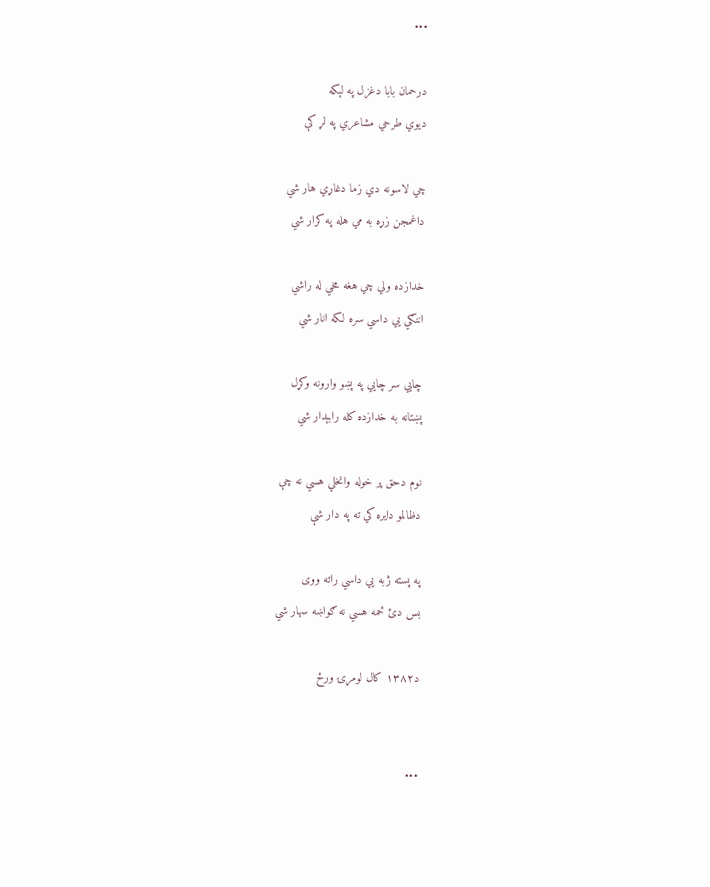•••

درحمان بابا دغزل په لېکه
ديوي طرحي مشاعري په لړ کې

چي لاسونه دي زما دغاړي هار شي
داغمجن زړه به مي هله په کرار شي

خدازده ولي چي هغه مخي له راشي
اننګي يي داسي سره لکه انار شي

چايي سر چايي په پښو وارونه وکړل
پښتانه به خدازده کله رابېدار شي

نوم دحق پر خوله وانخلي هسي نه چې
دظالمو دايره کي ته په دار شې

په پسته ژبه يي داسي راته ووى
بس دئ ځمه هسي نه ګواښه سهار شي

د١٣٨٢ کال لومړۍ ورځ


•••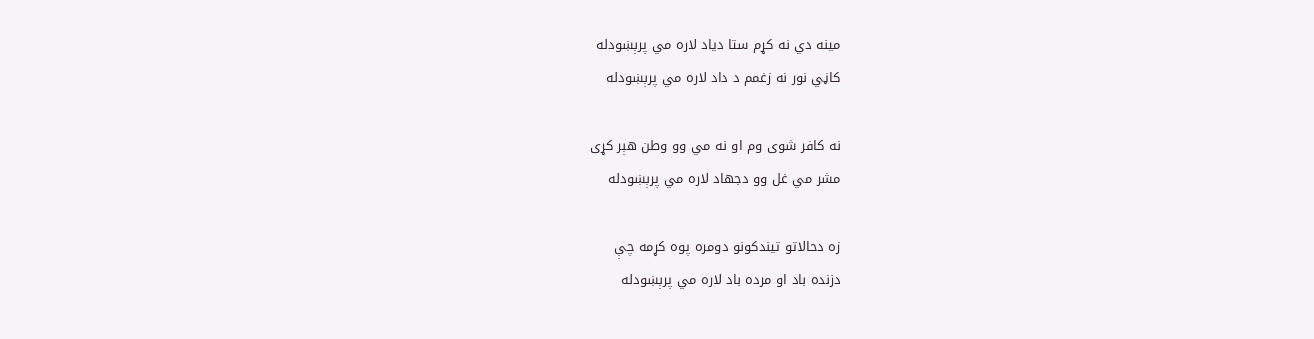مينه دي نه کړم ستا دياد لاره مي پرېښودله
کاڼي نور نه زغمم د داد لاره مي پرېښودله

نه کافر شوى وم او نه مي وو وطن هېر کړى
مشر مي غل وو دجهاد لاره مي پرېښودله

زه دحالاتو تيندکونو دومره پوه کړمه چې
دزنده باد او مرده باد لاره مي پرېښودله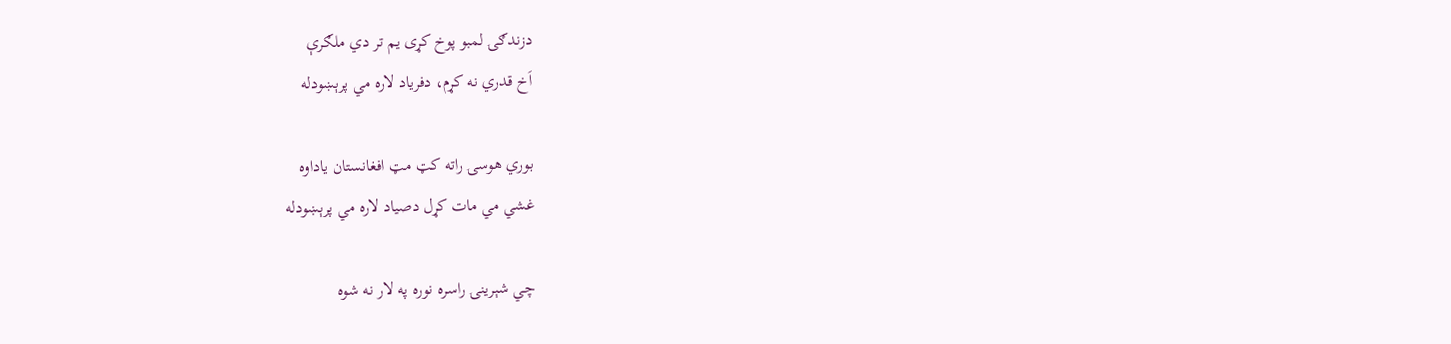دزندګۍ لمبو پوخ کړى يم تر دي ملګرې
اَخ قدري نه کړم، دفرياد لاره مي پرېښودله

بوري هوسۍ راته کټ مټ افغانستان ياداوه
غشي مي مات کړل دصياد لاره مي پرېښودله

چي شېرينۍ راسره نوره په لار نه شوه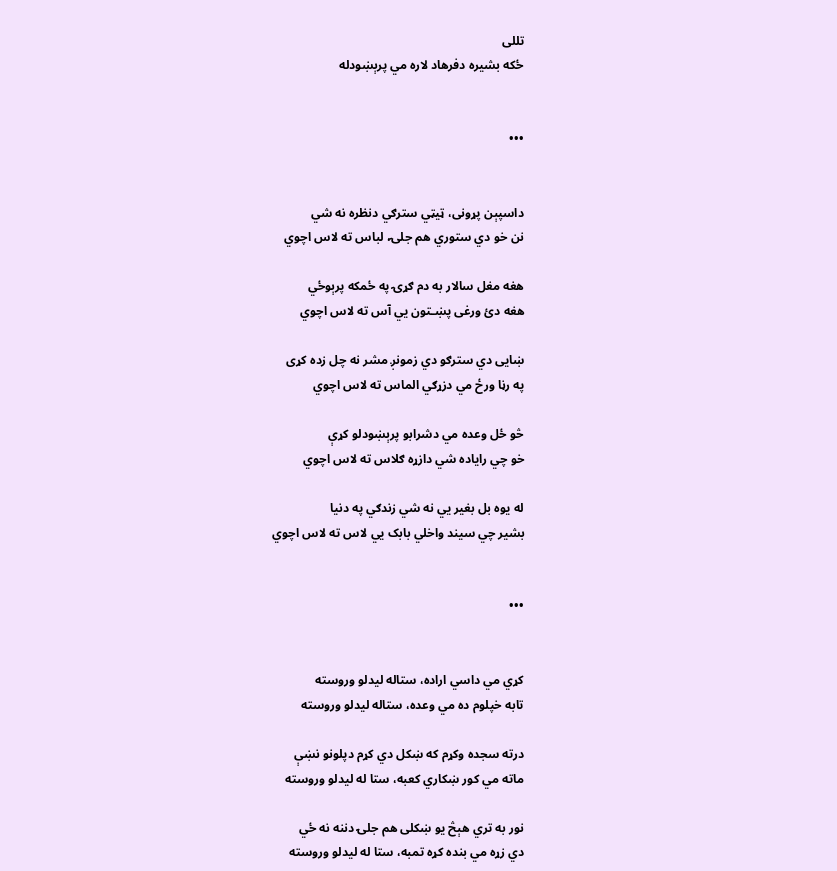تللى
ځکه بشيره دفرهاد لاره مي پرېښودله


•••


داسپېن پړونى، ټيټي سترګي دنظره نه شي
نن خو دي ستوري هم جلۍ، لباس ته لاس اچوي

هغه مغل سالار به دم ګړۍ په ځمکه پرېوځي
هغه دئ ورغى پښـتون يي آس ته لاس اچوي

ښايى دي سترګو دي زمونږ مشر نه چل زده کړى
په رڼا ورځ مي دزړګي الماس ته لاس اچوي

څو ځل وعده مي دشرابو پرېښودلو کړې
خو چي راياده شي دازړه ګلاس ته لاس اچوي

له يوه بل بغير يي نه شي زندګي په دنيا
بشير چي سيند واخلي بابک يي لاس ته لاس اچوي


•••


کړي مي داسي اراده، ستاله ليدلو وروسته
تابه خپلوم ده مي وعده، ستاله ليدلو وروسته

درته سجده وکړم که ښکل دي کړم دپلونو نښې
ماته مي کور ښکاري کعبه، ستا له ليدلو وروسته

نور به تري هېڅ يو ښکلى هم جلۍ دننه نه ځي
دي زړه مي بنده کړه تمبه، ستا له ليدلو وروسته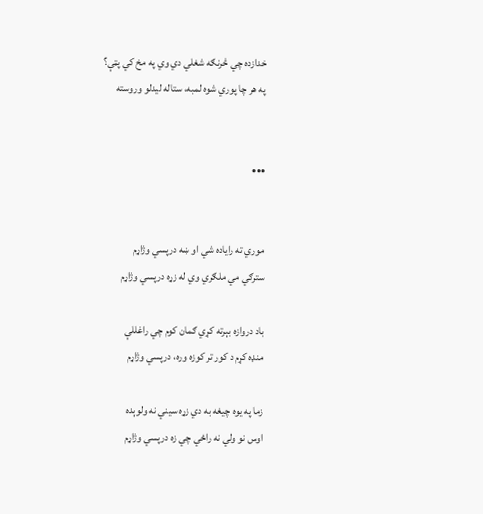خدازده چي څرنګه شغلي دي وي په مخ کي پټې؟
په هر چا پوري شوه لمبه، ستاله ليدلو وروسته


•••


موري ته راياده شي او ښه درپسي وژاړم
سترګي مي ملګري وي له زړه درپسي وژاړم

باد دروازه بېرته کړي ګمان کوم چي راغللې
منډه کړم د کور تر کوزه وره، درپسي وژاړم

زما په يوه چيغه به دي زړه سيني نه ولوېده
اوس نو ولي نه راځي چي زه درپسي وژاړم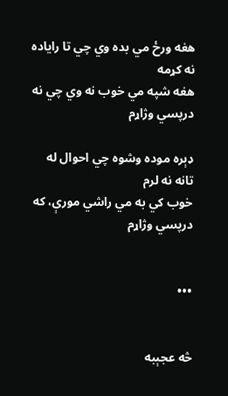هغه ورځ مي بده وي چي تا راياده نه کړمه
هغه شپه مي خوب نه وي چي نه درپسي وژاړم

ډېره موده وشوه چي احوال له تانه نه لرم
خوب کي به مي راشي مورې، که درپسي وژاړم


•••


څه عجېبه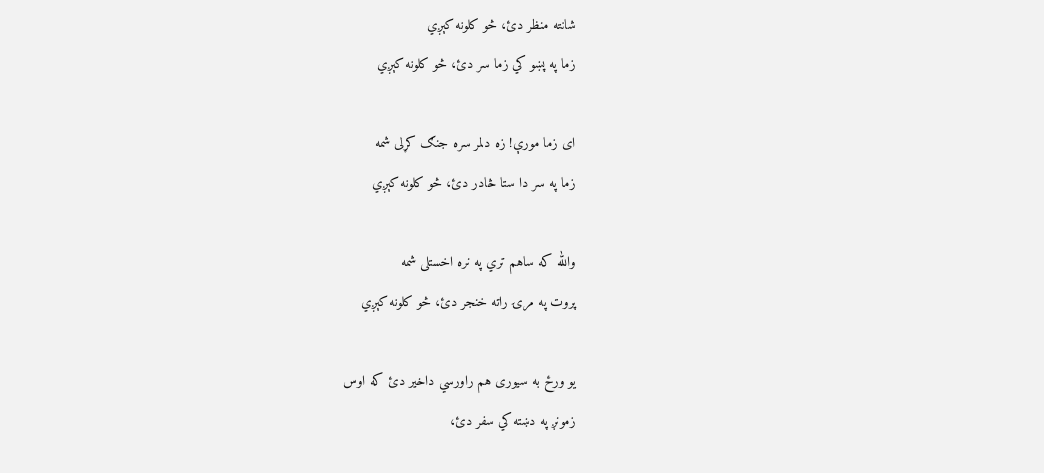شانته منظر دئ، څو کلونه کېږي
زما په پښو کي زما سر دئ، څو کلونه کېږي

اى زما مورې! زه دلمر سره جنګ کړلى شمه
زما په سر دا ستا څادر دئ، څو کلونه کېږي

والله که ساهم تري په نره اخستلى شمه
پروت په مرۍ راته خنجر دئ، څو کلونه کېږي

يو ورځ به سيورى هم راورسي داخير دئ که اوس
زمونږ په دښته کي سفر دئ،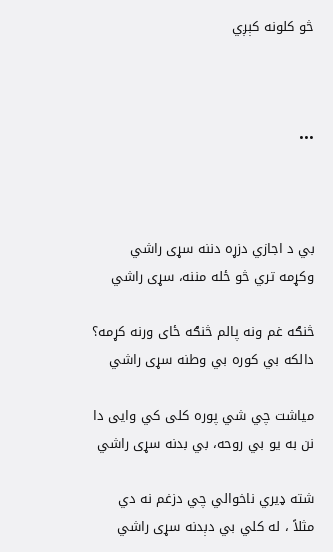څو کلونه کېږي



•••



بي د اجازي دزړه دننه سړى راشي
وکړمه تري څو ځله مننه، سړى راشي

څنګه غم ونه پالم څنګه ځاى ورنه کړمه؟
دالکه بي کوره بي وطنه سړى راشي

مياشت چي شي پوره کلى کي وايى دا
نن به يو بي روحه، بي بدنه سړى راشي

شته ډيري ناخوالي چي دزغم نه دي
مثلاً ، له کلي بي دېدنه سړى راشي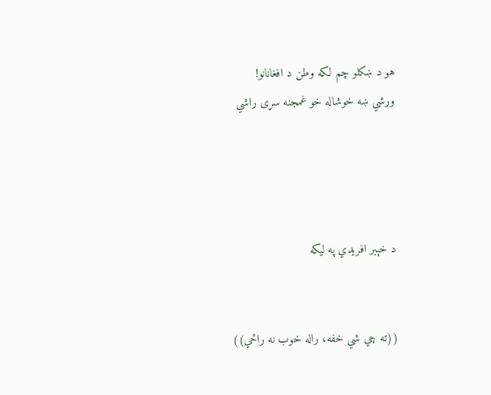هو د ښکلو چم لکه وطن د افغانانو!
ورشي ښه خوشاله خو غمجنه سړى راشي




د خېبر افريدي په ليکه


((ته چي شي خفه، راله خوب نه راځي))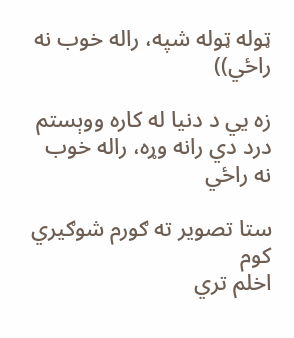ټوله ټوله شپه، راله خوب نه راځي))

زه يي د دنيا له کاره ووېستم
درد دي رانه وړه، راله خوب نه راځي

ستا تصوير ته ګورم شوګيري کوم
اخلم تري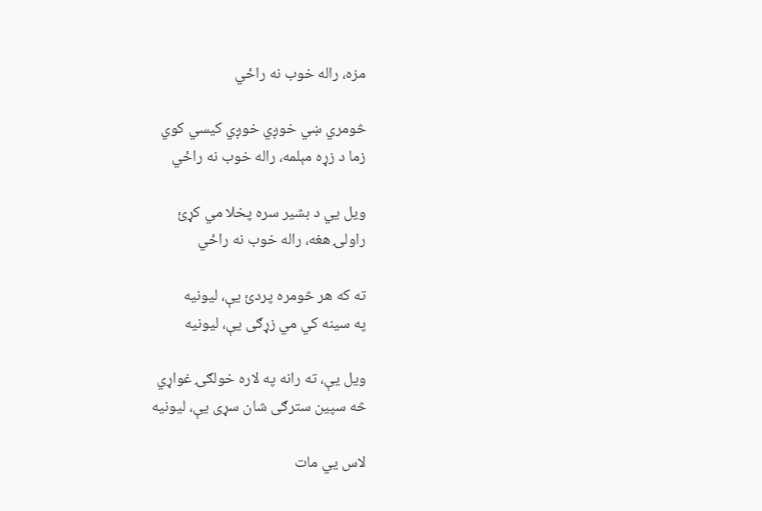مزه، راله خوب نه راځي

څومري ښي خوږي خوږي کيسي کوي
زما د زړه مېلمه، راله خوب نه راځي

ويل يي د بشير سره پخلا مي کړئ
راولۍ هغه، راله خوب نه راځي

ته که هر څومره پردئ يې، ليونيه
په سينه کي مي زړګى يې، ليونيه

ويل يې، ته رانه په لاره خولګۍ غواړي
څه سپين سترګى شان سړى يې، ليونيه

لاس يي مات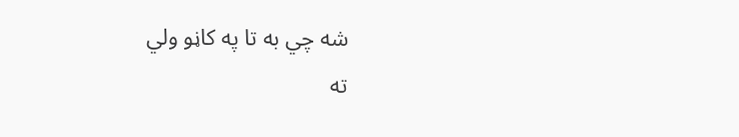شه چي به تا په کاڼو ولي
ته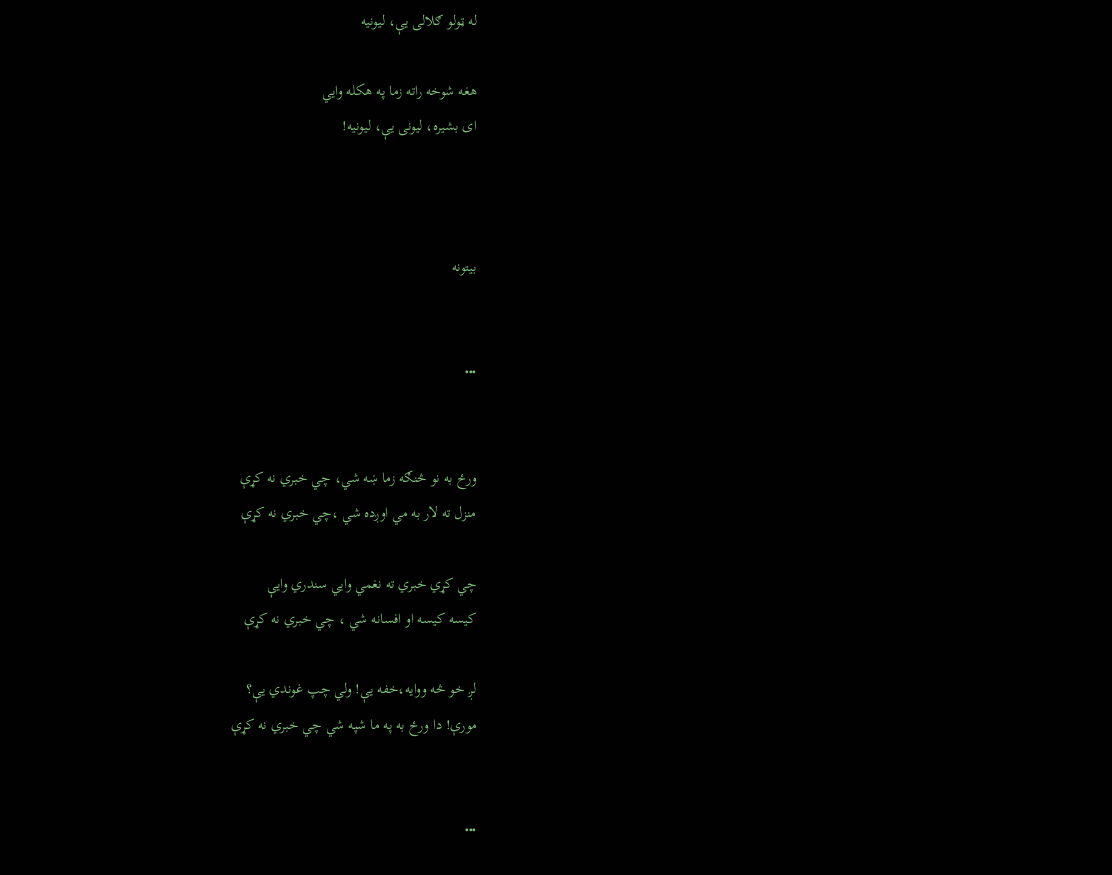له ټولو ګلالى يې، ليونيه

هغه شوخه راته زما په هکله وايي
اى بشيره، ليونى يې، ليونيه!



بيتونه


•••


ورځ به نو څنګه زما ښه شي، چي خبري نه کړې
منزل ته لار به مي اوږده شي ،چي خبري نه کړې

چي کړي خبري ته نغمي وايي سندري وايې
کيسه کيسه او افسانه شي ، چي خبري نه کړې

لږ خو څه ووايه،خفه يې! ولي چپ غوندي يې؟
مورې! دا ورځ به په ما شپه شي چي خبري نه کړې


•••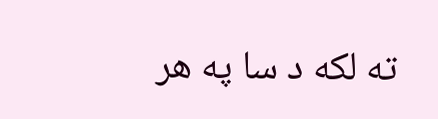ته لکه د سا په هر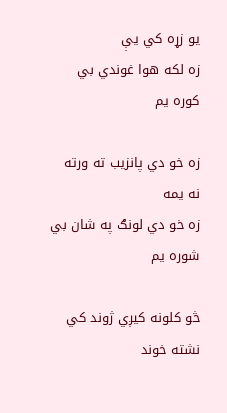يو زړه کي يې
زه لکه هوا غوندي بي کوره يم

زه خو دي پانزيب ته ورته نه يمه
زه خو دي لونګ په شان بي شوره يم

څو کلونه کيږي ژوند کي نشته خوند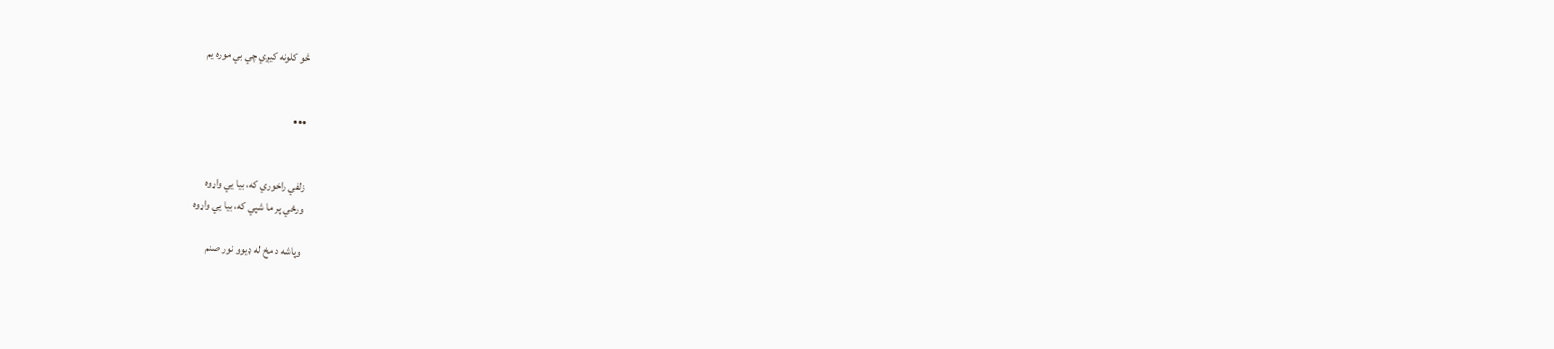څو کلونه کيږي چي بي موره يم


•••


زلفي راخوري که، بيا يي واړوه
ورځي پر ما شپي که، بيا يي واړوه

وپاشه د مخ له ډيوو نور صنم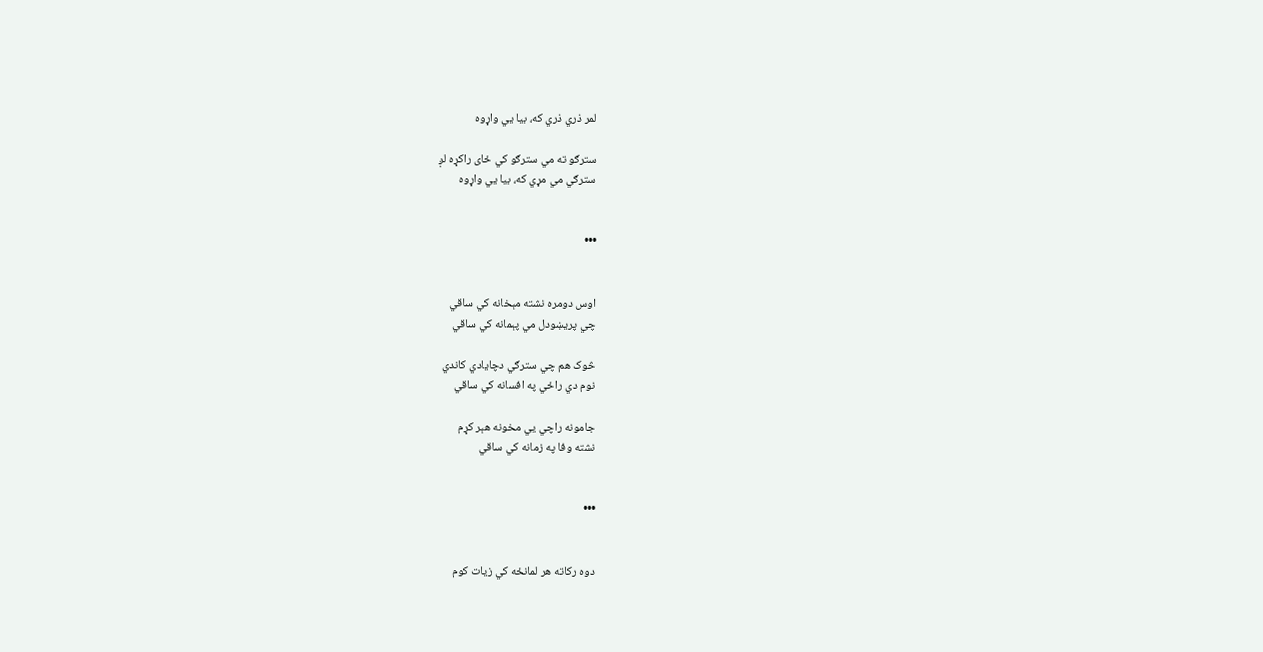لمر ذري ذري که، بيا يي واړوه

سترګو ته مي سترګو کي ځاى راکړه لږ
سترګي مي مړي که، بيا يي واړوه


•••


اوس دومره نشته مېخانه کي ساقي
چي پريښودل مي پېمانه کي ساقي

څوک هم چي سترګي دچايادي کاندي
نوم دي راځي په افسانه کي ساقي

جامونه راچي يي مخونه هېر کړم
نشته وفا په زمانه کي ساقي


•••


دوه رکاته هر لمانځه کي زيات کوم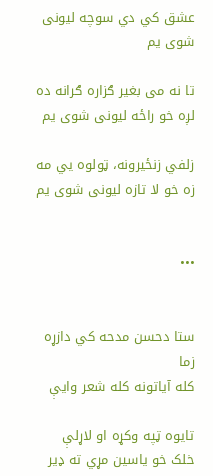عشق کي دي سوچه ليونى شوى يم

تا نه مى بغير ګزاره ګرانه ده
لږه خو راځه ليونى شوى يم

زلفي زنځيرونه، ټولوه يي مه
زه خو لا تازه ليونى شوى يم


•••


ستا دحسن مدحه کي دازړه زما
کله آياتونه کله شعر وايې

تايوه ټپه وکړه او لاړلې
خلک خو ياسين مړي ته ډير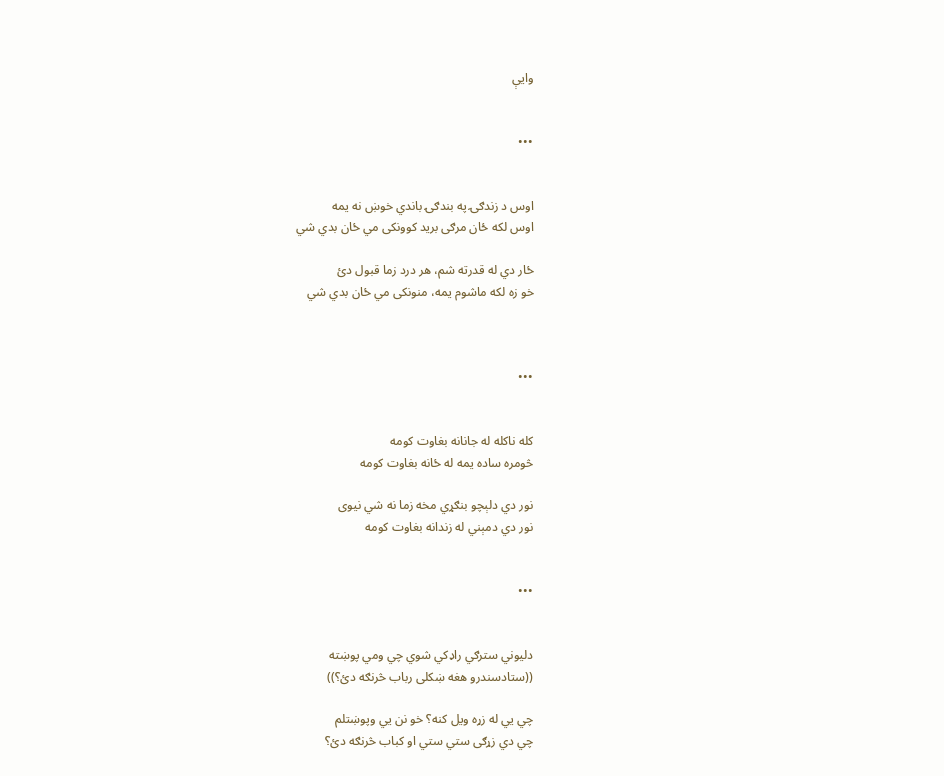وايې


•••


اوس د زندګۍ په بندګۍ باندي خوښ نه يمه
اوس لکه ځان مرګى بريد کوونکى مي ځان بدي شي

ځار دي له قدرته شم، هر درد زما قبول دئ
خو زه لکه ماشوم يمه، منونکى مي ځان بدي شي



•••


کله ناکله له جانانه بغاوت کومه
څومره ساده يمه له ځانه بغاوت کومه

نور دي دلېچو بنګړي مخه زما نه شي نيوى
نور دي دمېني له زندانه بغاوت کومه


•••


دليوني سترګي راډکي شوي چي ومي پوښته
((ستادسندرو هغه ښکلى رباب څرنګه دئ؟))

چي يي له زړه ويل کنه؟ خو نن يي وپوښتلم
چي دي زړګى ستي ستي او کباب څرنګه دئ؟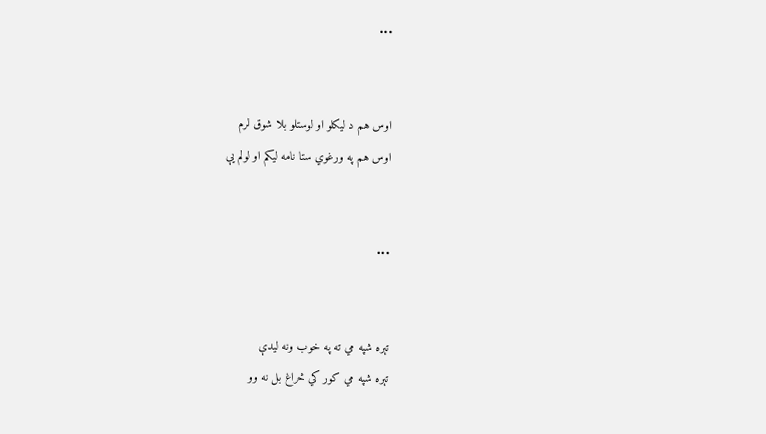•••


اوس هم د ليکلو او لوستلو بلا شوق لرم
اوس هم په ورغوي ستا نامه ليکم او لولم يې


•••


تېره شپه مي ته په خوب ونه ليدې
تېره شپه مي کور کي څراغ بل نه وو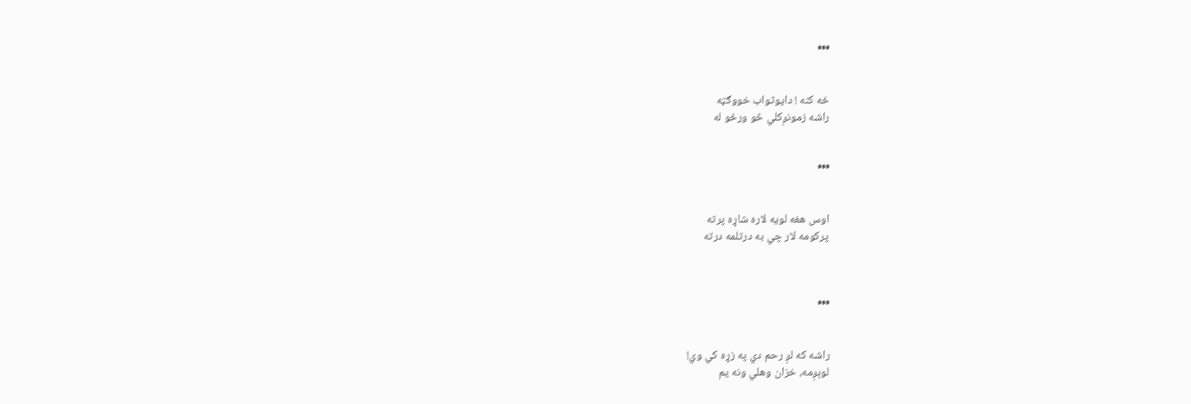•••


ځه کنه ! دايوثواب خووګټه
راشه زمونږکلي څو ورځو له


•••


اوس هغه لويه لاره شاړه پرته
پرکومه لار چي به درتلمه درته



•••


راشه که لږ رحم دي په زړه کي وي!
لوېږمه، خزان وهلي ونه يم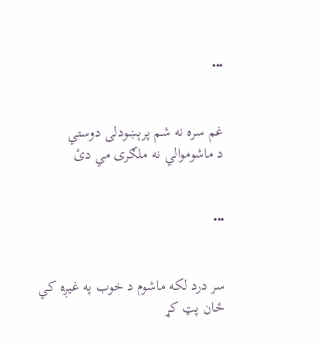•••


غم سره نه شم پرېښودلى دوستي
د ماشوموالي نه ملګرى مي دئ


•••


سر درد لکه ماشوم د خوب په غيږه کي ځان پټ کړ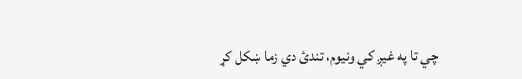چي تا په غيږ کي ونيوم، تندئ دي زما ښکل کړ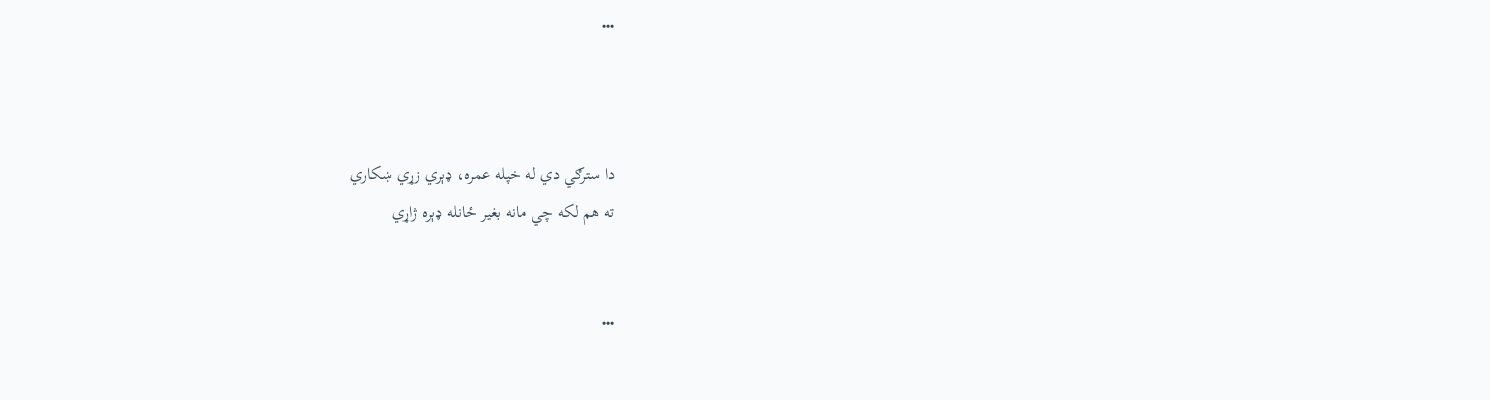•••



دا سترګي دي له خپله عمره، ډېري زړي ښکاري
ته هم لکه چي مانه بغير ځانله ډېره ژاړي


•••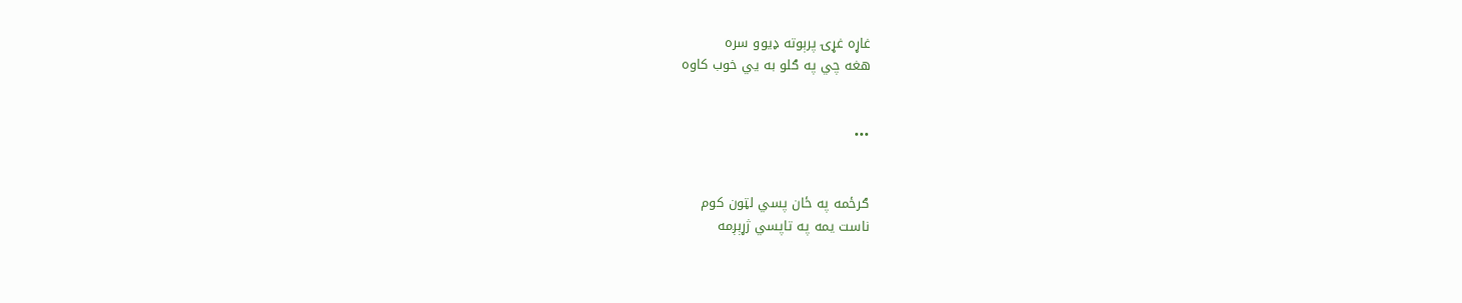غاړه غړۍ پرېوته ډيوو سره
هغه چي په ګلو به يي خوب کاوه


•••


ګرځمه په ځان پسي لټون کوم
ناست يمه په تاپسي ژړېږمه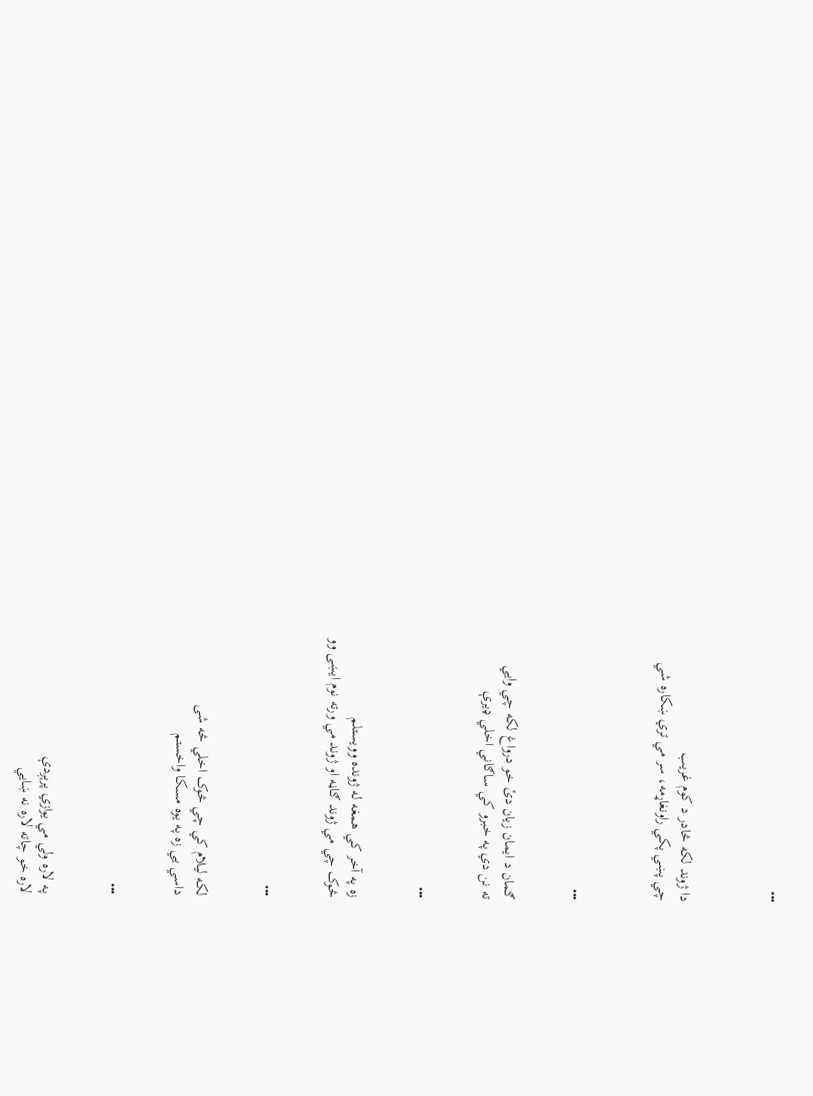•••



دا ژوند لکه څادر د کوم غريب
چي پښي پکي راونغاړمه، سر مي تري ښکاره شي



•••


ګمان د ايمان زيان دئ خو درواغ لکه چي وايي
ته نن دي په خبرو کي ساګاني اخلي ډيرې


•••


زه په آخر کي همغه له ژونده وويستلم
څوک چي مي ژوند ګاڼه او ژوند مي ورته نوم ايښى وو


•••


لکه ليلام کي چي څوک اخلي څه شى
داسي يي زه په يوه مسکا واخستم


•••


په لاره ولي مي يوازي پرېږدې
لاره خو چاته لاره نه ښايي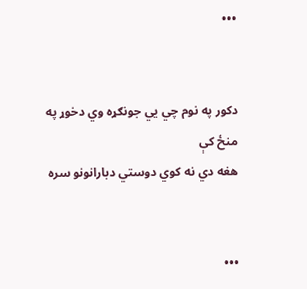•••


دکور په نوم چي يي جونګړه وي دخوړ په منځ کې
هغه دي نه کوي دوستي دبارانونو سره


•••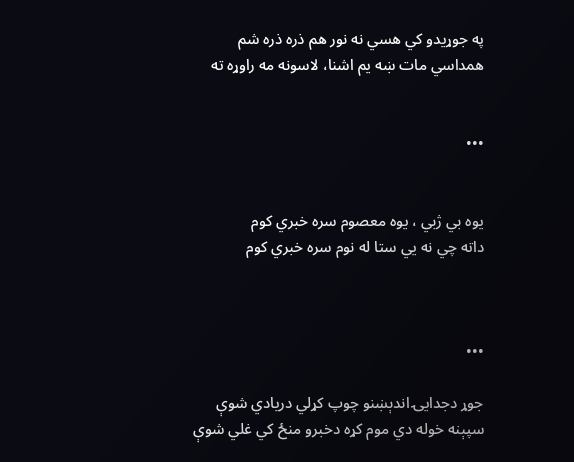په جوړيدو کي هسي نه نور هم ذره ذره شم
همداسي مات ښه يم اشنا، لاسونه مه راوړه ته


•••


يوه بي ژبي ، يوه معصوم سره خبري کوم
داته چي نه يي ستا له نوم سره خبري کوم



•••

جوړ دجدايۍ اندېښنو چوپ کړلي دريادي شوې
سپېنه خوله دي موم کړه دخبرو منځ کي غلي شوې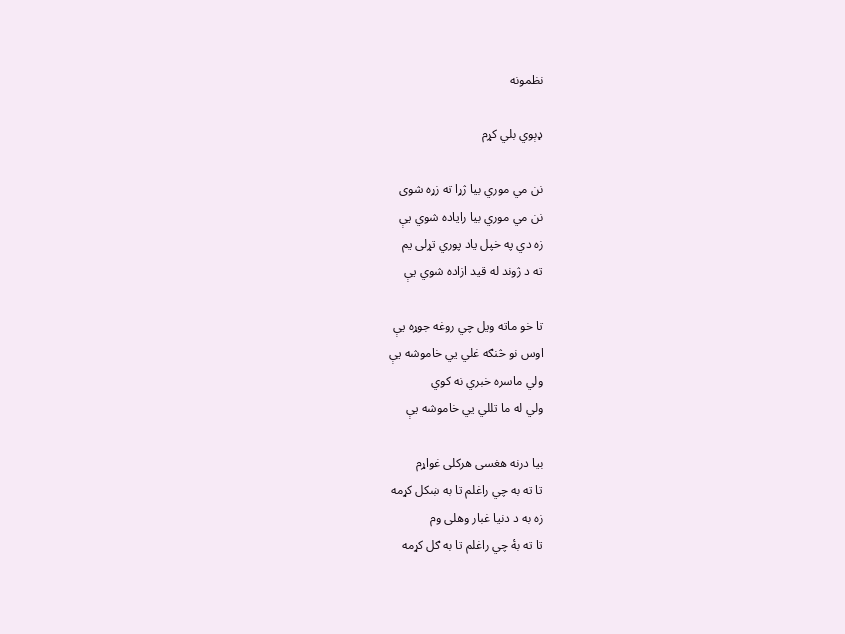نظمونه

ډېوي بلي کړم

نن مي موري بيا ژړا ته زړه شوى
نن مي موري بيا راياده شوي يې
زه دي په خپل ياد پوري تړلى يم
ته د ژوند له قيد ازاده شوي يې

تا خو ماته ويل چي روغه جوړه يې
اوس نو څنګه غلي يي خاموشه يې
ولي ماسره خبري نه کوي
ولي له ما تللي يي خاموشه يې

بيا درنه هغسى هرکلى غواړم
تا ته به چي راغلم تا به ښکل کړمه
زه به د دنيا غبار وهلى وم
تا ته بۀ چي راغلم تا به ګل کړمه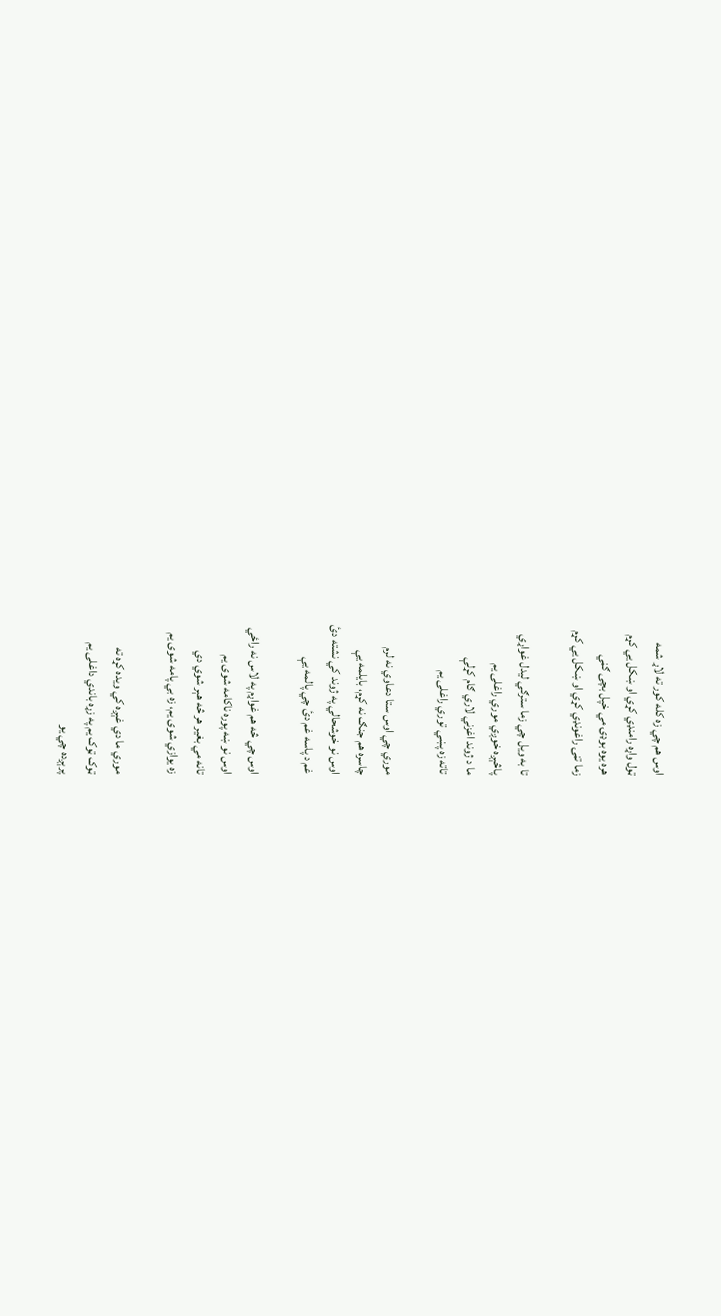اوس هم چي زه کله کور ته لاړ شمه
ټول واړه رامنډي کړي او ښکل يي کړم
هره يوه بوډۍ مي خپل بچى ګڼي
زما تڼۍ راغونډي کړي او ښکل يي کړم

تا به ويل چي زما سترګي ليدل غواړي
پاڅېږه خوږي موري راغلى يم
ما د ژوند اغزني لاري ګام کړلې
تاته زه پښي توري راغلى يم

موري چي اوس ستا دعاوي نه لرم
چاسره هم جنګ نه کړم، بايلمه يې
اوس نو خوشحالي په ژوند کي نشته دئ
غم د پاسه غم دئ چي پالمه يې

اوس چي څه هم غواړم په لاس نه راځي
اوس نو ښه پوره ناکامه شوى يم
تانه مي بغير هر څه هېر شوي دي
زه يوازي شوى يم، زه بي پامه شوى يم

موري ما دي غېږه کي ويده کړه ته
ټوک ټوک يم په زړه باندي داغلى يم
پرېږده چي يو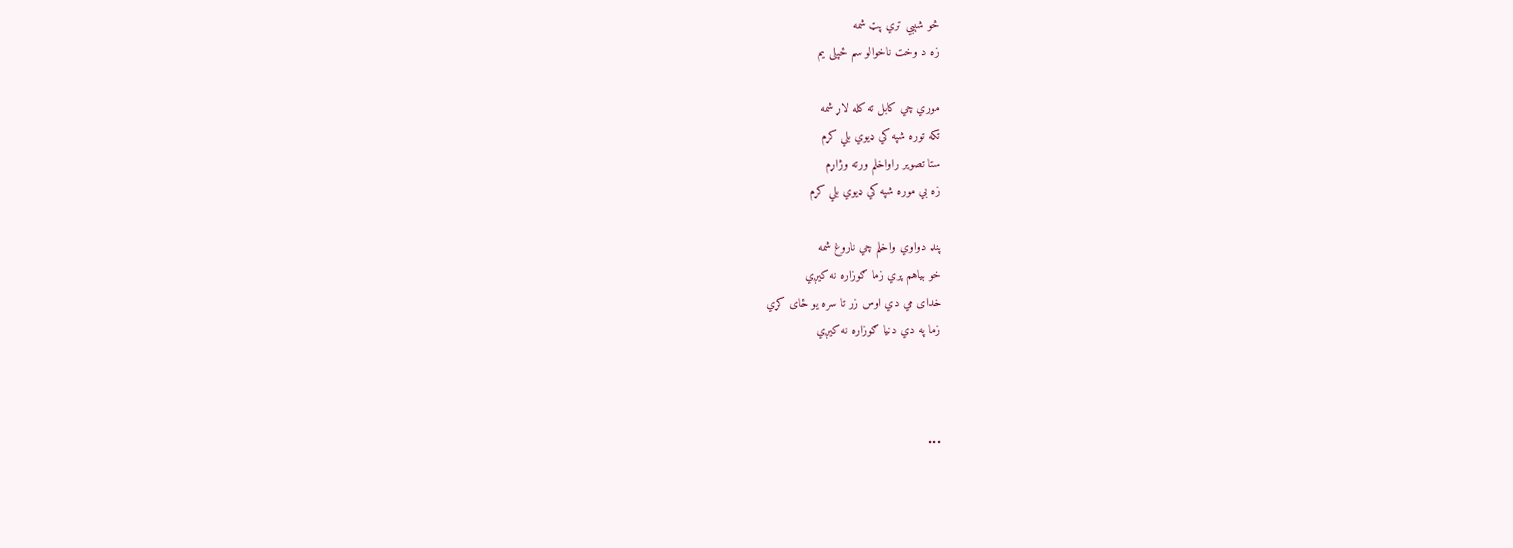څو شېبي تري پټ شمه
زه د وخت ناخوالو سم ځپلى يم

موري چي کابل ته کله لاړ شمه
تکه توره شپه کي ډيوي بلي کړم
ستا تصوير راواخلم ورته وژاړم
زه بي موره شپه کي ډيوي بلي کړم

پنډ دواوي واخلم چي ناروغ شمه
خو بياهم پري زما ګوزاره نه کيږي
خداى مي دي اوس زر تا سره يو ځاى کړي
زما په دي دنيا ګوزاره نه کيږي



•••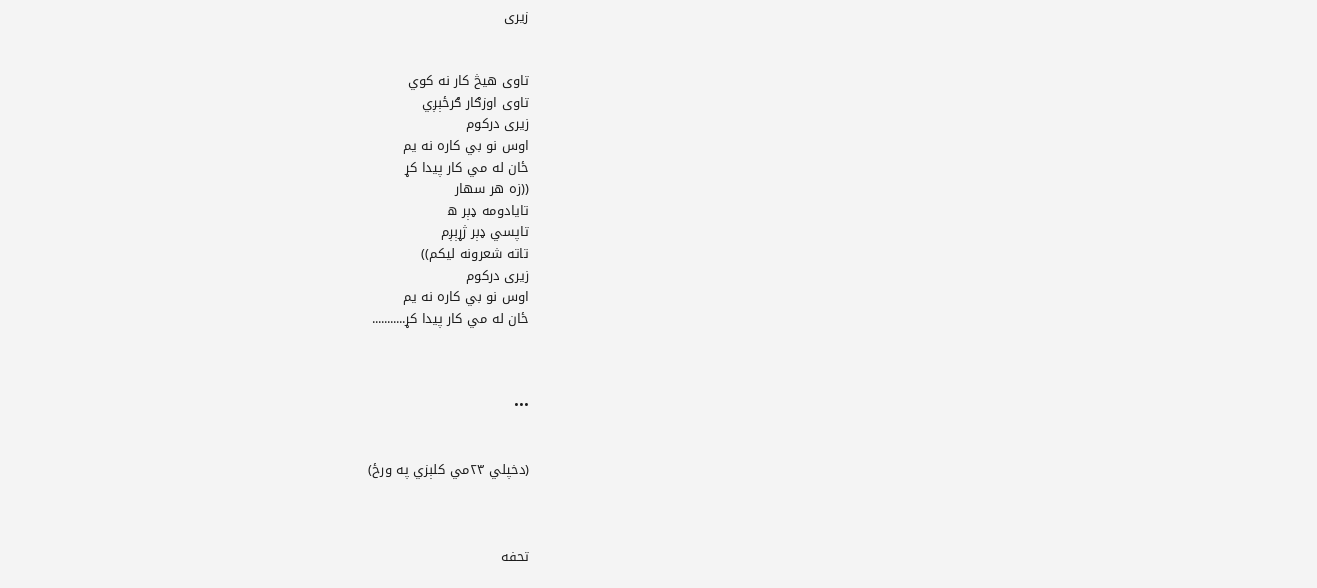زيرى


تاوى هيڅ کار نه کوي
تاوى اوزګار ګرځېږي
زيرى درکوم
اوس نو بي کاره نه يم
ځان له مي کار پيدا کړ
((زه هر سهار
تايادومه ډېر ه
تاپسي ډېر ژړېږم
تاته شعرونه ليکم))
زيرى درکوم
اوس نو بي کاره نه يم
ځان له مي کار پيدا کړ...........



•••


(دخپلي ٢٣مي کلېزي په ورځ)



تحفه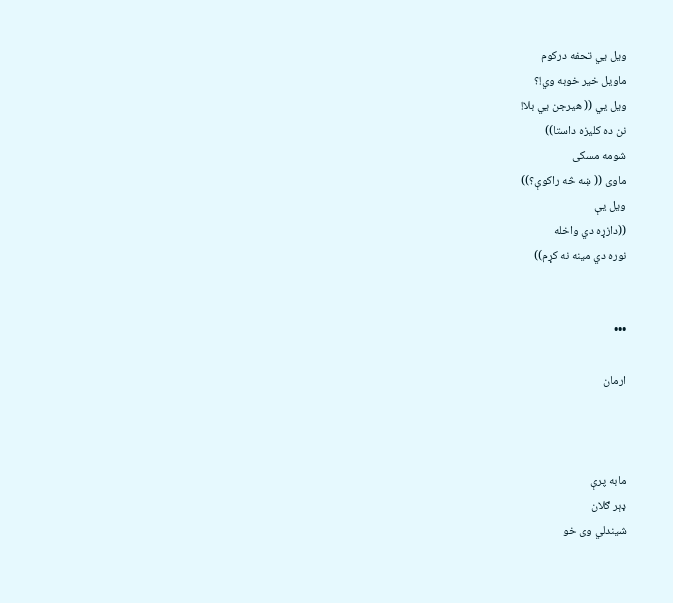ويل يي تحفه درکوم
ماويل خير خوبه وي!؟
ويل يي (( هيرجن يي بلا!
نن ده کليزه داستا))
شومه مسکى
ماوى (( ښه څه راکوې؟))
ويل يې
((دازړه دي واخله
نوره دي مينه نه کړم))


•••

ارمان



مابه پرې
ډېر ګلان
شيندلي وى خو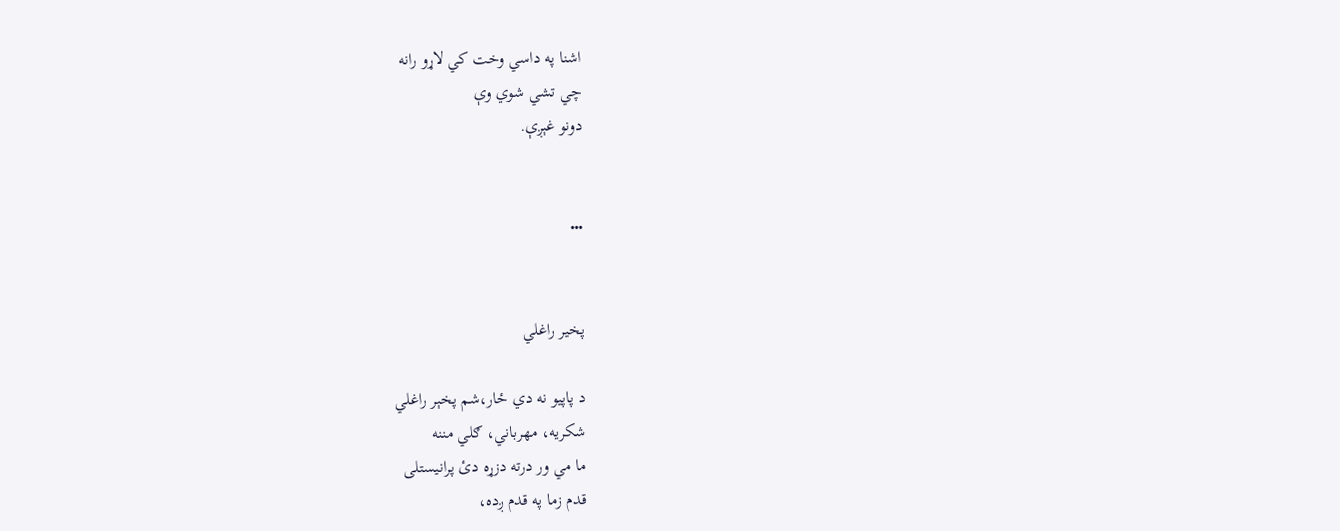اشنا په داسي وخت کي لاړو رانه
چي تشي شوي وې
دونو غېږې.


•••


پخير راغلي

د پاپيو نه دي ځار،شم پخېر راغلي
شکريه، مهرباني، ګلي مننه
ما مي ور درته دزړه دئ پرانيستلى
قدم زما په قدم ږده،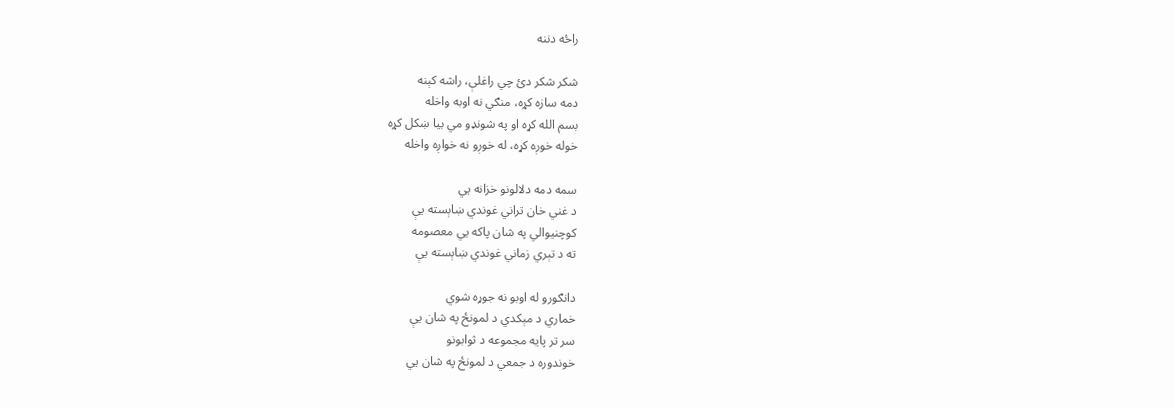راځه دننه

شکر شکر دئ چي راغلې، راشه کېنه
دمه سازه کړه، منګي نه اوبه واخله
بسم الله کړه او په شونډو مي بيا ښکل کړه
خوله خوږه کړه، له خوږو نه خواږه واخله

سمه دمه دلالونو خزانه يي
د غني خان تراني غوندي ښاېسته يې
کوچنيوالي په شان پاکه يي معصومه
ته د تېري زماني غوندي ښاېسته يې

دانګورو له اوبو نه جوړه شوي
خماري د مېکدي د لمونځ په شان يې
سر تر پايه مجموعه د ثوابونو
خوندوره د جمعي د لمونځ په شان يي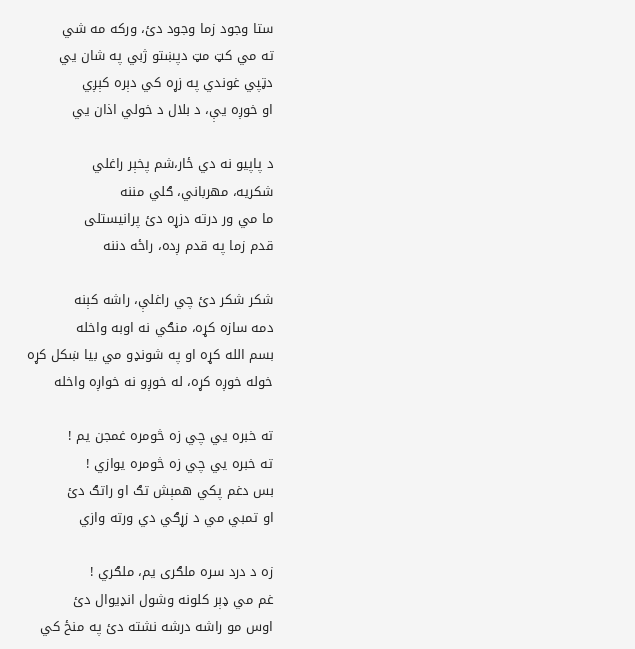ستا وجود زما وجود دئ، ورکه مه شي
ته مي کټ مټ دپښتو ژبي په شان يي
دټپي غوندي په زړه کي دېره کېږي
او خوږه يې، د بلال د خولي اذان يي

د پاپيو نه دي ځار،شم پخېر راغلي
شکريه، مهرباني، ګلي مننه
ما مي ور درته دزړه دئ پرانيستلى
قدم زما په قدم ږده، راځه دننه

شکر شکر دئ چي راغلې، راشه کېنه
دمه سازه کړه، منګي نه اوبه واخله
بسم الله کړه او په شونډو مي بيا ښکل کړه
خوله خوږه کړه، له خوږو نه خواږه واخله

ته خبره يي چي زه څومره غمجن يم !
ته خبره يي چي زه څومره يوازي !
بس دغم پکي همېش تګ او راتګ دئ
او تمبي مي د زړګي دي ورته وازي

زه د درد سره ملګرى يم، ملګري !
غم مي ډېر کلونه وشول انډيوال دئ
اوس مو راشه درشه نشته دئ په منځ کي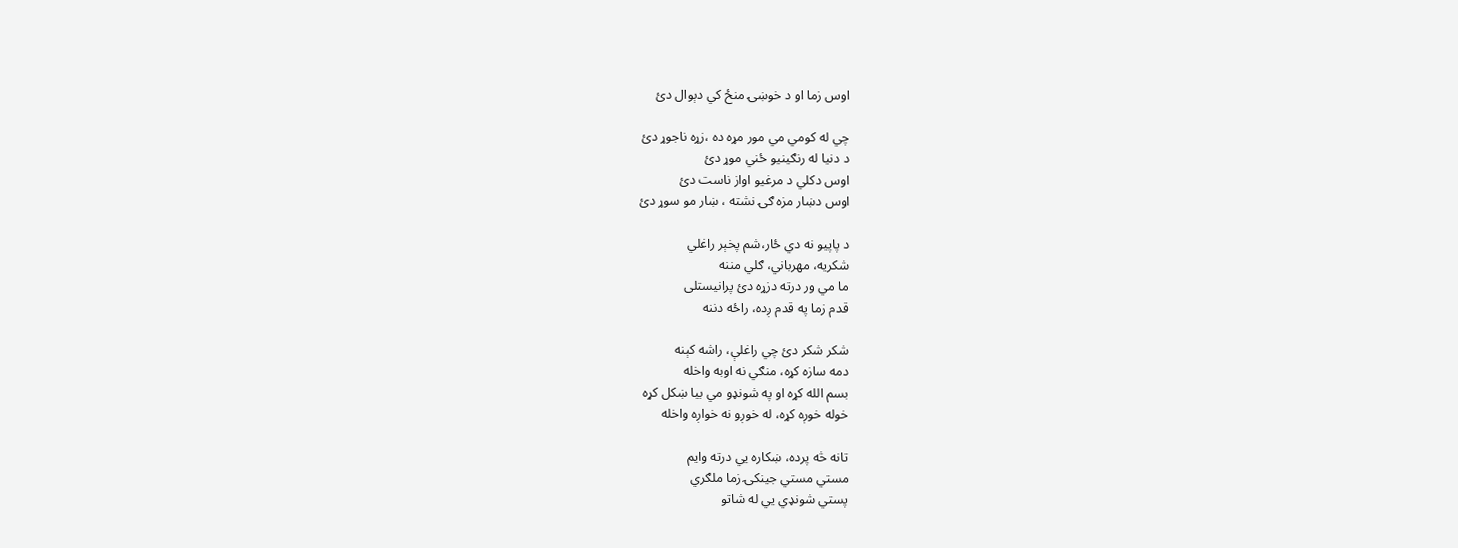اوس زما او د خوښۍ منځ کي دېوال دئ

چي له کومي مي مور مړه ده ،زړه ناجوړ دئ
د دنيا له رنګينيو ځني موړ دئ
اوس دکلي د مرغيو اواز ناست دئ
اوس دښار مزه ګۍ نشته ، ښار مو سوړ دئ

د پاپيو نه دي ځار،شم پخېر راغلي
شکريه، مهرباني، ګلي مننه
ما مي ور درته دزړه دئ پرانيستلى
قدم زما په قدم ږده، راځه دننه

شکر شکر دئ چي راغلې، راشه کېنه
دمه سازه کړه، منګي نه اوبه واخله
بسم الله کړه او په شونډو مي بيا ښکل کړه
خوله خوږه کړه، له خوږو نه خواږه واخله

تانه څه پرده، ښکاره يي درته وايم
مستي مستي جينکۍ زما ملګري
پستي شونډي يي له شاتو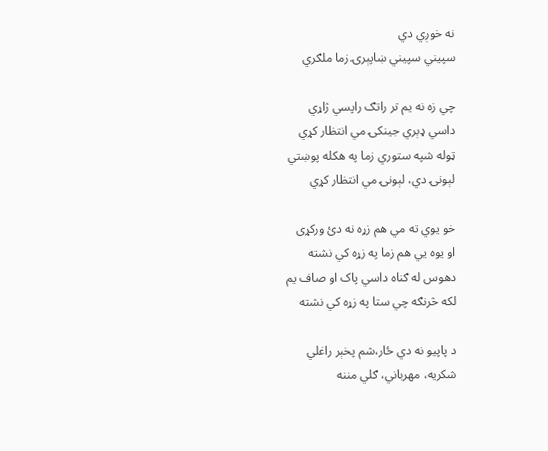نه خوږي دي
سپيني سپيني ښاپېرۍ زما ملګري

چي زه نه يم تر راتګ راپسي ژاړي
داسي ډېري جينکۍ مي انتظار کړي
ټوله شپه ستوري زما په هکله پوښتي
لېونۍ دي، لېونۍ مي انتظار کړي

خو يوي ته مي هم زړه نه دئ ورکړى
او يوه يي هم زما په زړه کي نشته
دهوس له ګناه داسي پاک او صاف يم
لکه څرنګه چي ستا په زړه کي نشته

د پاپيو نه دي ځار،شم پخېر راغلي
شکريه، مهرباني، ګلي مننه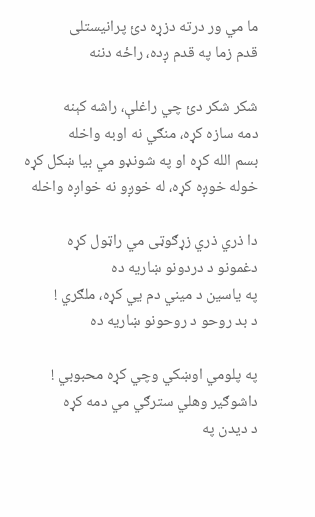ما مي ور درته دزړه دئ پرانيستلى
قدم زما په قدم ږده، راځه دننه

شکر شکر دئ چي راغلې، راشه کېنه
دمه سازه کړه، منګي نه اوبه واخله
بسم الله کړه او په شونډو مي بيا ښکل کړه
خوله خوږه کړه، له خوږو نه خواږه واخله

دا ذري ذري زړګوټى مي راټول کړه
دغمونو د دردونو ښاريه ده
په ياسين د ميني دم يي کړه، ملګري !
د بد روحو د روحونو ښاريه ده

په پلومي اوښکي وچي کړه محبوبي !
داشوګير وهلي سترګي مي دمه کړه
د ديدن په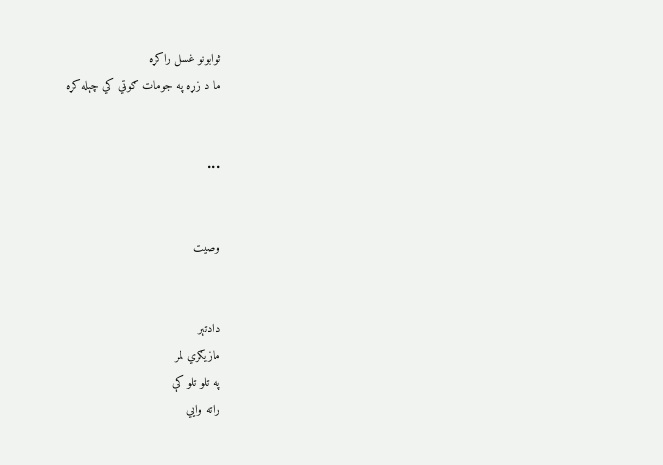ثوابونو غسل راکړه
ما د زړه په جومات ګوټي کي چېله کړه


•••


وصيت


دادتېر
مازيګري لمر
په تلو تلو کې
راته وايي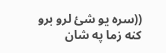((سره يو شئ لرو برو
کنه زما په شان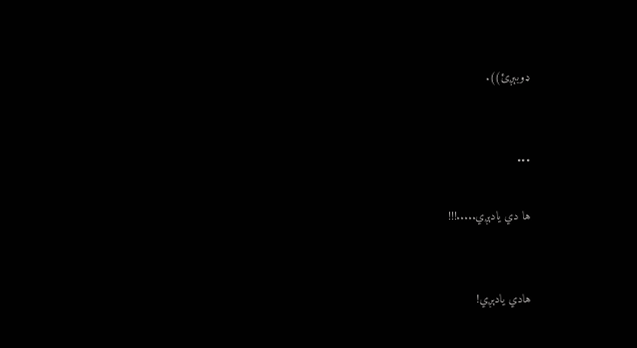ډوبېږئ)).


•••

ها دي يادېږي.....!!!


هادي يادېږي!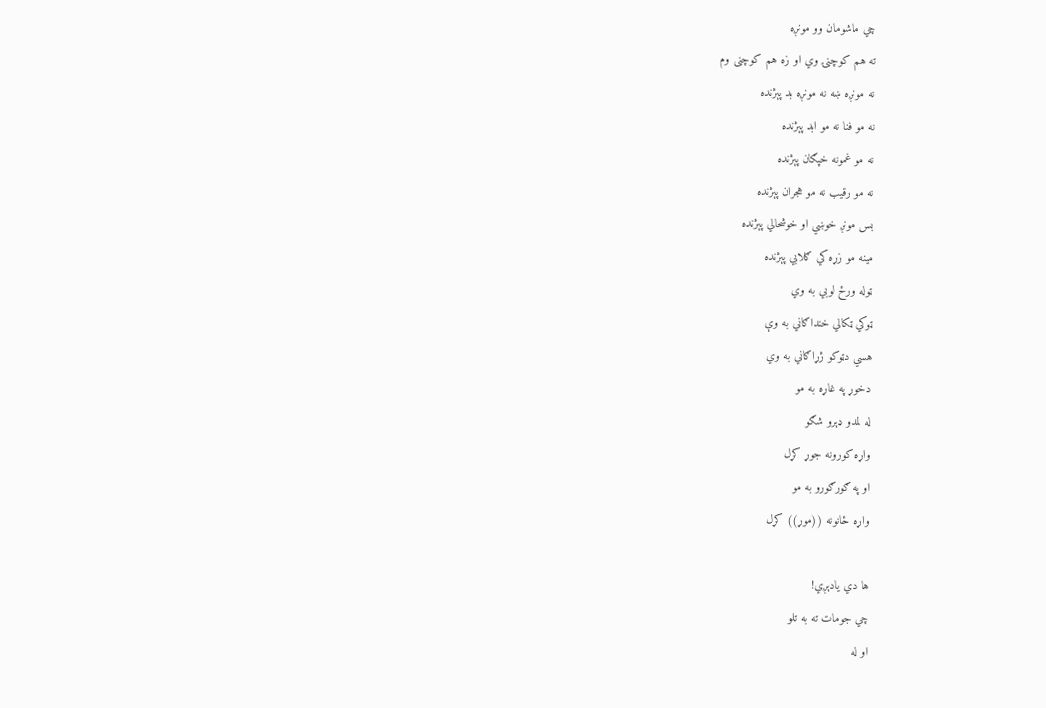چي ماشومان وو مونږه
ته هم کوچنۍ وي او زه هم کوچنى وم
نه مونږه ښه نه مونږه بد پېژنده
نه مو فنا نه مو ابد پېژنده
نه مو غمونه خپګان پېژنده
نه مو رقيب نه مو هجران پېژنده
بس مونږ خوښي او خوشحالي پېژنده
مينه مو زړه کي ګلابي پېژنده
ټوله ورځ لوبي به وي
ټوکي ټکالي خنداګاني به وې
هسي دټوکو ژړاګاني به وي
دخوړ په غاړه به مو
له لمدو ډېرو شګو
واړه کورونه جوړ کړل
او په ګورګورو به مو
واړه ځانونه ((موړ)) کړل

ها دي يادېږي!
چي جومات ته به تلو
او له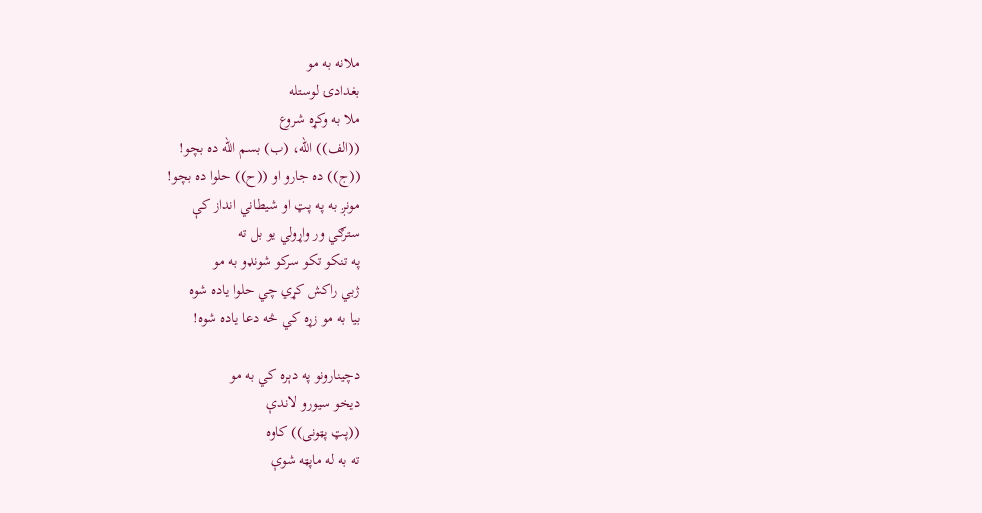ملانه به مو
بغدادۍ لوستله
ملا به وکړه شروع
((الف)) الله، (ب) بسم الله ده بچو!
((ج)) ده جارو او ((ح)) حلوا ده بچو!
مونږ به په پټ او شيطاني انداز کې
سترګي ور واړولي يو بل ته
په تنکو تکو سرکو شونډو به مو
ژبي راکش کړي چي حلوا ياده شوه
بيا به مو زړه کي څه دعا ياده شوه!

دچينارونو په دېره کي به مو
ديخو سيورو لاندې
((پټ پټونى)) کاوه
ته به له ماپټه شوې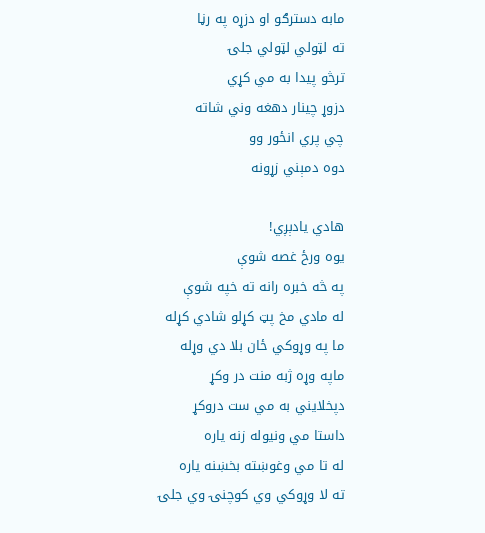مابه دسترګو او دزړه په رڼا
ته لټولي لټولي جلۍ
ترڅو پيدا به مي کړي
دزوړ چينار دهغه وني شاته
چي پري انځور وو
دوه دمېني زړونه

هادي يادېږي!
يوه ورځ غصه شوې
په څه خبره رانه ته خپه شوې
له مادي مخ پټ کړلو شادي کړله
ما په وړوکي ځان بلا دي وړله
ماپه وړه ژبه منت در وکړ
دپخلايني به مي ست دروکړ
داستا مي ونيوله زنه ياره
له تا مي وغوښته بخښنه ياره
ته لا وړوکي وي کوچنۍ وي جلۍ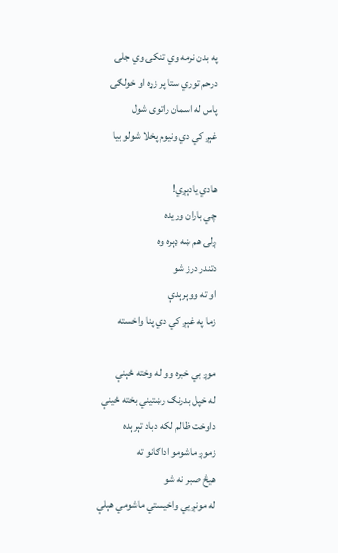په بدن نرمه وي تنکۍ وي جلۍ
درحم توري ستا پر زړه او خولګۍ
پاس له اسمان راتوى شول
غېږ کي دي ونيوم پخلا شولو بيا

هادي يادېږي!
چي باران وريده
ږلۍ هم ښه ډېره وه
دتندر درز شو
او ته ووېرېدې
زما په غېږ کي دي پنا واخسته

موږ بي خبره وو له وخته ځېنې
له خپل بدرنګ رښتيني بخته ځينې
داوخت ظالم لکه دباد تېرېده
زموږ ماشومو اداګانو ته
هيڅ صبر نه شو
له مونږ يي واخيستي ماشومي هېلې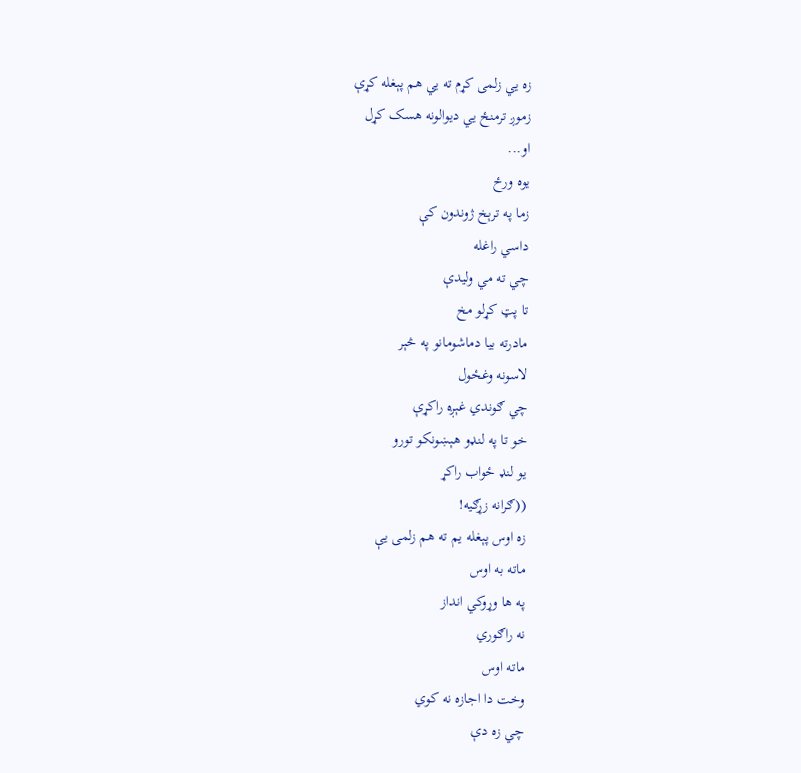زه يي زلمى کړم ته يي هم پېغله کړې
زموږ ترمنځ يي ديوالونه هسک کړل
او...
يوه ورځ
زما په ترېخ ژوندون کې
داسي راغله
چي ته مي وليدې
تا پټ کړلو مخ
مادرته بيا دماشومانو په څېر
لاسونه وغځول
چي ګوندي غېږه راکړې
خو تا په لنډو هېښونکو تورو
يو لنډ ځواب راکړ
((ګرانه زړګيه!
زه اوس پېغله يم ته هم زلمى يې
ماته به اوس
په ها وړوکي انداز
نه راګوري
ماته اوس
وخت دا اجازه نه کوي
چي زه دې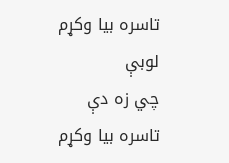تاسره بيا وکړم لوبې
چي زه دې
تاسره بيا وکړم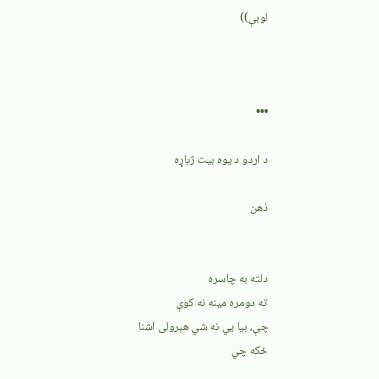لوبې))



•••

د اردو د يوه بيت ژباړه

ذهن


دلته به چاسره
ته دومره مينه نه کوې
چې، بيا يي نه شي هېرولى اشنا
ځکه چي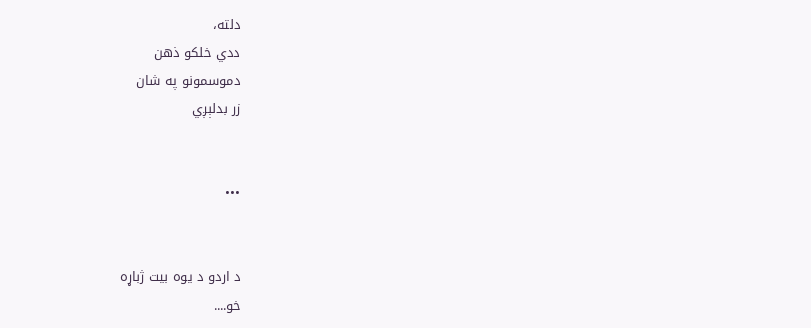دلته،
ددي خلکو ذهن
دموسمونو په شان
زر بدلېږي


•••


د اردو د يوه بيت ژباړه
خو....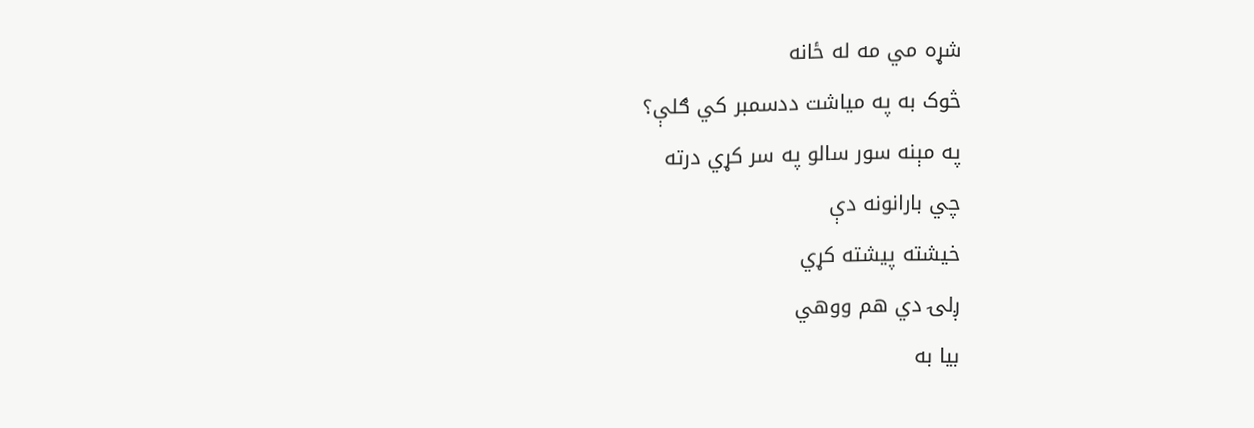شړه مي مه له ځانه
څوک به په مياشت ددسمبر کي ګلې؟
په مېنه سور سالو په سر کړي درته
چي بارانونه دې
خيشته پيشته کړي
ږلۍ دي هم ووهي
بيا به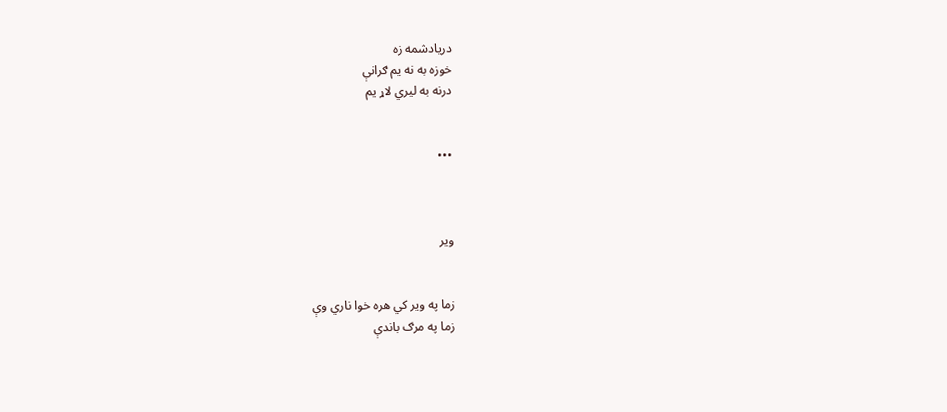دريادشمه زه
خوزه به نه يم ګرانې
درنه به ليري لاړ يم


•••



وير


زما په وير کي هره خوا ناري وې
زما په مرګ باندې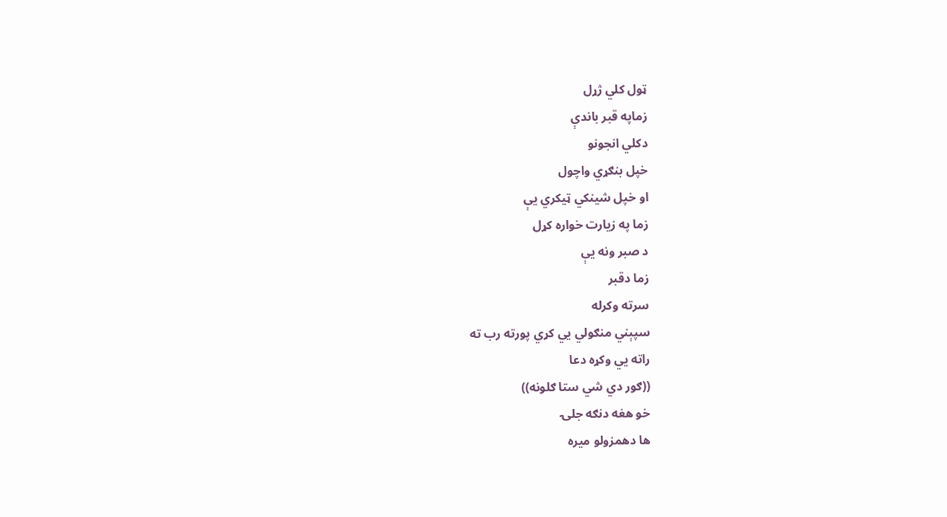ټول کلي ژړل
زماپه قبر باندې
دکلي انجونو
خپل بنګړي واچول
او خپل شينکي ټيکري يې
زما په زيارت خواره کړل
د صبر ونه يې
زما دقبر
سرته وکرله
سپېني منګولي يي کړي پورته رب ته
راته يي وکړه دعا
((ګور دي شي ستا ګلونه))
خو هغه دنګه جلۍ
ها دهمزولو ميره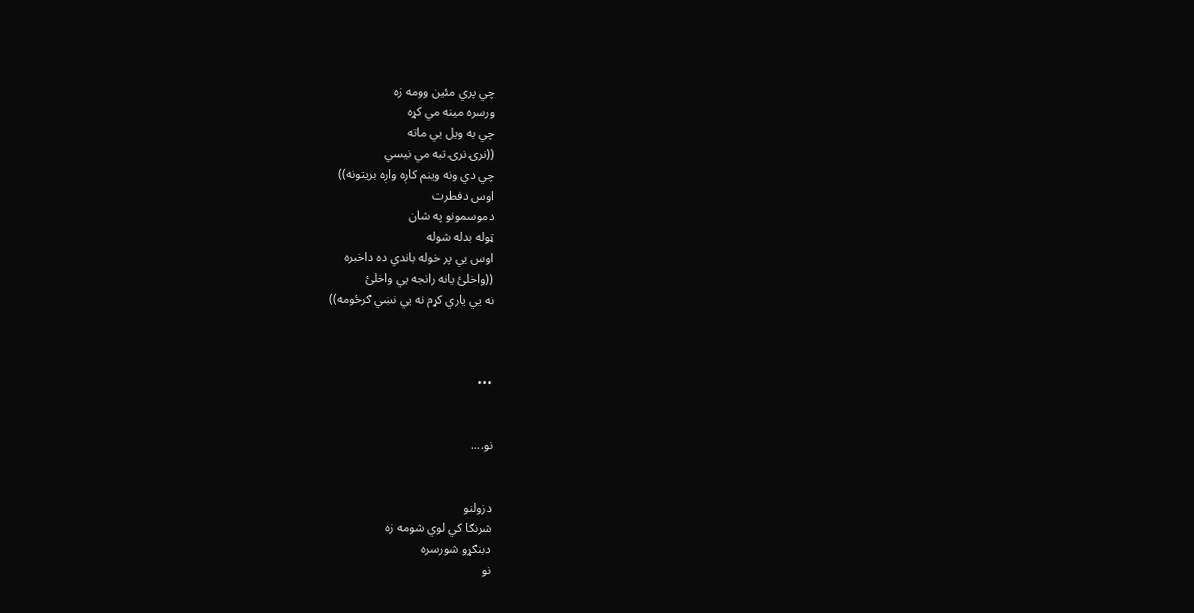چي پري مئين وومه زه
ورسره مينه مي کړه
چي به ويل يي ماته
((نرۍ نرۍ تبه مي نيسي
چي دي ونه وينم کاږه واږه بريتونه))
اوس دفطرت
دموسمونو په شان
ټوله بدله شوله
اوس يي پر خوله باندي ده داخبره
((واخلئ يانه رانجه يي واخلئ
نه يي ياري کړم نه يي نښي ګرځومه))



•••


نو....


دزولنو
شرنګا کي لوي شومه زه
دبنګړو شورسره
نو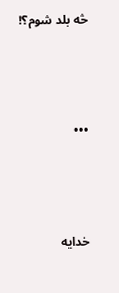څه بلد شوم؟!



•••



خدايه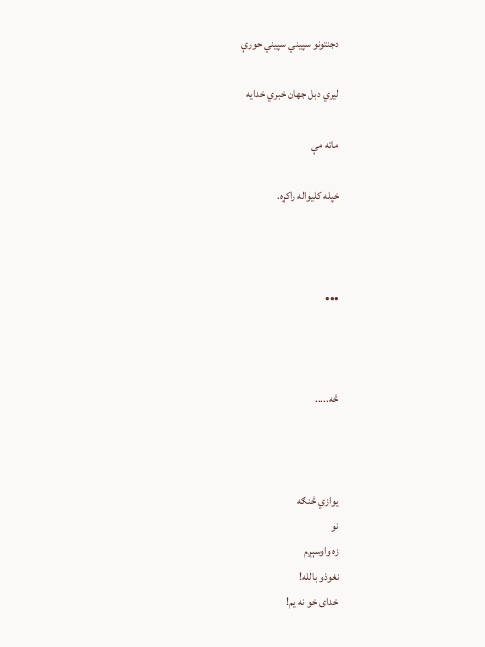دجنتونو سپيني سپيني حورې

ليري دبل جهان خبري خدايه

ماته مې

خپله کليواله راکړه.



•••



څه.....



يوازي څنګه
نو
زه واوسېږم
نغوذو بالله!
خداى خو نه يم!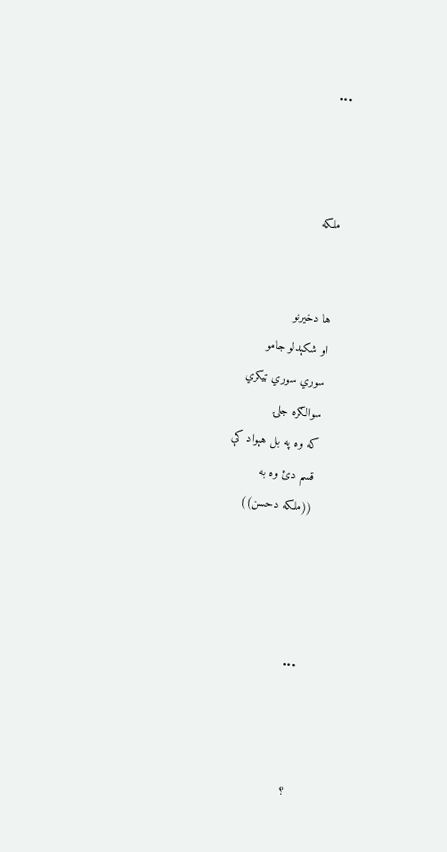•••



ملکه


ها دخيرنو
او شکېدلو جامو
سوري سوري ټيکري
سوالګره جلۍ
که وه په بل هېواد کې
قسم دئ وه به
((ملکه دحسن))




•••



؟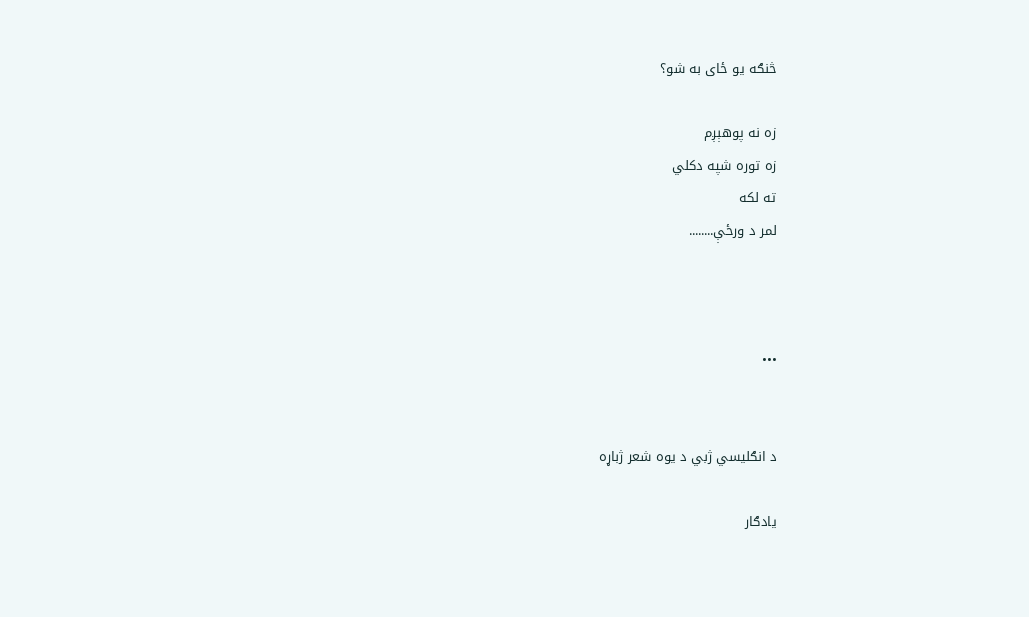څنګه يو ځاى به شو؟

زه نه پوهېږم
زه توره شپه دکلي
ته لکه
لمر د ورځې........



•••


د انګليسي ژبي د يوه شعر ژباړه

يادګار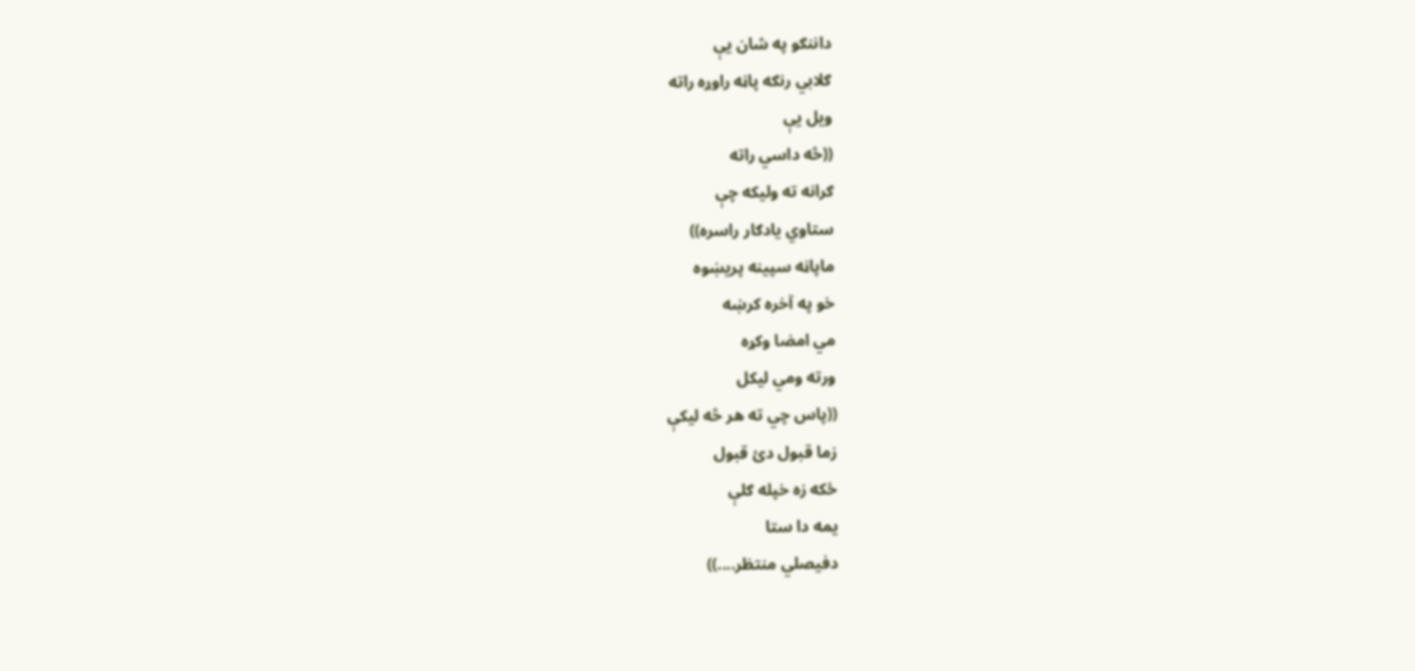داننګو په شان يې
ګلابي رنګه پاڼه راوړه راته
ويل يې
((څه داسي راته
ګرانه ته وليکه چې
ستاوي يادګار راسره))
ماپاڼه سپينه پريښوه
خو په آخره کرښه
مي امضا وکړه
ورته ومي ليکل
((پاس چي ته هر څه ليکې
زما قبول دئ قبول
ځکه زه خپله ګلې
يمه دا ستا
دفيصلي منتظر....))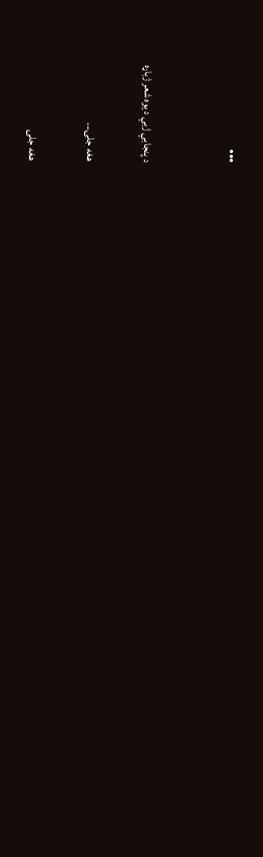•••


د پنجابي ژبي د يوه شعر ژباړه

هغه جلۍ...

هغه جلۍ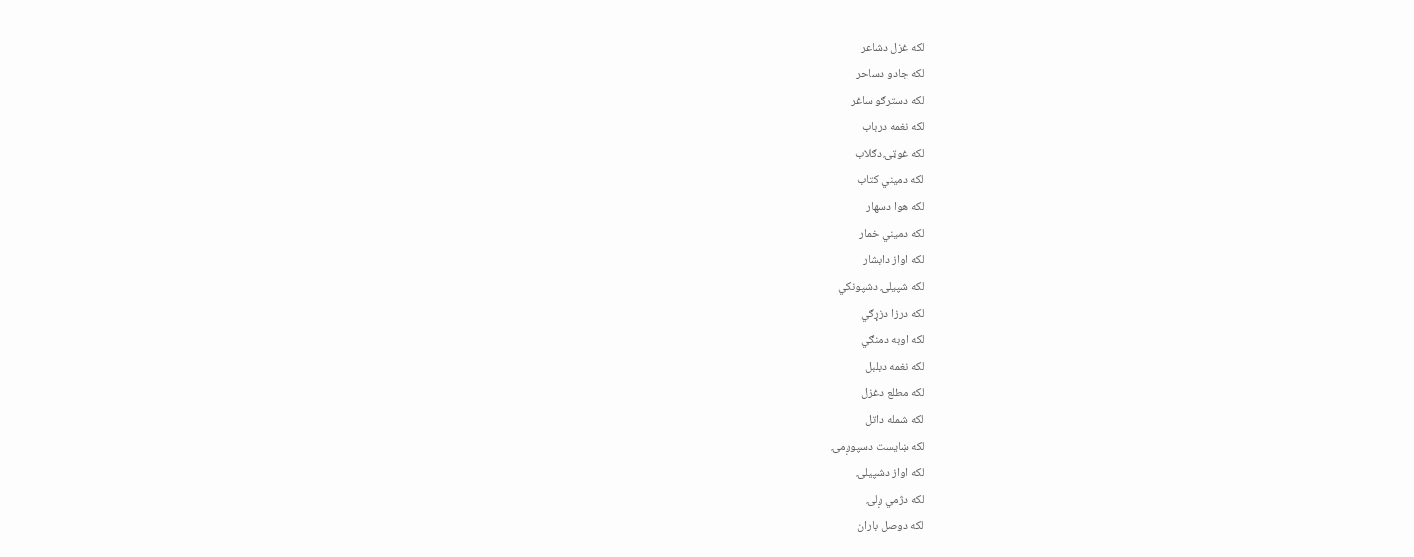لکه غزل دشاعر
لکه جادو دساحر
لکه دسترګو ساغر
لکه نغمه درباب
لکه غوټۍ دګلاب
لکه دميني کتاب
لکه هوا دسهار
لکه دميني خمار
لکه اواز دابشار
لکه شپيلۍ دشپونکي
لکه درزا دزړګي
لکه اوبه دمنګي
لکه نغمه دبلبل
لکه مطلع دغزل
لکه شمله داتل
لکه ښايست دسپوږمۍ
لکه اواز دشپيلۍ
لکه دژمي ږلۍ
لکه دوصل باران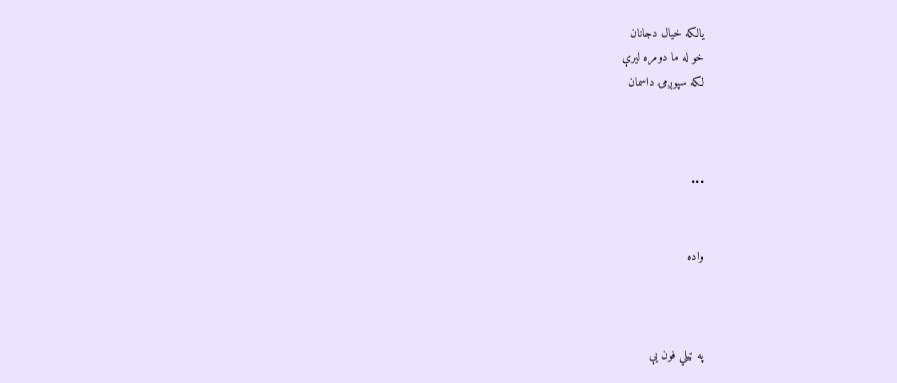يالکه خيال دجانان
خو له ما دومره ليرې
لکه سپوږمۍ داسمان



•••


واده



په ټيلي فون يې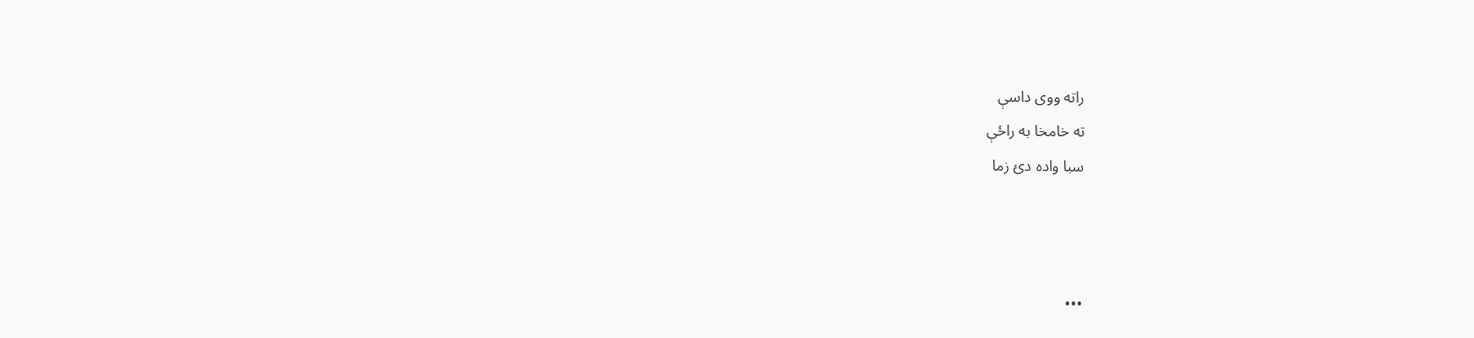راته ووى داسې
ته خامخا به راځې
سبا واده دئ زما



•••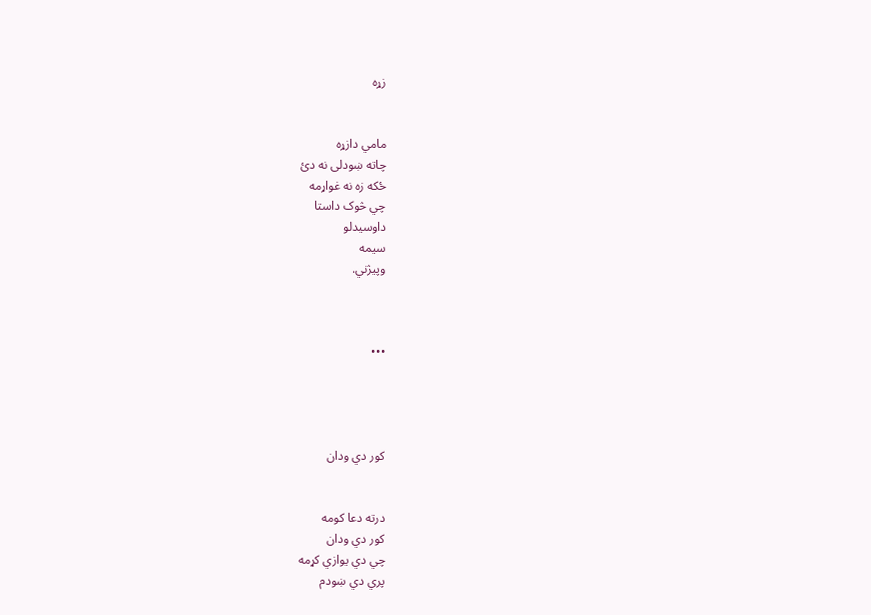زړه


مامي دازړه
چاته ښودلى نه دئ
ځکه زه نه غواړمه
چي څوک داستا
داوسيدلو
سيمه
وپيژني.



•••




کور دي ودان


درته دعا کومه
کور دي ودان
چي دي يوازي کړمه
پري دي ښودم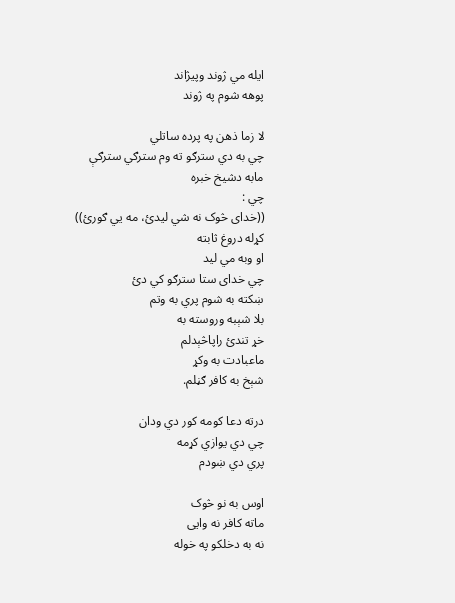ايله مي ژوند وپيژاند
پوهه شوم په ژوند

لا زما ذهن په پرده ساتلي
چي به دي سترګو ته وم سترګي سترګې
مابه دشيخ خبره
چي :
((خداى څوک نه شي ليدئ، مه يي ګورئ))
کړله دروغ ثابته
او وبه مي ليد
چي خداى ستا سترګو کي دئ
ښکته به شوم پري به وتم
بلا شېبه وروسته به
خړ تندئ راپاڅېدلم
ماعبادت به وکړ
شېخ به کافر ګڼلم.

درته دعا کومه کور دي ودان
چي دي يوازي کړمه
پري دي ښودم

اوس به نو څوک
ماته کافر نه وايى
نه به دخلکو په خوله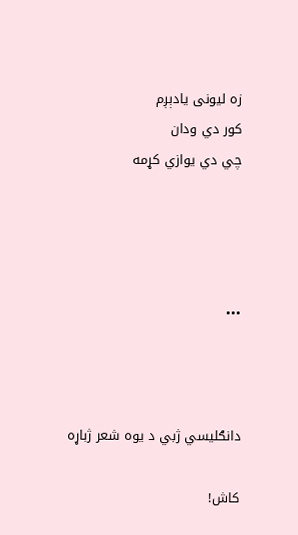زه ليونى يادېږم
کور دي ودان
چي دي يوازي کړمه




•••



دانګليسي ژبي د يوه شعر ژباړه

کاش!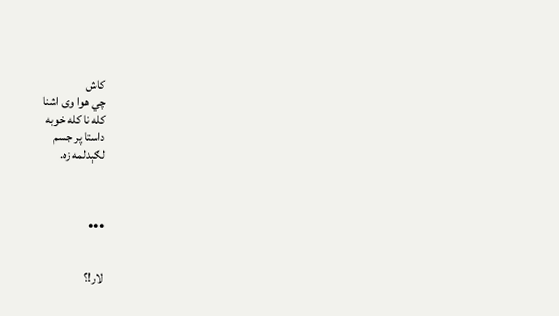کاش
چي هوا وى اشنا
کله نا کله خوبه
داستا پر جسم
لګېدلمه زه.



•••


لار!؟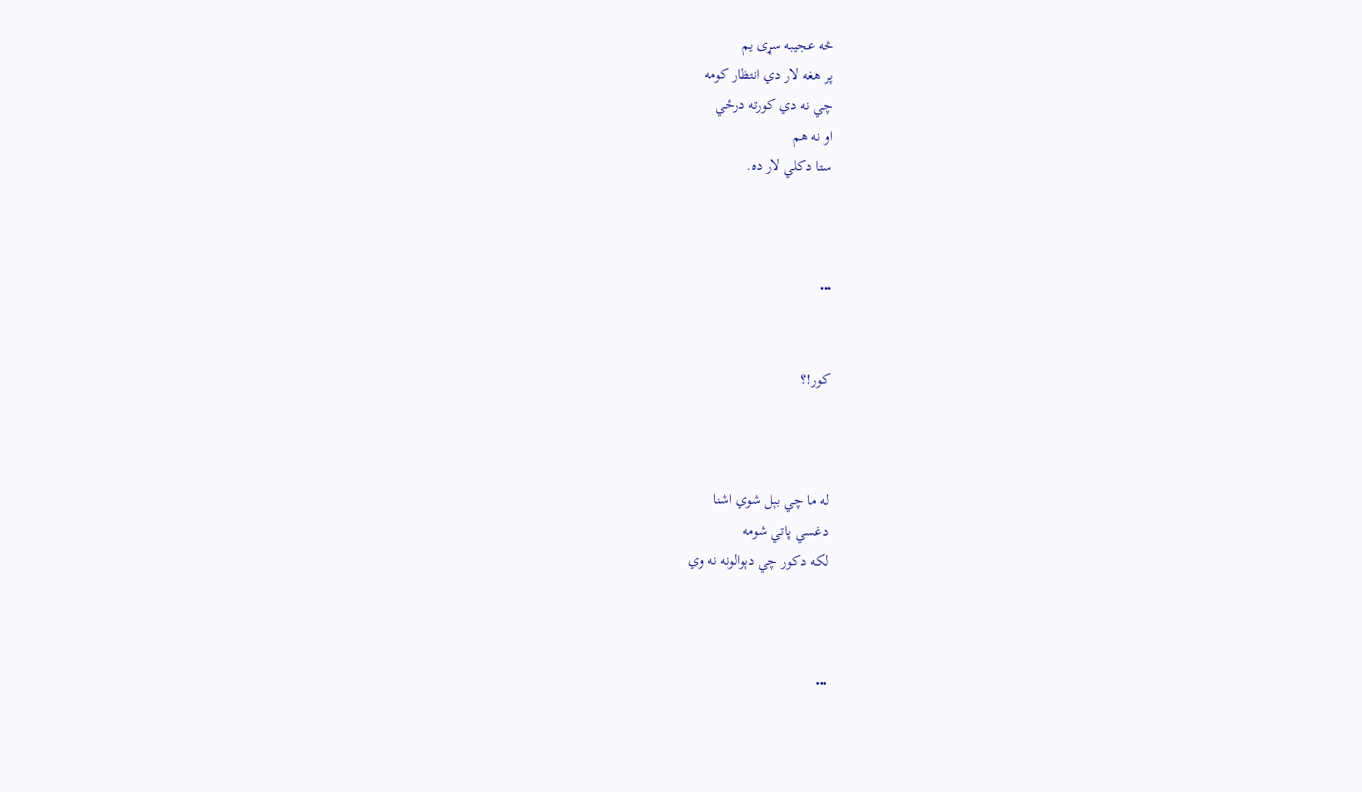څه عجيبه سړى يم
پر هغه لار دي انتظار کومه
چي نه دي کورته درځي
او نه هم
ستا دکلي لار ده.



•••


کور!؟



له ما چي بېل شوي اشنا
دغسي پاتي شومه
لکه دکور چي دېوالونه نه وي



•••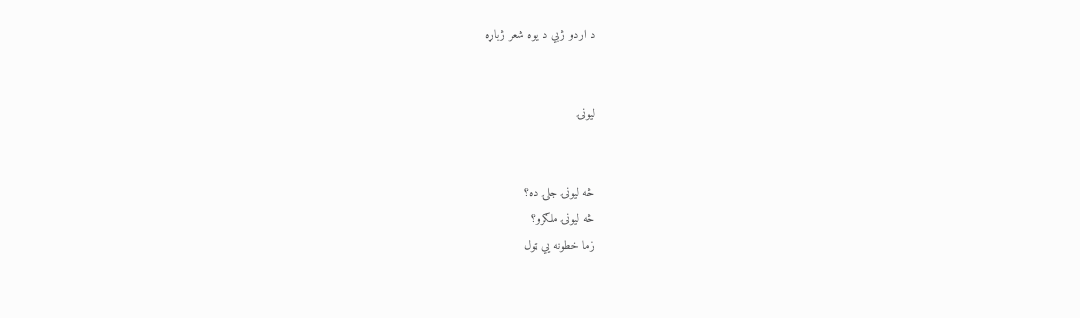د اردو ژبي د يوه شعر ژباړه


ليونۍ


څه ليونۍ جلۍ ده؟
څه ليونۍ ملګرو؟
زما خطونه يي ټول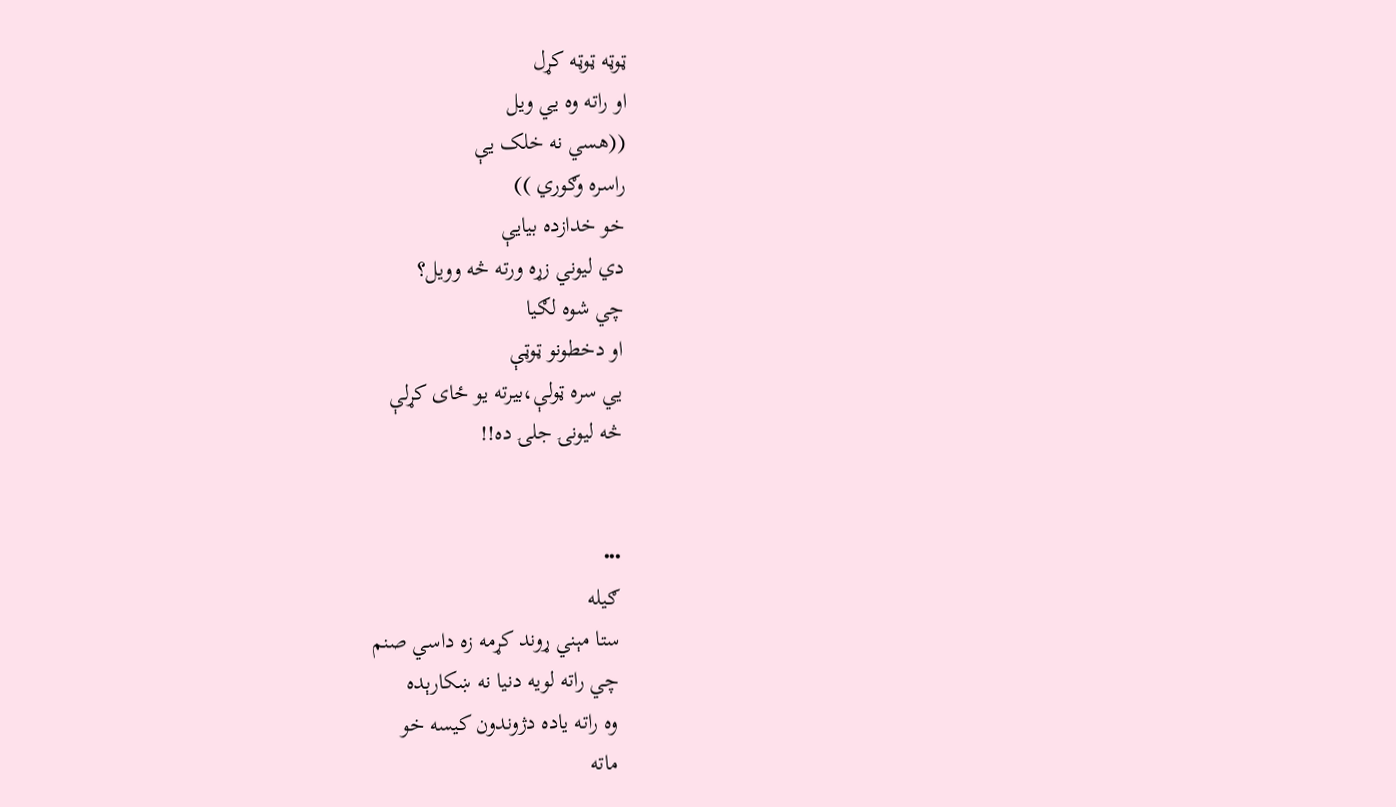ټوټه ټوټه کړل
او راته وه يي ويل
((هسي نه خلک يې
راسره وګوري ))
خو خدازده بيايې
دي ليوني زړه ورته څه وويل؟
چي شوه لګيا
او دخطونو ټوټې
يي سره ټولې،بيرته يو ځاى کړلې
څه ليونۍ جلۍ ده!!


•••
ګيله
ستا مېني ړوند کړمه زه داسي صنم
چي راته لويه دنيا نه ښکارېده
وه راته ياده دژوندون کيسه خو
ماته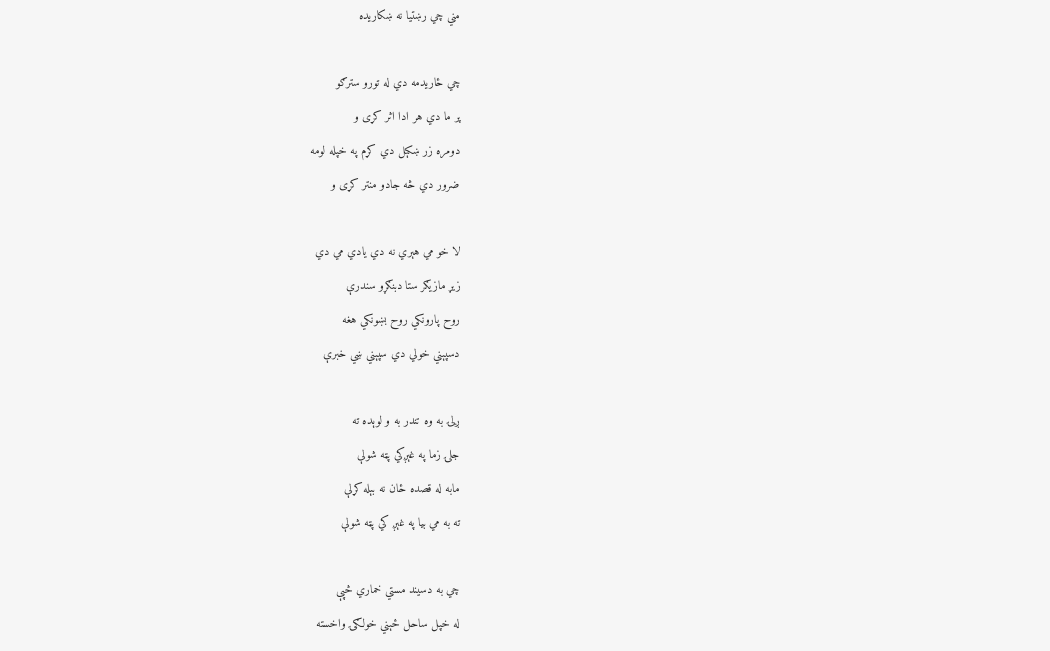مني چي رښتيا نه ښکاريده

چي ځاريدمه دي له تورو سترګو
پر ما دي هر ادا اثر کړى و
دومره زر ښکېل دي کړم په خپله لومه
ضرور دي څه جادو منتر کړى و

لا خو مي هېري نه دي يادي مي دي
زيړ مازيګر ستا دبنګړو سندرې
روح پارونکي روح بښونکي هغه
دسپېني خولي دي سپېني ښي خبرې

ږلۍ به وه تندر به و لوېده ته
جلۍ زما په غېږکي پټه شولې
مابه له قصده ځان نه بېله کړلې
ته به مي بيا په غېږ کي پټه شولې

چي به دسيند مستي خماري څپې
له خپل ساحل ځېني خولګۍ واخسته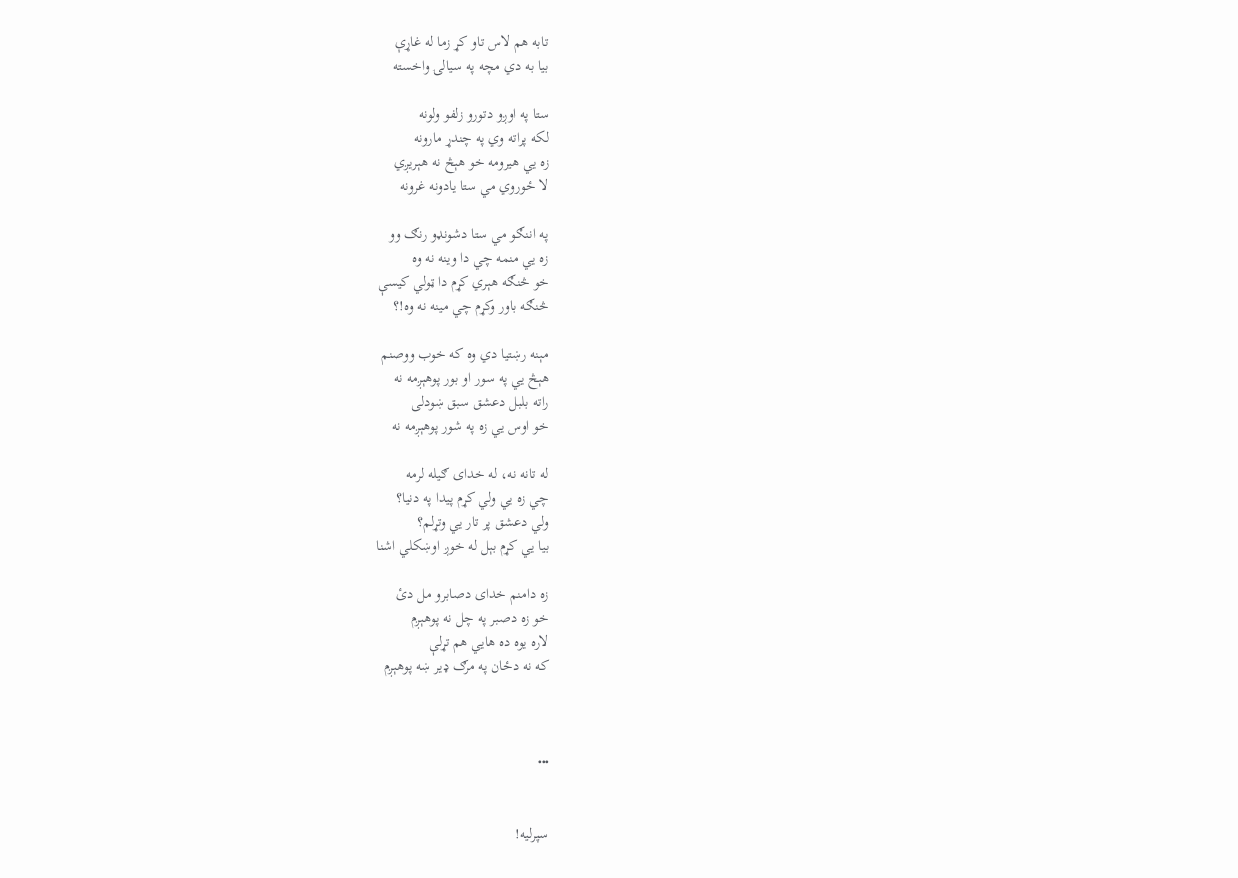تابه هم لاس تاو کړ زما له غاړې
بيا به دي مچه په سيالۍ واخسته

ستا په اوږو دتورو زلفو ولونه
لکه پراته وي په چندړ مارونه
زه يي هيرومه خو هېڅ نه هېريږي
لا ځوروي مي ستا يادونه غرونه

په اننګو مي ستا دشونډو رنګ وو
زه يي منمه چي دا وينه نه وه
خو څنګه هېري کړم دا ټولي کيسې
څنګه باور وکړم چي مينه نه وه!؟

مېنه رښتيا دي وه که خوب ووصنم
هېڅ يي په سور او بور پوهېږمه نه
راته بلبل دعشق سبق ښودلى
خو اوس يي زه په شور پوهېږمه نه

له تانه نه، له خداى ګيله لرمه
چي زه يي ولي کړم پيدا په دنيا؟
ولي دعشق پر تار يي وتړلم؟
بيا يي کړم بېل له خوږ اوښکلي اشنا

زه دامنم خداى دصابرو مل دئ
خو زه دصبر په چل نه پوهېږم
لاره يوه ده هايي هم تړلې
که نه دځان په مرګ ډير ښه پوهېږم



•••


سپرليه!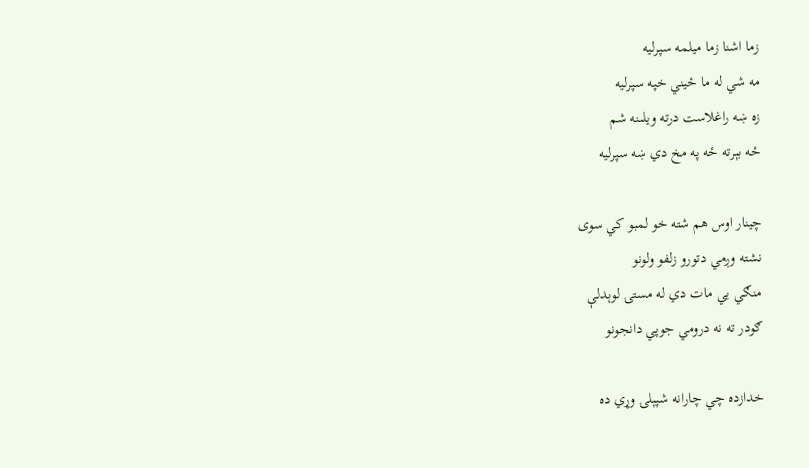زما اشنا زما ميلمه سپرليه
مه شي له ما ځيني خپه سپرليه
زه ښه راغلاست درته ويلىنه شم
ځه بېرته ځه په مخ دي ښه سپرليه

چينار اوس هم شته خو لمبو کي سوى
نشته وږمي دتورو زلفو ولونو
منګي يي مات دي له مستۍ لوېدلې
ګودر ته نه درومي جوپي دانجونو

خدازده چي چارانه شپېلۍ وړي ده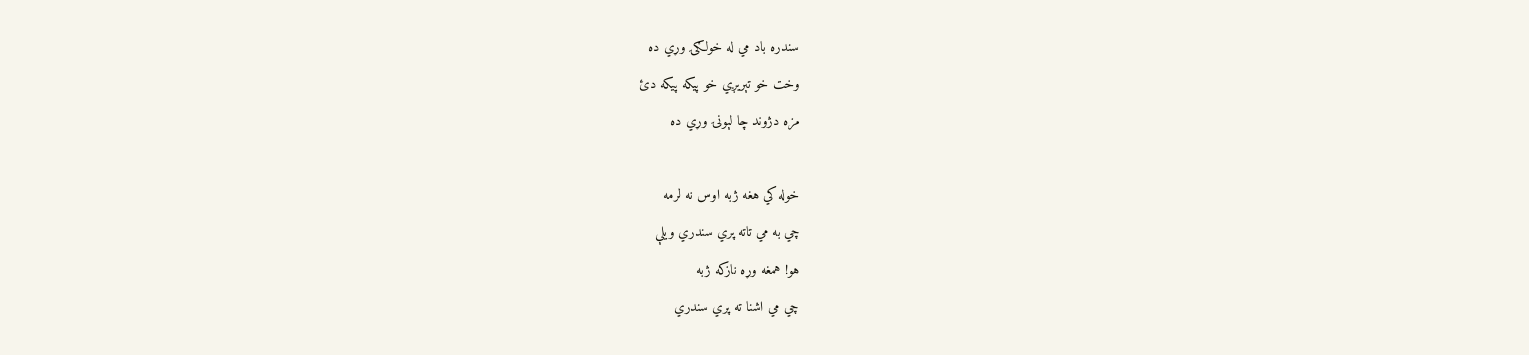سندره باد مي له خولګۍ وړي ده
وخت خو تېريږي خو پيکه پيکه دئ
مزه دژوند چا لېونۍ وړي ده

خوله کي هغه ژبه اوس نه لرمه
چي به مي تاته پري سندري ويلې
هو! همغه وړه نازکه ژبه
چي مي اشنا ته پري سندري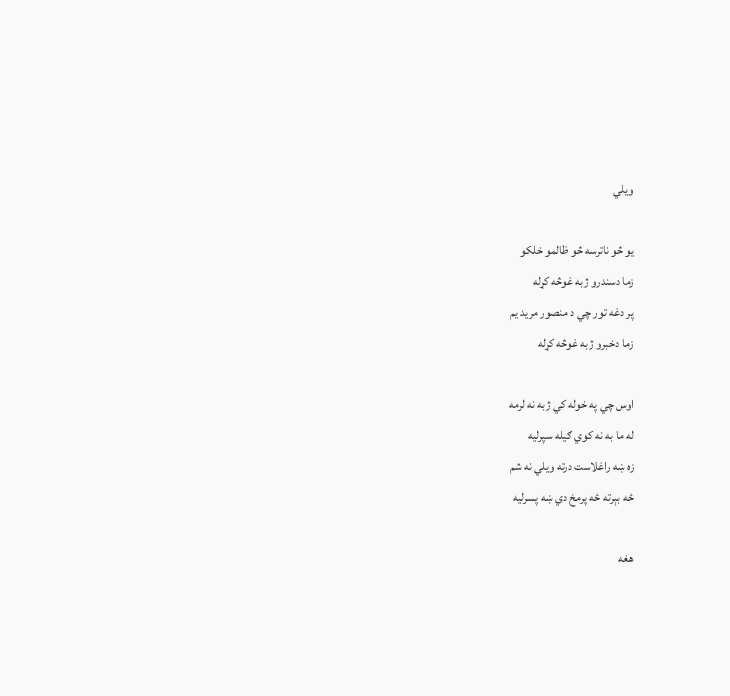ويلي

يو څو ناترسه څو ظالمو خلکو
زما دسندرو ژبه غوڅه کړله
پر دغه تور چي د منصور مريد يم
زما دخبرو ژبه غوڅه کړله

اوس چي په خوله کي ژبه نه لرمه
له ما به نه کوي ګيله سپرليه
زه ښه راغلاست درته ويلي نه شم
ځه بېرته ځه پرمخ دي ښه پسرليه

هغه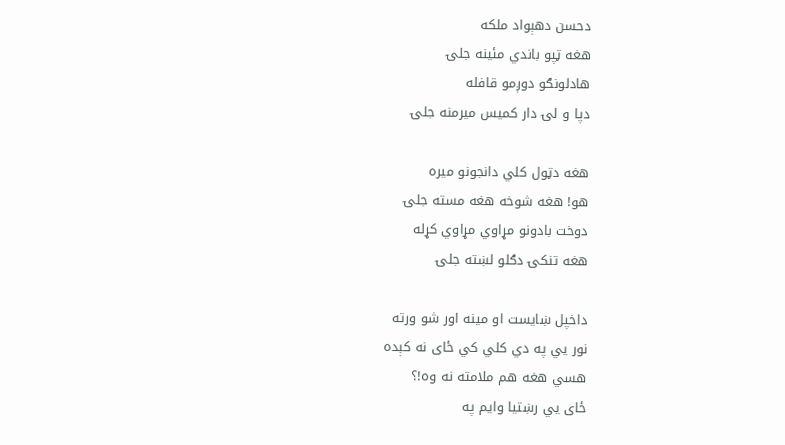دحسن دهېواد ملکه
هغه ټپو باندي مئينه جلۍ
هادلونګو دوږمو قافله
دپا و لۍ دار کميس ميرمنه جلۍ

هغه دټول کلي دانجونو ميره
هو! هغه شوخه هغه مسته جلۍ
دوخت بادونو مړاوي مړاوي کړله
هغه تنکۍ دګلو لښته جلۍ

داخپل ښايست او مينه اور شو ورته
نور يي په دي کلي کي ځاى نه کېده
هسي هغه هم ملامته نه وه!؟
ځاى يي رښتيا وايم په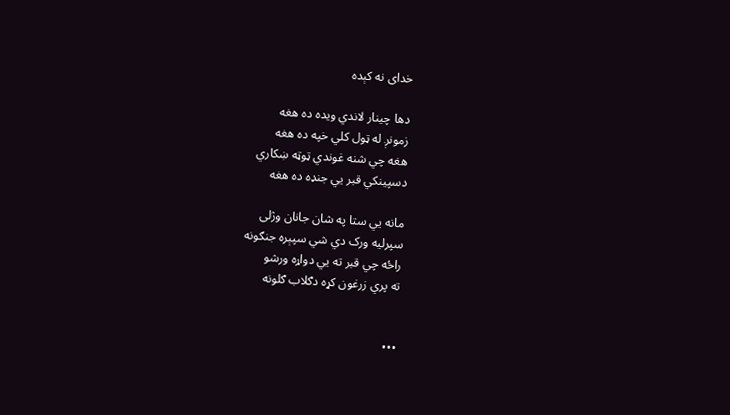خداى نه کېده

دها چينار لاندي ويده ده هغه
زمونږ له ټول کلي خپه ده هغه
هغه چي شنه غوندي ټوټه ښکاري
دسپينکي قبر يي جنډه ده هغه

مانه يي ستا په شان جانان وژلى
سپرليه ورک دي شي سپېره جنګونه
راځه چي قبر ته يي دواړه ورشو
ته پري زرغون کړه دګلاب ګلونه


•••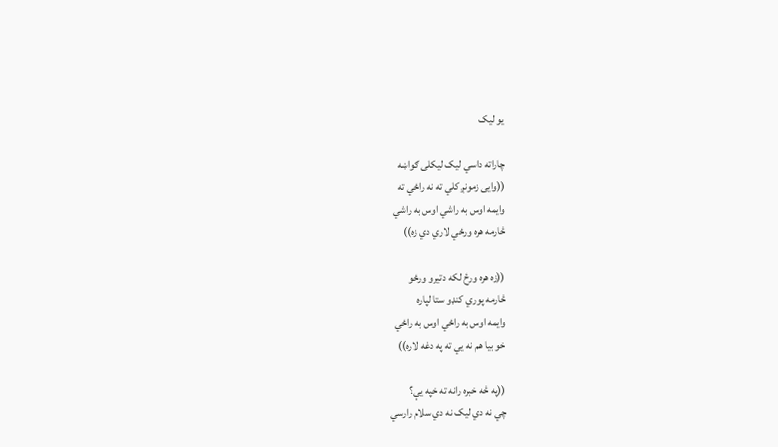يو ليک

چاراته داسي ليک ليکلى ګواښه
((وايى زمونږ کلي ته نه راځي ته
وايمه اوس به راشي اوس به راشي
څارمه هره ورځي لاري دي زه))

((زه هره ورځ لکه دتيرو ورځو
څارمه پوري کنډو ستا لپاره
وايمه اوس به راځي اوس به راځي
خو بيا هم نه يي ته په دغه لاره))

((په څه خبره رانه ته خپه يې؟
چي نه دي ليک نه دي سلام رارسي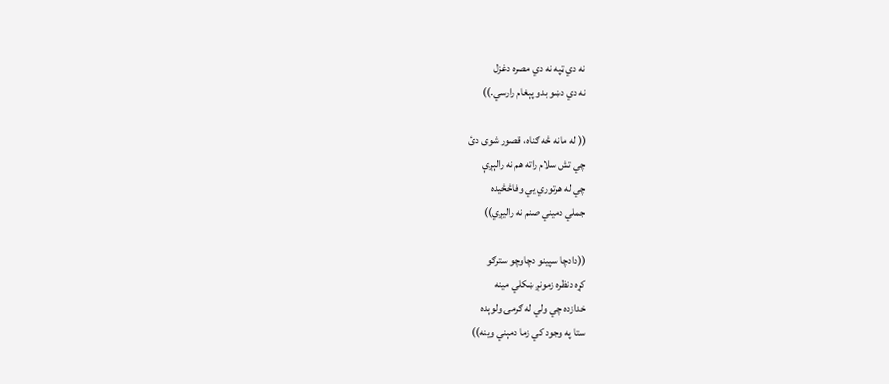نه دي ټپه نه دي مصره دغزل
نه دي دښو بدو پېغام رارسي.))

(( له مانه څه ګناه، قصور شوى دئ
چي تش سلام راته هم نه رالېږې
چي له هرتوري يي وفاڅڅيده
جملي دميني صنم نه راليږي))

((دادچا سپينو دچاوچو سترګو
کړه دنظره زمونږ ښکلي مينه
خدازده چي ولي له ګرمۍ ولوېده
ستا په وجود کي زما دمېني وينه))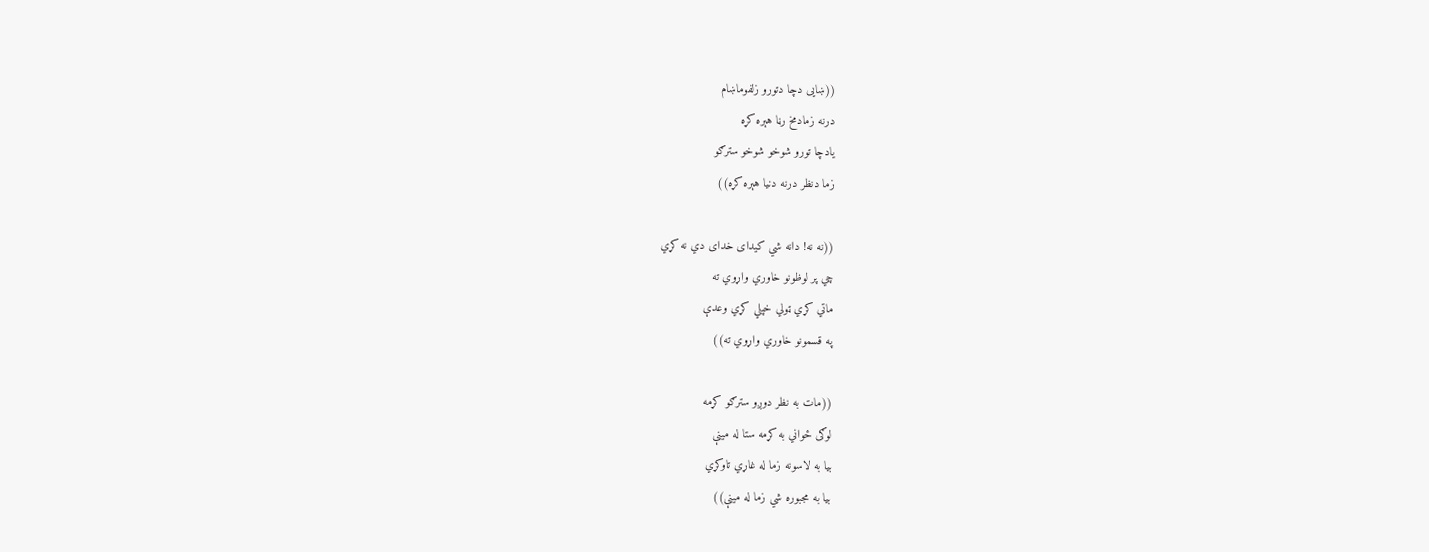((ښايى دچا دتورو زلفوماښام
درنه زمادمخ رڼا هېره کړه
يادچا تورو شوخو شوخو سترګو
زما دنظر درنه دنيا هېره کړه))

((نه نه! دانه شي کيداى خداى دي نه کړي
چي پر لوظونو خاوري واړوي ته
ماتي کړي ټولي خپلي کړي وعدې
په قسمونو خاوري واړوي ته))

((مات به نظر دوږو سترګو کړمه
لوګى ځواني به کړمه ستا له مينې
بيا به لاسونه زما له غاړي تاوکړي
بيا به مجبوره شي زما له مينې))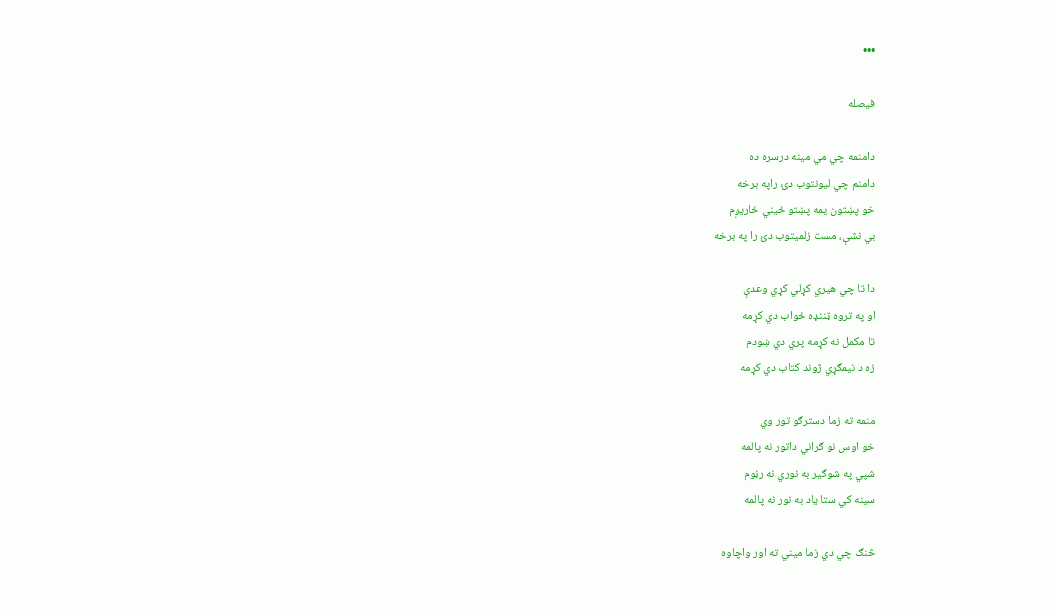•••

فيصله

دامنمه چي مي مينه درسره ده
دامنم چي ليونتوب دئ راپه برخه
خو پښتون يمه پښتو ځيني ځاريږم
بي نشې، مست زلميتوب دئ را په برخه

دا تا چي هيري کړلي کړي وعدې
او په تروه ټننډه ځواب دي کړمه
تا مکمل نه کړمه پري دي ښودم
زه د نيمګړي ژوند کتاب دي کړمه

منمه ته زما دسترګو تور وي
خو اوس نو ګراني داتور نه پالمه
شپي په شوګير به نوري نه رڼوم
سينه کي ستا ياد به نور نه پالمه

څنګ چي دي زما ميني ته اور واچاوه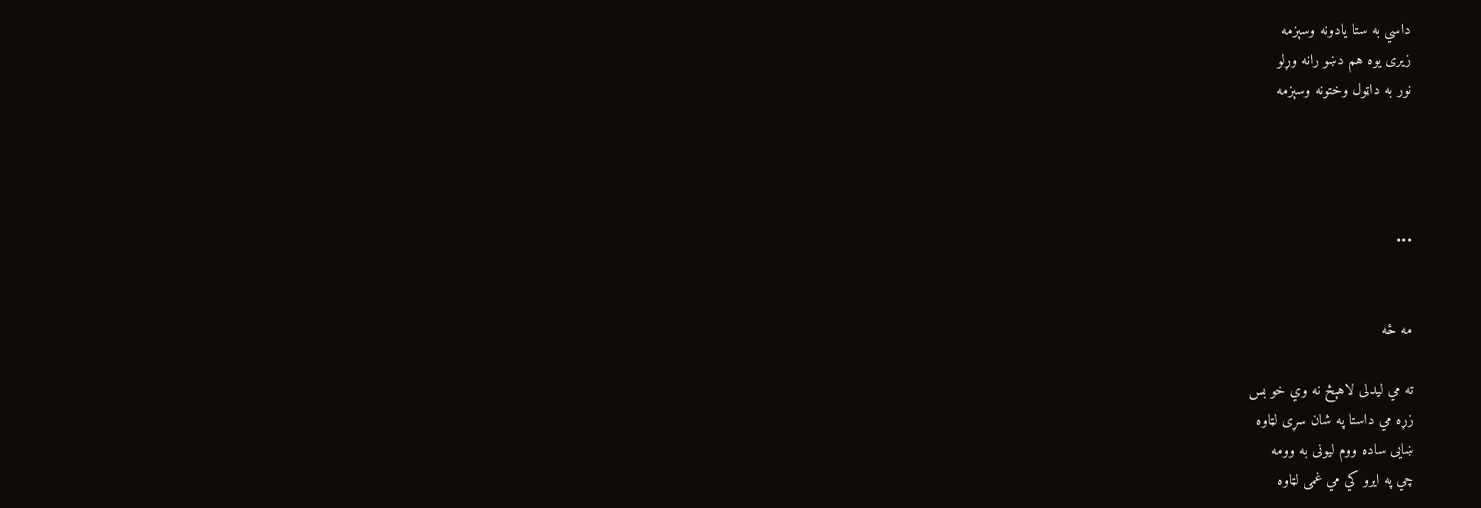داسي به ستا يادونه وسېزمه
زيرى يوه هم دښو رانه وړلو
نور به داټول وختونه وسېزمه




•••


مه ځه

ته مي ليدلى لاهېڅ نه وي خو بس
زړه مي داستا په شان سړى لټاوه
ښايى ساده ووم ليونى به وومه
چي په ايرو کي مي غمى لټاوه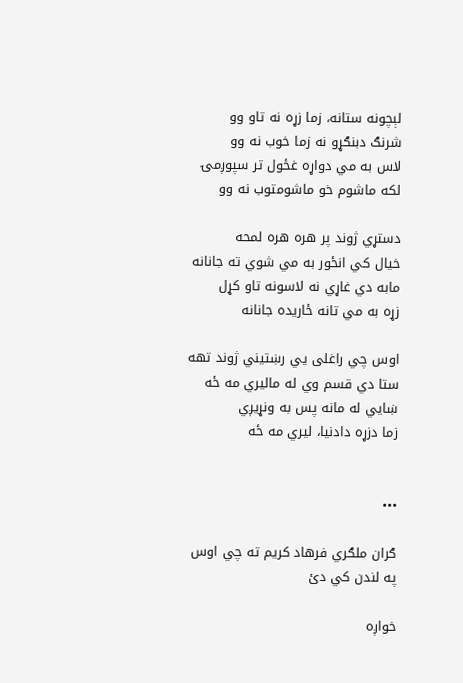لېچونه ستانه، زما زړه نه تاو وو
شرنګ دبنګړو نه زما خوب نه وو
لاس به مي دواړه غځول تر سپوږمۍ
لکه ماشوم خو ماشومتوب نه وو

دستړي ژوند پر هره هره لمحه
خيال کي انځور به مي شوي ته جانانه
مابه دي غاړي نه لاسونه تاو کړل
زړه به مي تانه ځاريده جانانه

اوس چي راغلى يي رښتيني ژوند تهه
ستا دي قسم وي له ماليري مه ځه
ښايي له مانه پس به ونړيږي
زما دزړه دادنيا، ليري مه ځه


•••

ګران ملګري فرهاد کريم ته چي اوس په لندن کي دئ

خواږه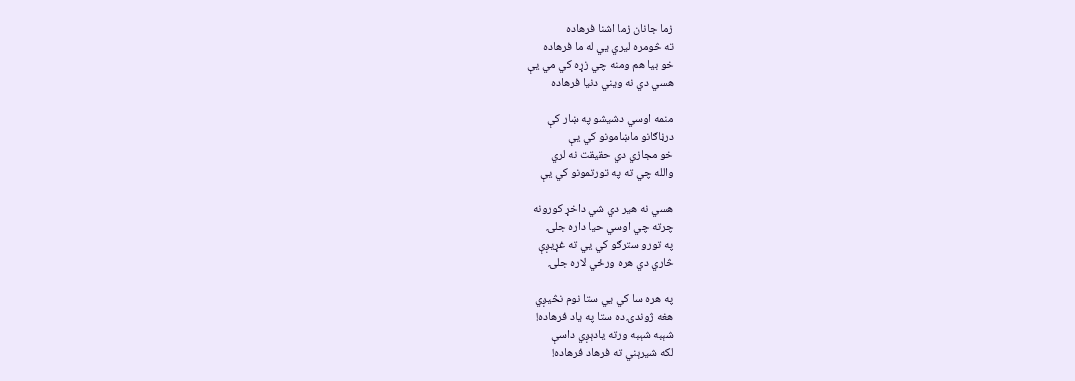زما جانان زما اشنا فرهاده
ته څومره ليري يي له ما فرهاده
خو بيا هم ومنه چي زړه کي مي يې
هسي دي نه ويني دنيا فرهاده

منمه اوسي دشيشو په ښار کې
درڼاګانو ماښامونو کي يې
خو مجازي دي حقيقت نه لري
والله چي ته په تورتمونو کي يې

هسي نه هير دي شي داخړ کورونه
چرته چي اوسي حيا داره جلۍ
په تورو سترګو کي يي ته غړيږې
څاري دي هره ورځي لاره جلۍ

په هره سا کي يي ستا نوم نڅيږي
هغه ژوندۍ ده ستا په ياد فرهاده!
شېبه شېبه ورته يادېږي داسې
لکه شيرېني ته فرهاد فرهاده!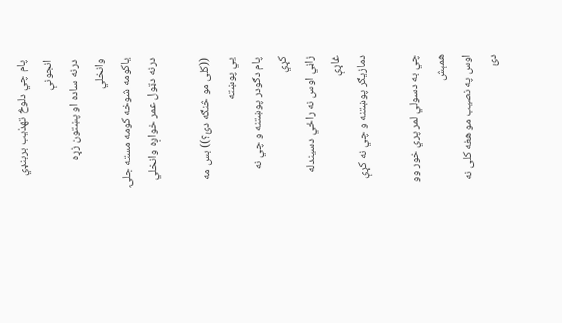پام چي دلوڅ تهذيب بربنډي انجونې
درنه ساده او پښتون زړه وانخلي
ياکومه شوخه کومه مسته جلۍ
درنه دټول عمر خواږه وانخلي

((کلى مو څنګه دئ؟)) بس مه يي پوښته
پام دګودر پوښتنه و چي نه کړي
زاڼي اوس نه راځي دسيندله غاړې
دمازيګر پوښتنه و چي نه کړې

چي به دسولي لمر پري خور وو همېش
اوس په نصيب مو هغه کلى نه دئ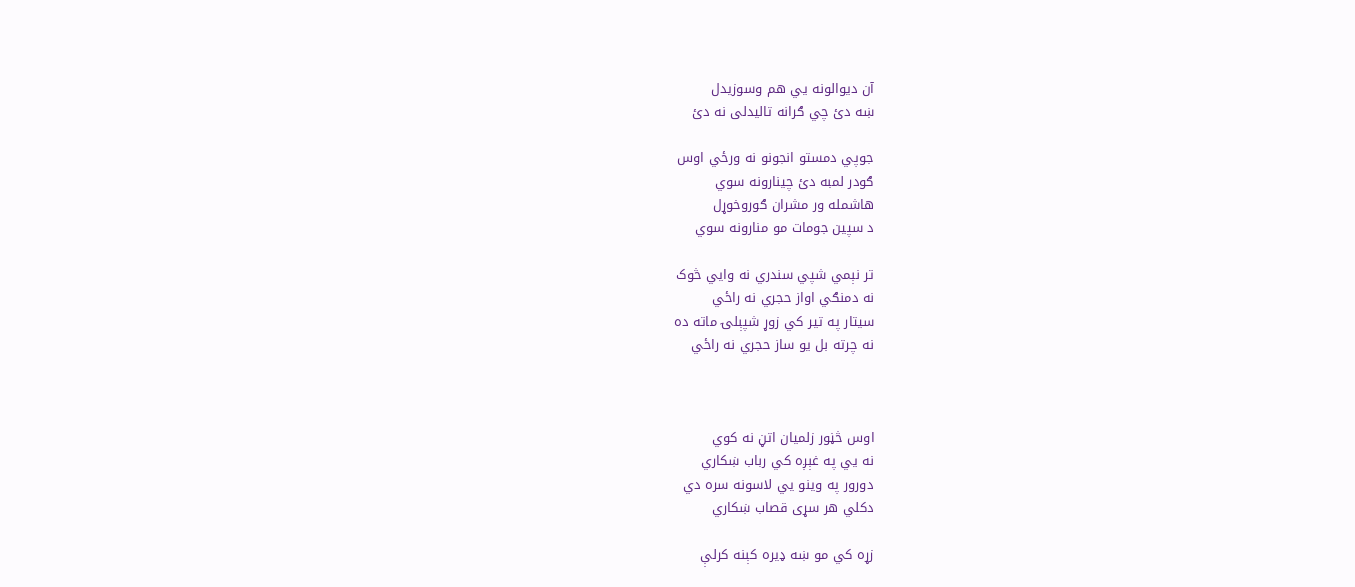آن ديوالونه يي هم وسوزيدل
ښه دئ چي ګرانه تاليدلى نه دئ

جوپي دمستو انجونو نه ورځي اوس
ګودر لمبه دئ چينارونه سوي
هاشمله ور مشران ګوروخوړل
د سپين جومات مو منارونه سوي

تر نېمي شپي سندري نه وايي څوک
نه دمنګي اواز حجري نه راځي
سيتار په تير کي زوړ شپېلۍ ماته ده
نه چرته بل يو ساز حجري نه راځي



اوس څڼور زلميان اتڼ نه کوي
نه يي په غېږه کي رباب ښکاري
دورور په وينو يي لاسونه سره دي
دکلي هر سړى قصاب ښکاري

زړه کي مو ښه ډيره کېنه کرلې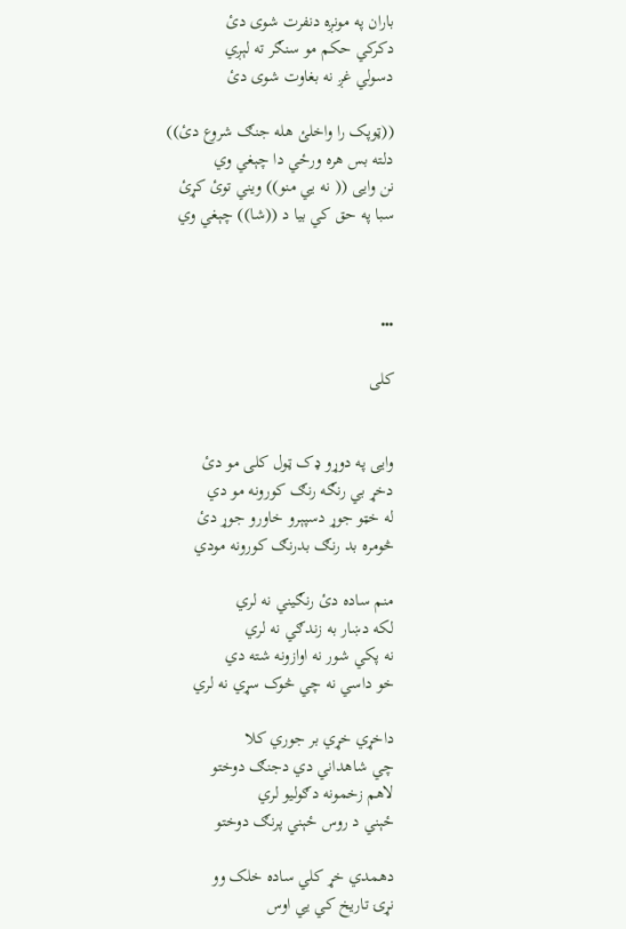باران په مونږه دنفرت شوى دئ
دکرکي حکم مو سنګر ته لېږي
دسولي غږ نه بغاوت شوى دئ

((ټوپک را واخلئ هله جنګ شروع دئ))
دلته بس هره ورځي دا چېغي وي
نن وايى (( نه يي منو)) ويني توئ کړئ
سبا په حق کي بيا د ((شا)) چېغي وي



•••

کلى


وايى په دوړو ډک ټول کلى مو دئ
دخړ بي رنګه رنګ کورونه مو دي
له خټو جوړ دسپېرو خاورو جوړ دئ
څومره بد رنګ بدرنګ کورونه مودي

منم ساده دئ رنګيني نه لري
لکه دښار به زندګي نه لري
نه پکي شور نه اوازونه شته دي
خو داسي نه چي څوک سړي نه لري

داخړي خړي بر جوري کلا
چي شاهداني دي دجنګ دوختو
لاهم زخمونه دګوليو لري
ځېني د روس ځېني پرنګ دوختو

دهمدي خړ کلي ساده خلک وو
نړۍ تاريخ کي يي اوس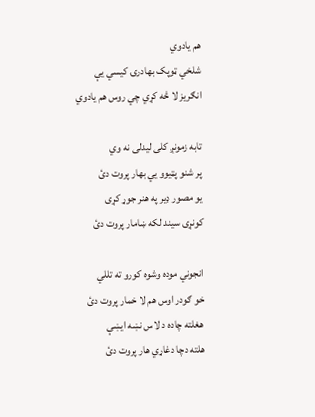هم يادوي
شلخي ټوپک بهادرۍ کيسي يې
انګريز لا څه کړي چي روس هم يادوي

تابه زمونږ کلى ليدلى نه وي
پر شنو پټيوو يي بهار پروت دئ
يو مصور ډير په هنر جوړ کړى
کونړى سيند لکه ښامار پروت دئ

انجوني موده وشوه کورو ته تللي
خو ګودر اوس هم لا خمار پروت دئ
هغلته چاده د لاس نښه ايښې
هلته دچا دغاړي هار پروت دئ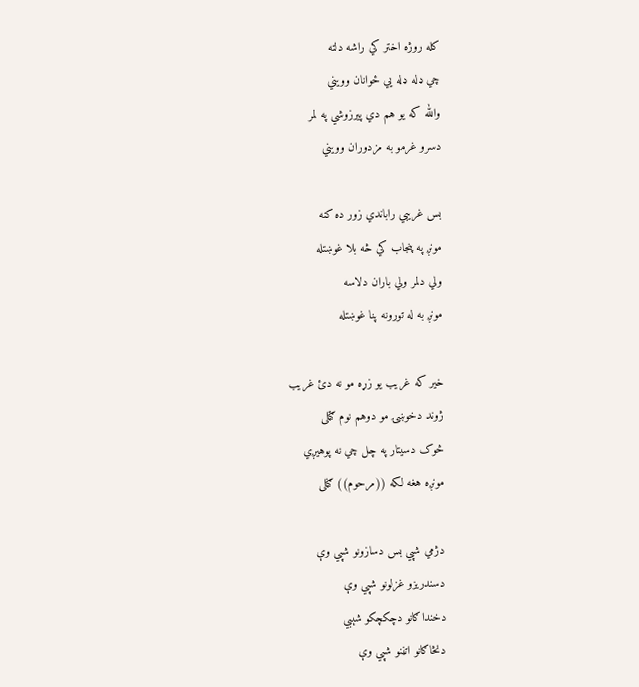کله روژه اختر کي راشه دلته
چي ډله ډله يي ځوانان وويني
والله که يو هم دي پيرزوشي په لمر
دسرو غرمو به مزدوران وويني

بس غريبي راباندي زور ده کنه
مونږ په پنجاب کي څه بلا غوښتله
ولي دلمر ولي باران دلاسه
مونږ به له تورونه پنا غوښتله

خير که غريب يو زړه مو نه دئ غريب
ژوند دخوښۍ مو دوهم نوم ګټلى
څوک دسيتار په چل چي نه پوهيږي
مونږه هغه لکه ((مرحوم)) ګڼلى

دژمي شپي بس دسازونو شپي وې
دسندريزو غزلونو شپي وې
دخنداګانو دچکچکو شېبي
دنڅاګانو اتڼنو شپي وې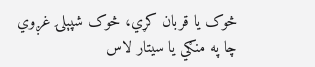څوک يا قربان کړي، څوک شپېلۍ غږوي
چا په منګي يا سيتار لاس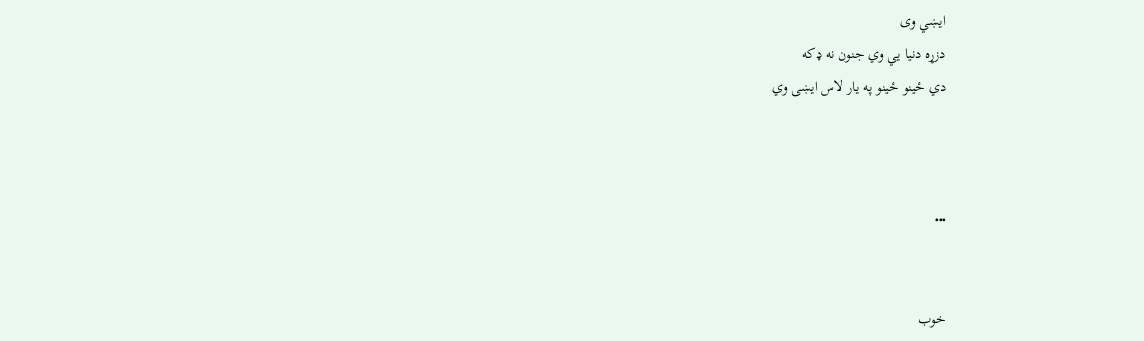ايښي وى
دزړه دنيا يي وي جنون نه ډکه
دي ځينو ځينو په يار لاس ايښى وي



•••


خوب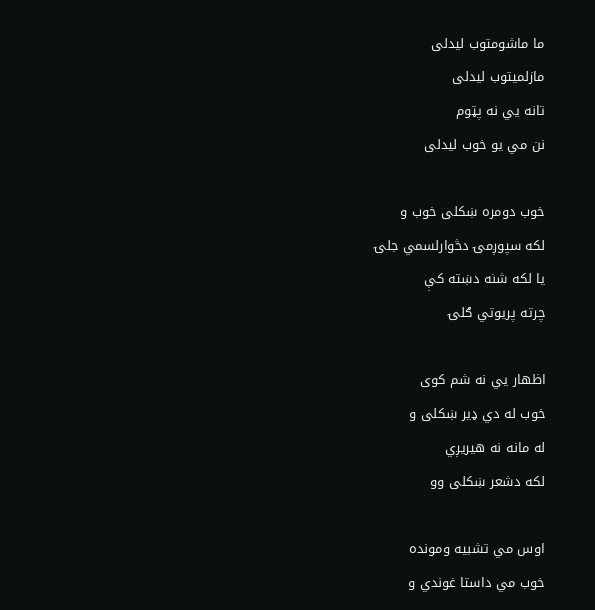ما ماشومتوب ليدلى
مازلميتوب ليدلى
تانه يي نه پټوم
نن مي يو خوب ليدلى

خوب دومره ښکلى خوب و
لکه سپوږمۍ دڅوارلسمي جلۍ
يا لکه شنه دښته کې
چرته پريوتي ګلۍ

اظهار يي نه شم کوى
خوب له دي ډير ښکلى و
له مانه نه هيريږي
لکه دشعر ښکلى وو

اوس مي تشبيه ومونده
خوب مي داستا غوندي و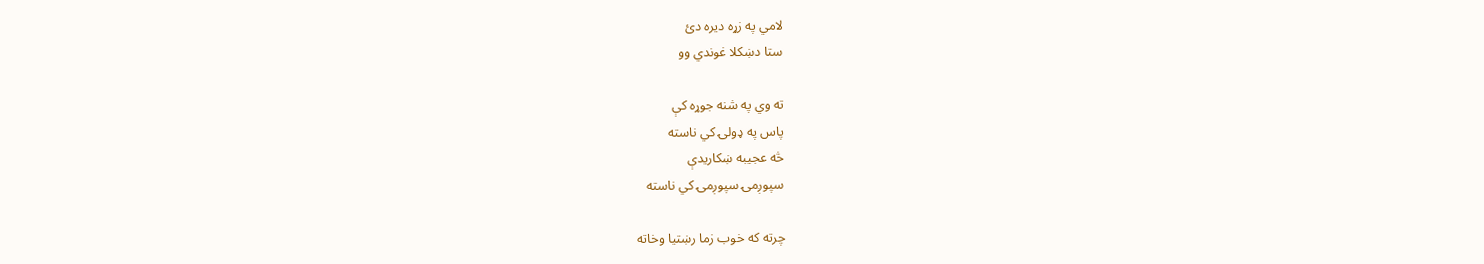لامي په زړه ديره دئ
ستا دښکلا غوندي وو

ته وي په شنه جوړه کې
پاس په ډولۍ کي ناسته
څه عجيبه ښکاريدې
سپوږمۍ سپوږمۍ کي ناسته

چرته که خوب زما رښتيا وخاته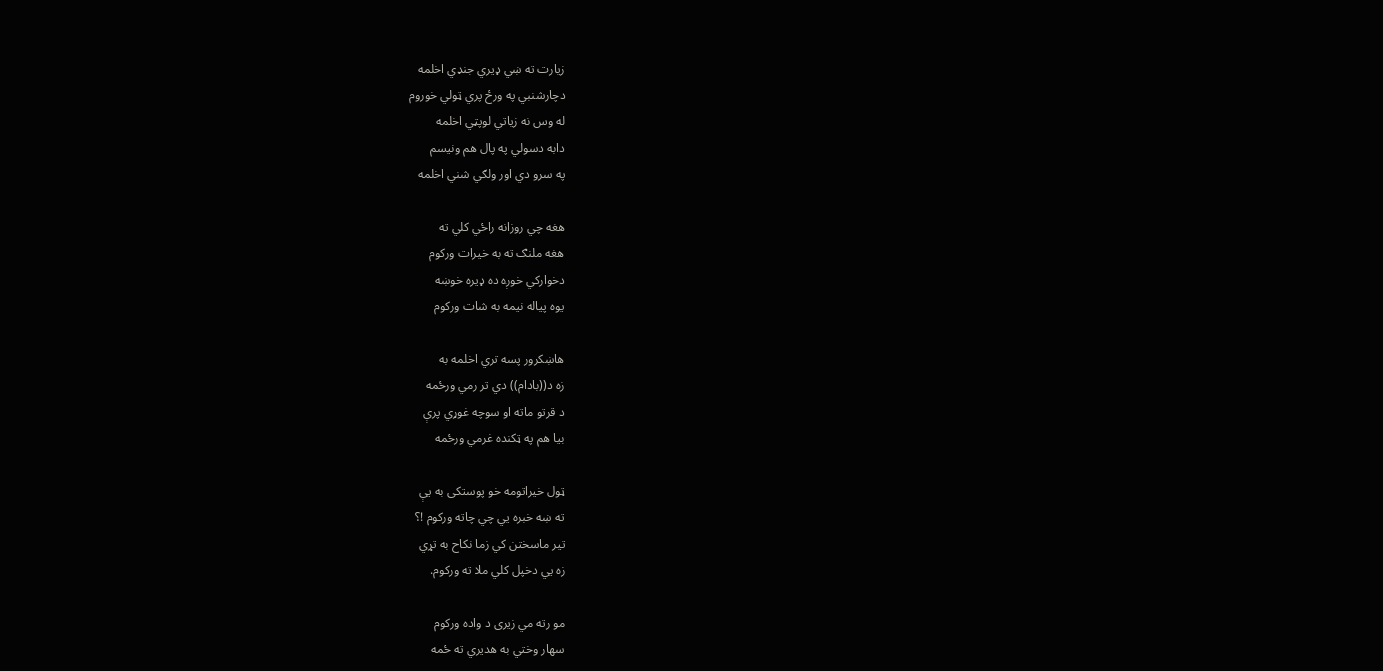زيارت ته ښي ډيري جنډي اخلمه
دچارشنبي په ورځ پري ټولي خوروم
له وس نه زياتي لوپټي اخلمه
دابه دسولي په پال هم ونيسم
په سرو دي اور ولګي شني اخلمه

هغه چي روزانه راځي کلي ته
هغه ملنګ ته به خيرات ورکوم
دخوارکي خوږه ده ډيره خوښه
يوه پياله نيمه به شات ورکوم

هاښکرور پسه تري اخلمه به
زه د((بادام)) دي تر رمي ورځمه
د قرتو ماته او سوچه غوړي پرې
بيا هم په ټکنده غرمي ورځمه

ټول خيراتومه خو پوستکى به يې
ته ښه خبره يي چي چاته ورکوم !؟
تير ماسختن کي زما نکاح به تړي
زه يي دخپل کلي ملا ته ورکوم.

مو رته مي زيرى د واده ورکوم
سهار وختي به هديري ته ځمه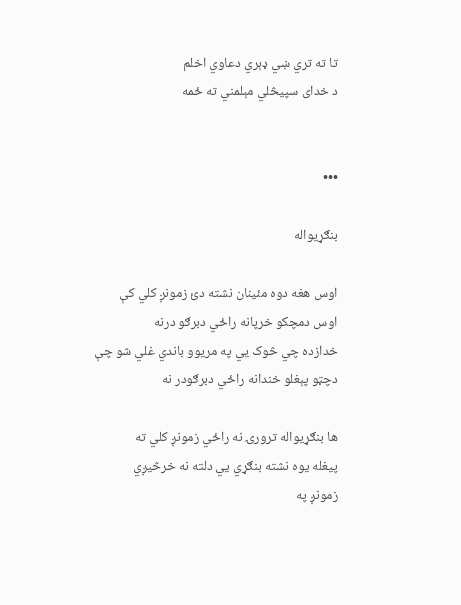تا ته تري ښي ډېري دعاوي اخلم
د خداى سپيڅلي مېلمني ته ځمه


•••

بنګړيواله

اوس هغه دوه مئينان نشته دئ زمونږ کلي کې
اوس دمچکو خرپانه راځي دبرګو درنه
خدازده چي څوک يي په مريوو باندي غلي شو چې
دچټو پېغلو خندانه راځي دبرګودر نه

ها بنګړيواله ترورۍ نه راځي زمونږ کلي ته
پيغله يوه نشته بنګړي يي دلته نه خرڅيږي
زمونږ په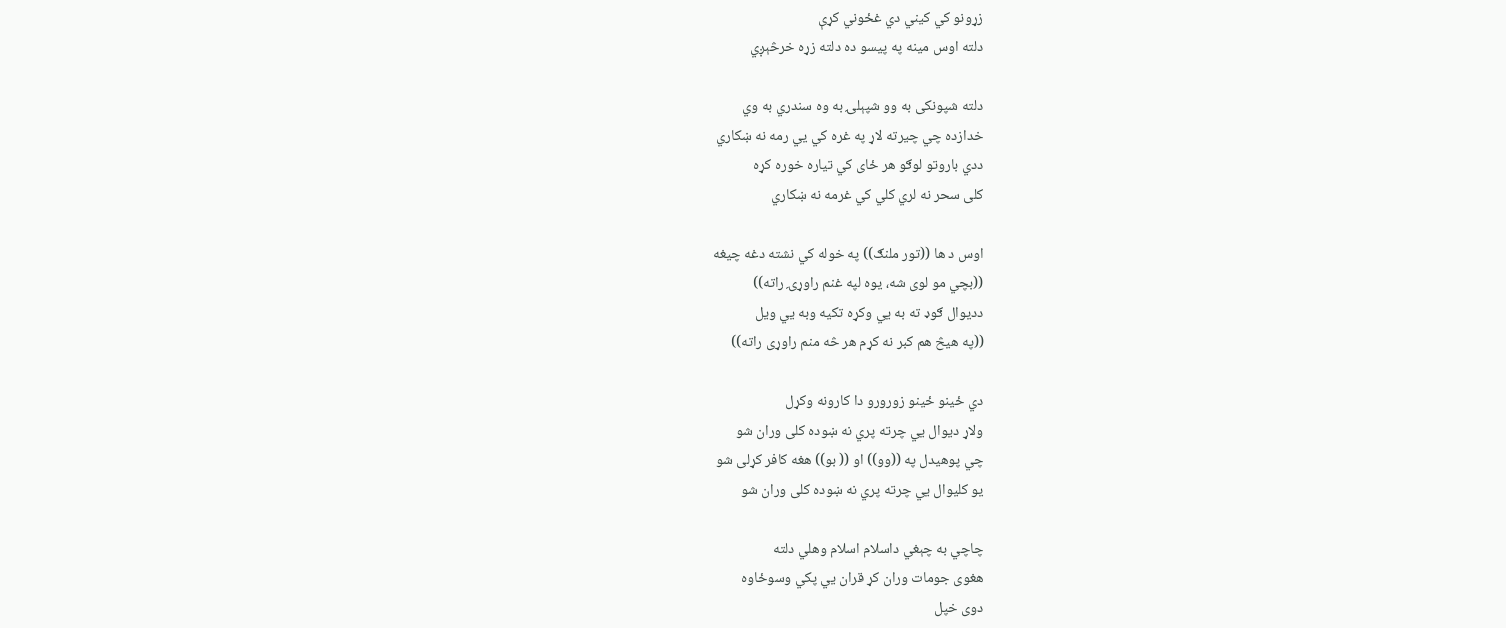زړونو کي کيني دي غځوني کړې
دلته اوس مينه په پيسو ده دلته زړه خرڅېږي

دلته شپونکى به وو شپېلۍ به وه سندري به وي
خدازده چي چيرته لاړ په غره کي يي رمه نه ښکاري
ددي باروتو لوګو هر ځاى کي تياره خوره کړه
کلى سحر نه لري کلي کي غرمه نه ښکاري

اوس د ها ((تور ملنګ)) په خوله کي نشته دغه چيغه
((بچي مو لوى شه، يوه لپه غنم راوړۍ راته))
دديوال ګوډ ته به يي وکړه تکيه وبه يي ويل
((په هيڅ هم کبر نه کړم هر څه منم راوړى راته))

دي ځينو ځينو زورورو دا کارونه وکړل
ولاړ ديوال يي چرته پري نه ښوده کلى وران شو
چي پوهيدل په ((وو)) او (( بو)) هغه کافر کړلى شو
يو کليوال يي چرته پري نه ښوده کلى وران شو

چاچي به چېغي داسلام اسلام وهلي دلته
هغوى جومات وران کړ قران يي پکي وسوځاوه
دوى خپل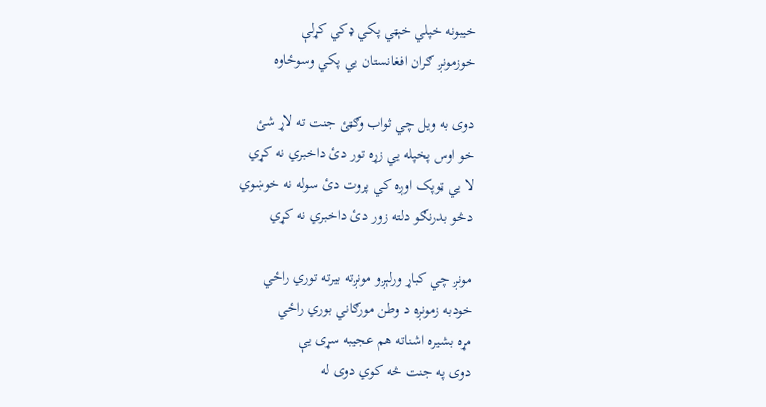خيبونه خپلي خېټي پکي ډکي کړلې
خوزمونږ ګران افغانستان يي پکي وسوځاوه

دوى به ويل چي ثواب وګټئ جنت ته لاړ شئ
خو اوس پخپله يي زړه تور دئ داخبري نه کړي
لا يي ټوپک اوږه کي پروت دئ سوله نه خوښوي
دڅو بدرنګو دلته زور دئ داخبري نه کړي

مونږ چي کباړ ورلېږو مونږته بيرته توري راځي
خودبه زمونږه د وطن مورګاني بوري راځي
مړه بشيره اشناته هم عجيبه سړى يې
دوى په جنت څه کوي دوى له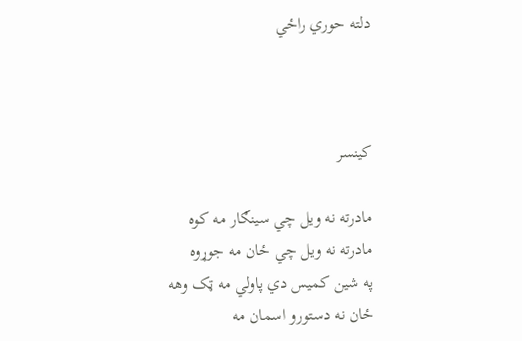دلته حوري راځي



کينسر

مادرته نه ويل چي سينګار مه کوه
مادرته نه ويل چي ځان مه جوړوه
په شين کميس دي پاولي مه ټک وهه
ځان نه دستورو اسمان مه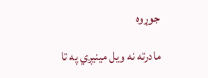جوړوه

مادرته نه ويل مينيږي په تا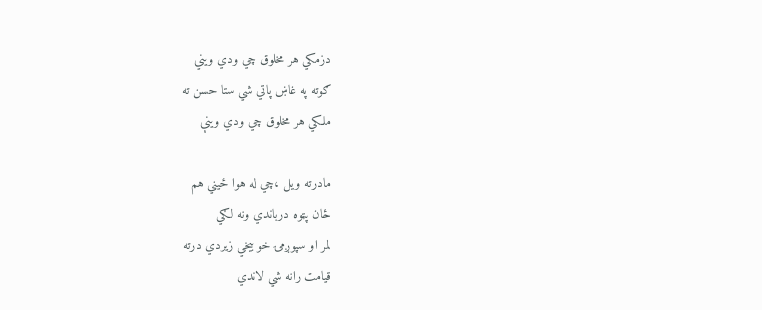دزمکي هر مخلوق چي ودي ويني
ګوته په غاښ پاتي شي ستا حسن ته
ملکي هر مخلوق چي ودي وينې

مادرته ويل ،چي له هوا ځيني هم
ځان پټوه درباندي ونه لګي
لمر او سپوږمۍ خو بيخي زيردي درته
قيامت رانه شي لاندي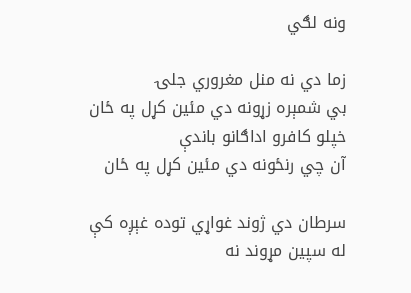ونه لګي

زما دي نه منل مغروري جلۍ
بي شمېره زړونه دي مئين کړل په ځان
خپلو کافرو اداګانو باندې
آن چي رنځونه دي مئين کړل په ځان

سرطان دي ژوند غواړي توده غېږه کې
له سپين مړوند نه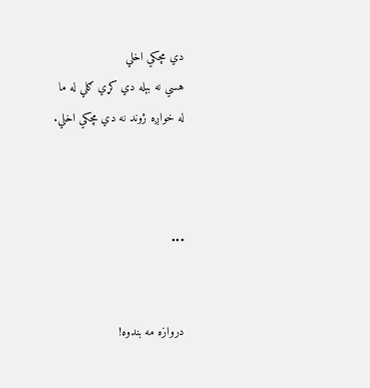دي مچکي اخلي
هسي نه بېله دي کړي ګلي له ما
له خواږه ژوند نه دي مچکي اخلي.



•••


دروازه مه بندوه!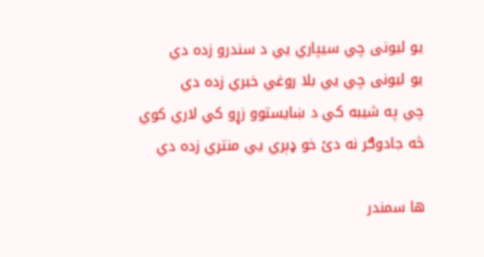يو ليونى چي سيپاري يي د سندرو زده دي
يو ليونى چي يي بلا روغي خبري زده دي
چي په شيبه کي د ښايستوو زړو کي لاري کوي
څه جادوګر نه دئ خو ډېري يي منتري زده دي

ها سمندر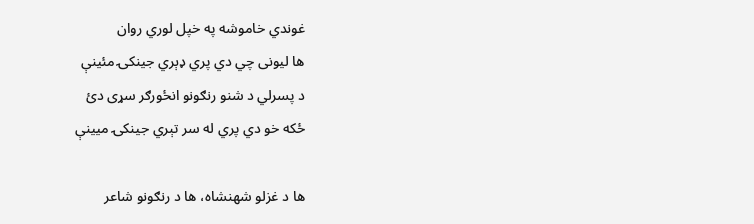غوندي خاموشه په خپل لوري روان
ها ليونى چي دي پري ډېري جينکۍ مئينې
د پسرلي د شنو رنګونو انځورګر سړى دئ
ځکه خو دي پري له سر تېري جينکۍ ميينې

ها د غزلو شهنشاه، ها د رنګونو شاعر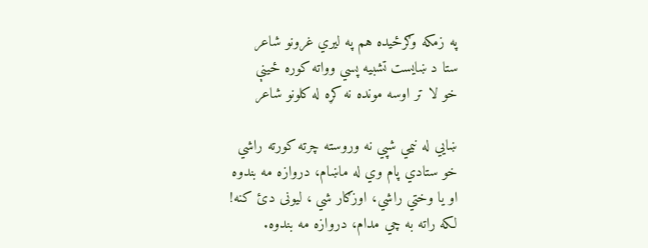په زمکه وګرځيده هم په ليري غرونو شاعر
ستا د ښايست تشبيه پسي وواته کوره ځينې
خو لا تر اوسه مونده نه کړه له کلونو شاعر

ښايي له نيمي شپي نه وروسته چرته کورته راشي
خو ستادي پام وي له ماښام، دروازه مه بندوه
او يا وختي راشي، اوزګار شي ، ليونى دئ کنه!
لکه راته به چي مدام، دروازه مه بندوه.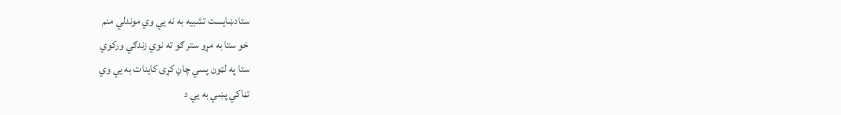ستادښايست تشبيه به نه يي وي موندلي منم
خو ستا به مړو ستر ګو ته نوي زندګي ورکوي
ستا په لټون پسي چاڼ کړى کاينات به يي وي
تڼاکي پښي به يي د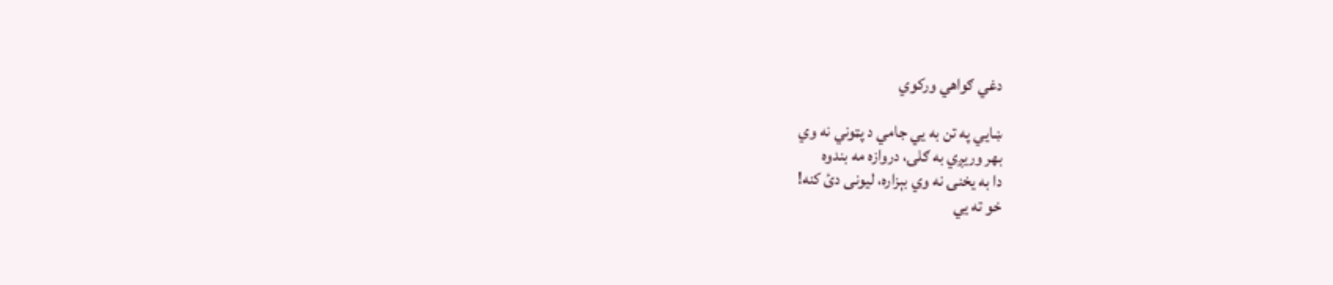دغي ګواهي ورکوي

ښايي په تن به يي جامي د پټوني نه وي
بهر وريږي به ګلۍ، دروازه مه بندوه
دا به يخنۍ نه وي بېزاره، ليونى دئ کنه!
خو ته يي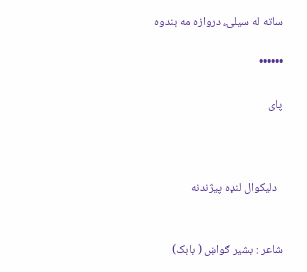ساته له سيلۍ، دروازه مه بندوه

••••••

پاى



  دليکوال لنډه پيژندنه


شاعر : بشير ګواښ ( بابک)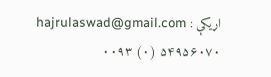اړيکې : hajrulaswad@gmail.com
۵۴۹۵۶۰۷۰ (۰) ۰۰۹۳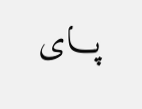پـــای